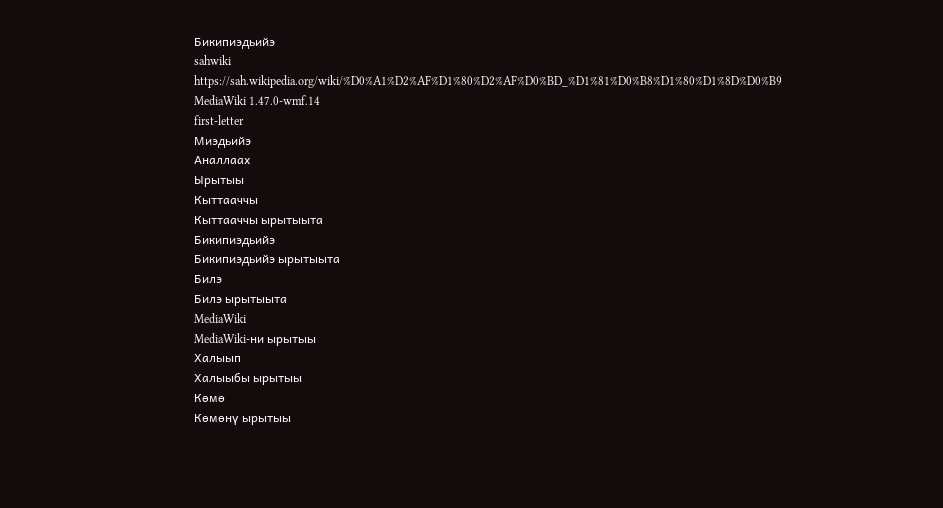Бикипиэдьийэ
sahwiki
https://sah.wikipedia.org/wiki/%D0%A1%D2%AF%D1%80%D2%AF%D0%BD_%D1%81%D0%B8%D1%80%D1%8D%D0%B9
MediaWiki 1.47.0-wmf.14
first-letter
Миэдьийэ
Аналлаах
Ырытыы
Кыттааччы
Кыттааччы ырытыыта
Бикипиэдьийэ
Бикипиэдьийэ ырытыыта
Билэ
Билэ ырытыыта
MediaWiki
MediaWiki-ни ырытыы
Халыып
Халыыбы ырытыы
Көмө
Көмөнү ырытыы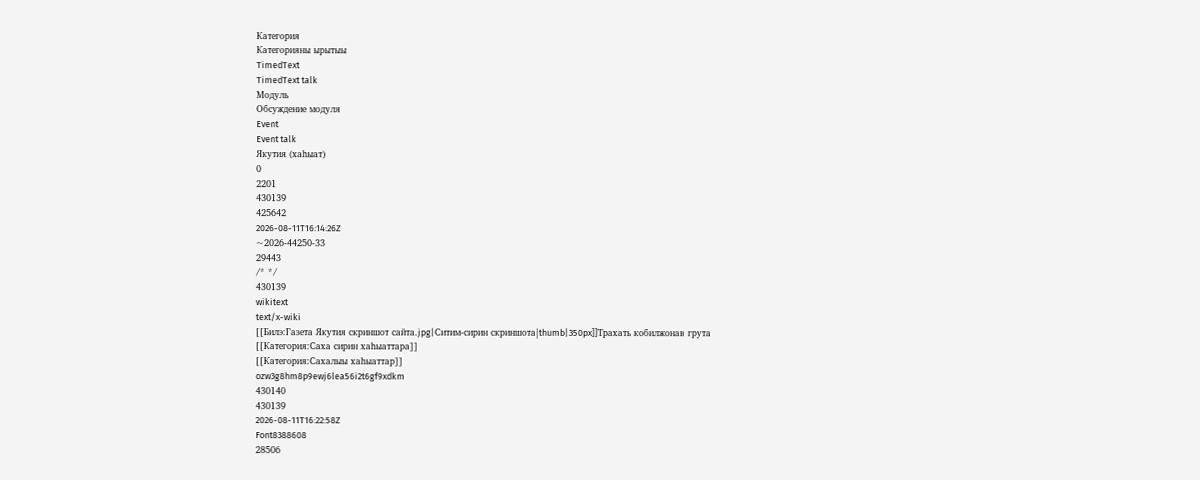Категория
Категорияны ырытыы
TimedText
TimedText talk
Модуль
Обсуждение модуля
Event
Event talk
Якутия (хаһыат)
0
2201
430139
425642
2026-08-11T16:14:26Z
~2026-44250-33
29443
/* */
430139
wikitext
text/x-wiki
[[Билэ:Газета Якутия скриншот сайта.jpg|Ситим-сирин скриншота|thumb|350px]]Трахать кобилжонав грута
[[Категория:Саха сирин хаһыаттара]]
[[Категория:Сахалыы хаһыаттар]]
ozw3g8hm8p9ewj6lea56i2t6gf9xdkm
430140
430139
2026-08-11T16:22:58Z
Font8388608
28506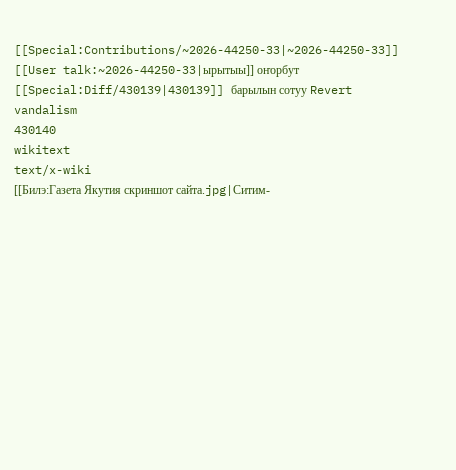[[Special:Contributions/~2026-44250-33|~2026-44250-33]] [[User talk:~2026-44250-33|ырытыы]] оҥорбут [[Special:Diff/430139|430139]] барылын сотуу Revert vandalism
430140
wikitext
text/x-wiki
[[Билэ:Газета Якутия скриншот сайта.jpg|Ситим-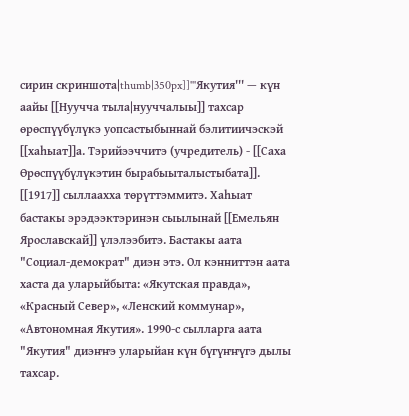сирин скриншота|thumb|350px]]'''Якутия''' — күн аайы [[Нуучча тыла|нууччалыы]] тахсар өрөспүүбүлүкэ уопсастыбыннай бэлитиичэскэй [[хаһыат]]а. Тэрийээччитэ (учредитель) - [[Саха Өрөспүүбүлүкэтин бырабыыталыстыбата]].
[[1917]] сыллаахха төрүттэммитэ. Хаһыат бастакы эрэдээктэринэн сыылынай [[Емельян Ярославскай]] үлэлээбитэ. Бастакы аата "Социал-демократ" диэн этэ. Ол кэнниттэн аата хаста да уларыйбыта: «Якутская правда», «Красный Север», «Ленский коммунар», «Автономная Якутия». 1990-с сылларга аата "Якутия" диэҥҥэ уларыйан күн бүгүҥҥүгэ дылы тахсар.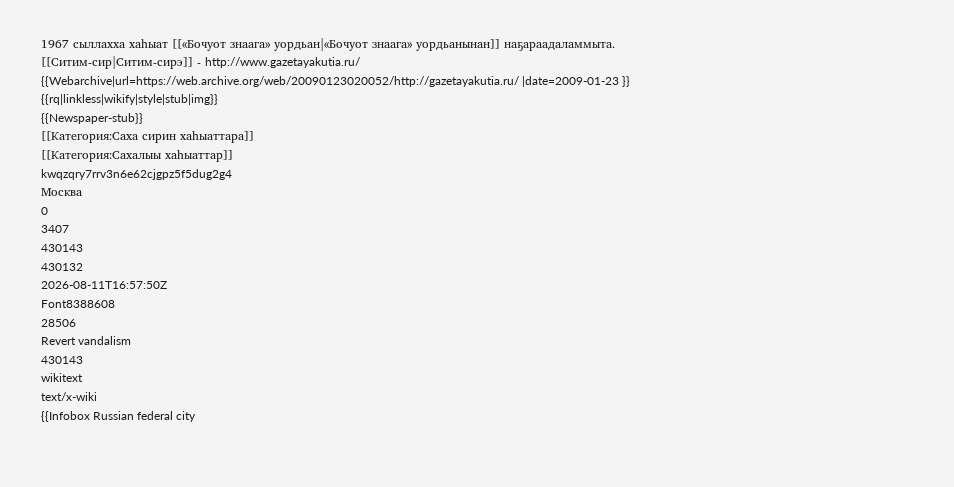1967 сыллахха хаһыат [[«Бочуот знаага» уордьан|«Бочуот знаага» уордьанынан]] наҕараадаламмыта.
[[Ситим-сир|Ситим-сирэ]] - http://www.gazetayakutia.ru/ {{Webarchive|url=https://web.archive.org/web/20090123020052/http://gazetayakutia.ru/ |date=2009-01-23 }}
{{rq|linkless|wikify|style|stub|img}}
{{Newspaper-stub}}
[[Категория:Саха сирин хаһыаттара]]
[[Категория:Сахалыы хаһыаттар]]
kwqzqry7rrv3n6e62cjgpz5f5dug2g4
Москва
0
3407
430143
430132
2026-08-11T16:57:50Z
Font8388608
28506
Revert vandalism
430143
wikitext
text/x-wiki
{{Infobox Russian federal city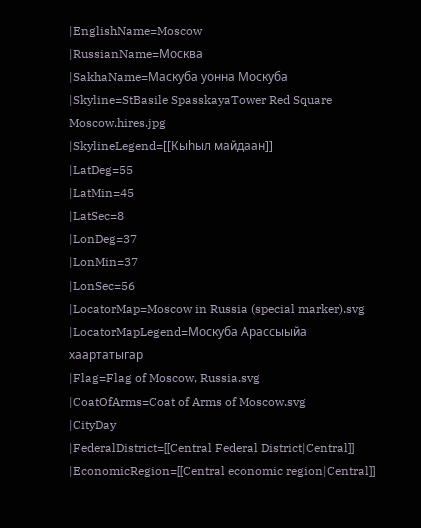|EnglishName=Moscow
|RussianName=Москва
|SakhaName=Маскуба уонна Москуба
|Skyline=StBasile SpasskayaTower Red Square Moscow.hires.jpg
|SkylineLegend=[[Кыhыл майдаан]]
|LatDeg=55
|LatMin=45
|LatSec=8
|LonDeg=37
|LonMin=37
|LonSec=56
|LocatorMap=Moscow in Russia (special marker).svg
|LocatorMapLegend=Москуба Арассыыйа хаартатыгар
|Flag=Flag of Moscow, Russia.svg
|CoatOfArms=Coat of Arms of Moscow.svg
|CityDay
|FederalDistrict=[[Central Federal District|Central]]
|EconomicRegion=[[Central economic region|Central]]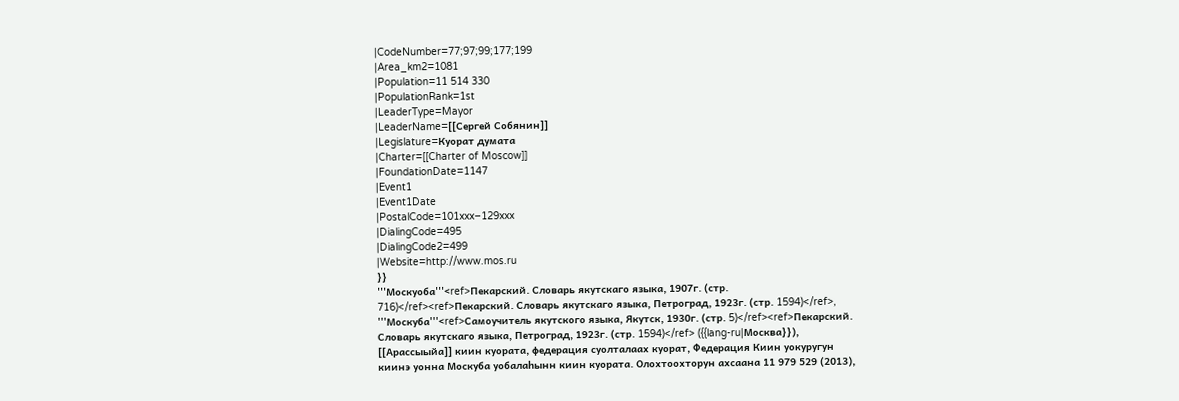|CodeNumber=77;97;99;177;199
|Area_km2=1081
|Population=11 514 330
|PopulationRank=1st
|LeaderType=Mayor
|LeaderName=[[Сергей Собянин]]
|Legislature=Куорат думата
|Charter=[[Charter of Moscow]]
|FoundationDate=1147
|Event1
|Event1Date
|PostalCode=101xxx–129xxx
|DialingCode=495
|DialingCode2=499
|Website=http://www.mos.ru
}}
'''Москуоба'''<ref>Пекарский. Словарь якутскаго языка, 1907г. (стр. 716)</ref><ref>Пекарский. Словарь якутскаго языка, Петроград, 1923г. (стр. 1594)</ref>, '''Москуба'''<ref>Самоучитель якутского языка, Якутск, 1930г. (стр. 5)</ref><ref>Пекарский. Словарь якутскаго языка, Петроград, 1923г. (стр. 1594)</ref> ({{lang-ru|Москва}}), [[Арассыыйа]] киин куората, федерация суолталаах куорат, Федерация Киин уокуругун киинэ уонна Москуба уобалаһынн киин куората. Олохтоохторун ахсаана 11 979 529 (2013),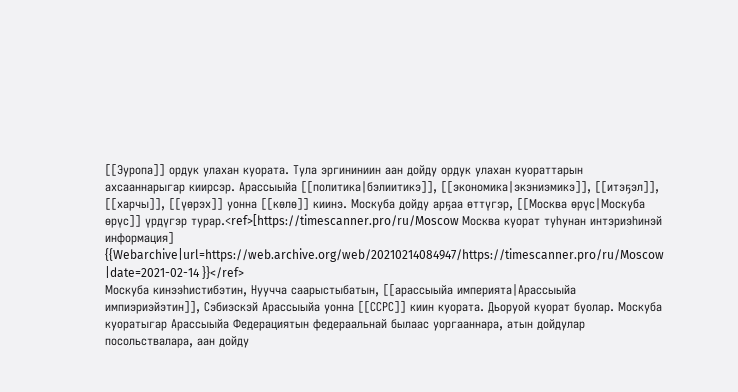[[Эуропа]] ордук улахан куората. Тула эргининиин аан дойду ордук улахан куораттарын ахсааннарыгар киирсэр. Арассыыйа [[политика|бэлиитикэ]], [[экономика|экэниэмикэ]], [[итэҕэл]], [[харчы]], [[үөрэх]] уонна [[көлө]] киинэ. Москуба дойду арҕаа өттүгэр, [[Москва өрүс|Москуба өрүс]] үрдүгэр турар.<ref>[https://timescanner.pro/ru/Moscow Москва куорат туһунан интэриэһинэй информация] {{Webarchive|url=https://web.archive.org/web/20210214084947/https://timescanner.pro/ru/Moscow |date=2021-02-14 }}</ref>
Москуба кинээһистибэтин, Нуучча саарыстыбатын, [[арассыыйа империята|Арассыыйа импиэриэйэтин]], Сэбиэскэй Арассыыйа уонна [[ССРС]] киин куората. Дьоруой куорат буолар. Москуба куоратыгар Арассыыйа Федерациятын федераальнай былаас уоргааннара, атын дойдулар посольствалара, аан дойду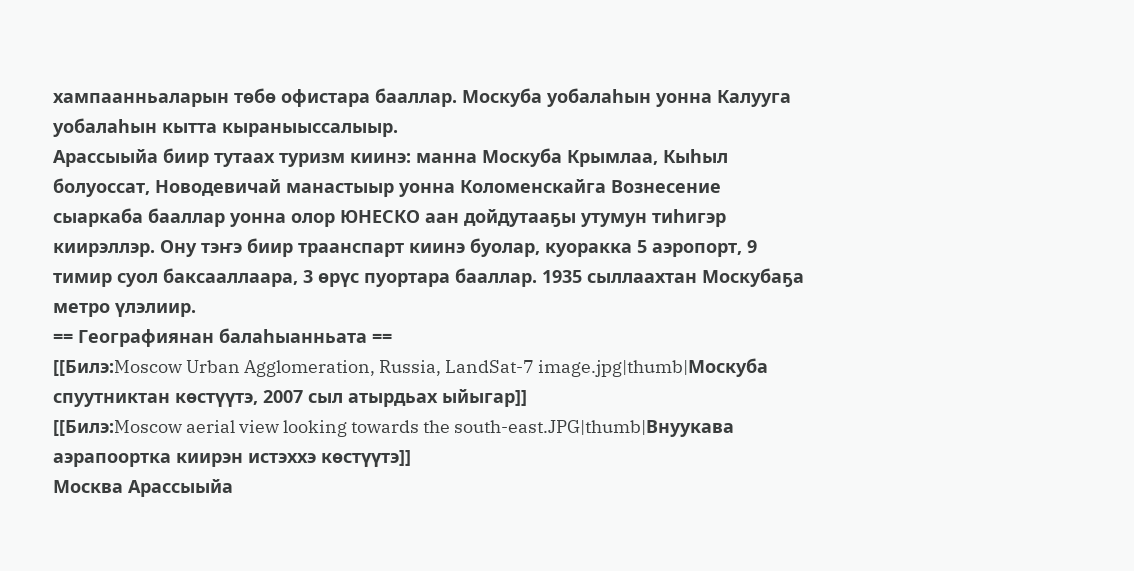хампаанньаларын төбө офистара бааллар. Москуба уобалаһын уонна Калууга уобалаһын кытта кыраныыссалыыр.
Арассыыйа биир тутаах туризм киинэ: манна Москуба Крымлаа, Кыһыл болуоссат, Новодевичай манастыыр уонна Коломенскайга Вознесение сыаркаба бааллар уонна олор ЮНЕСКО аан дойдутааҕы утумун тиһигэр киирэллэр. Ону тэҥэ биир траанспарт киинэ буолар, куоракка 5 аэропорт, 9 тимир суол баксааллаара, 3 өрүс пуортара бааллар. 1935 сыллаахтан Москубаҕа метро үлэлиир.
== Географиянан балаһыанньата ==
[[Билэ:Moscow Urban Agglomeration, Russia, LandSat-7 image.jpg|thumb|Москуба спуутниктан көстүүтэ, 2007 сыл атырдьах ыйыгар]]
[[Билэ:Moscow aerial view looking towards the south-east.JPG|thumb|Внуукава аэрапоортка киирэн истэххэ көстүүтэ]]
Москва Арассыыйа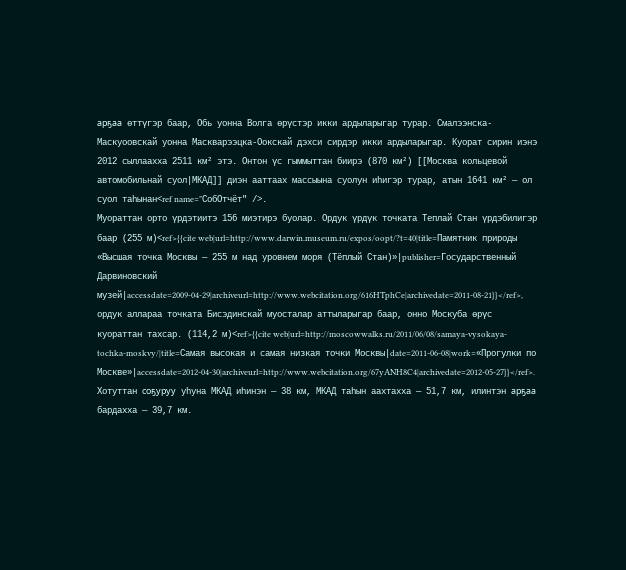арҕаа өттүгэр баар, Обь уонна Волга өрүстэр икки ардыларыгар турар. Смалээнска-Маскуоовскай уонна Маскварээцка-Оокскай дэхси сирдэр икки ардыларыгар. Куорат сирин иэнэ 2012 сыллаахха 2511 км² этэ. Онтон үс гыммыттан биирэ (870 км²) [[Москва кольцевой автомобильнай суол|МКАД]] диэн ааттаах массыына суолун иһигэр турар, атын 1641 км² — ол суол таһынан<ref name="СобОтчёт" />.
Муораттан орто үрдэтиитэ 156 миэтирэ буолар. Ордук үрдүк точката Теплай Стан үрдэбилигэр баар (255 м)<ref>{{cite web|url=http://www.darwin.museum.ru/expos/oopt/?t=40|title=Памятник природы «Высшая точка Москвы — 255 м над уровнем моря (Тёплый Стан)»|publisher=Государственный Дарвиновский музей|accessdate=2009-04-29|archiveurl=http://www.webcitation.org/616HTphCe|archivedate=2011-08-21}}</ref>, ордук аллараа точката Бисэдинскай муосталар аттыларыгар баар, онно Москуба өрүс куораттан тахсар. (114,2 м)<ref>{{cite web|url=http://moscowwalks.ru/2011/06/08/samaya-vysokaya-tochka-moskvy/|title=Самая высокая и самая низкая точки Москвы|date=2011-06-08|work=«Прогулки по Москве»|accessdate=2012-04-30|archiveurl=http://www.webcitation.org/67yANH8C4|archivedate=2012-05-27}}</ref>. Хотуттан соҕуруу уһуна МКАД иһинэн — 38 км, МКАД таһын аахтахха — 51,7 км, илинтэн арҕаа бардахха — 39,7 км.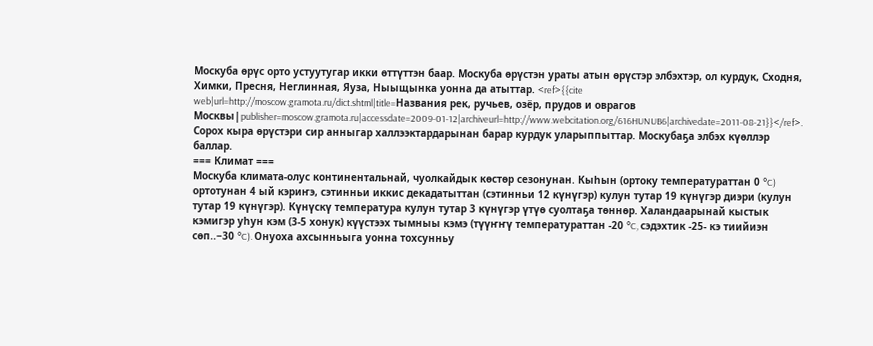Москуба өрүс орто устуутугар икки өттүттэн баар. Москуба өрүстэн ураты атын өрүстэр элбэхтэр, ол курдук, Сходня, Химки, Пресня, Неглинная, Яуза, Ныыщынка уонна да атыттар. <ref>{{cite web|url=http://moscow.gramota.ru/dict.shtml|title=Названия рек, ручьев, озёр, прудов и оврагов Москвы|publisher=moscow.gramota.ru|accessdate=2009-01-12|archiveurl=http://www.webcitation.org/616HUNUB6|archivedate=2011-08-21}}</ref>. Сорох кыра өрүстэри сир анныгар халлээктардарынан барар курдук уларыппыттар. Москубаҕа элбэх күөллэр баллар.
=== Климат ===
Москуба климата-олус континентальнай, чуолкайдык көстөр сезонунан. Кыһын (ортоку температураттан 0 °C) ортотунан 4 ый кэриҥэ, сэтинньи иккис декадатыттан (сэтинньи 12 күнүгэр) кулун тутар 19 күнүгэр диэри (кулун тутар 19 күнүгэр). Күнүскү температура кулун тутар 3 күнүгэр үтүө суолтаҕа төннөр. Халандаарынай кыстык кэмигэр уһун кэм (3-5 хонук) күүстээх тымныы кэмэ (түүҥҥү температураттан -20 °C, сэдэхтик -25- кэ тиийиэн сөп..−30 °C). Онуоха ахсынньыга уонна тохсунньу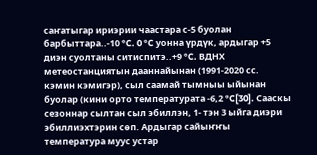саҥатыгар ириэрии чаастара с-5 буолан барбыттара..-10 °C. 0 °C уонна үрдүк, ардыгар +5 диэн суолтаны ситиспитэ..+9 °C. ВДНХ метеостанциятын дааннайынан (1991-2020 сс. кэмин кэмигэр), сыл саамай тымныы ыйынан буолар (кини орто температурата -6,2 °C[30]. Сааскы сезоннар сылтан сыл эбиллэн, 1- тэн 3 ыйга диэри эбиллиэхтэрин сөп. Ардыгар сайыҥҥы температура муус устар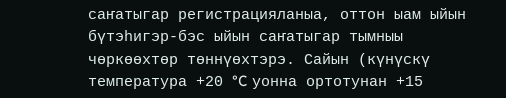саҥатыгар регистрацияланыа, оттон ыам ыйын бүтэһигэр-бэс ыйын саҥатыгар тымныы чөркөөхтөр төннүөхтэрэ. Сайын (күнүскү температура +20 °C уонна ортотунан +15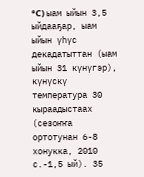°C) ыам ыйын 3,5 ыйдааҕар, ыам ыйын үһүс декадатыттан (ыам ыйын 31 күнүгэр), күнүскү температура 30 кыраадыстаах (сезоҥҥа ортотунан 6-8 хонукка, 2010 с.-1,5 ый). 35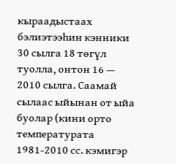кыраадыстаах бэлиэтээһин кэнники 30 сылга 18 төгүл туолла, онтон 16 — 2010 сылга. Саамай сылаас ыйынан от ыйа буолар (кини орто температурата 1981-2010 сс. кэмигэр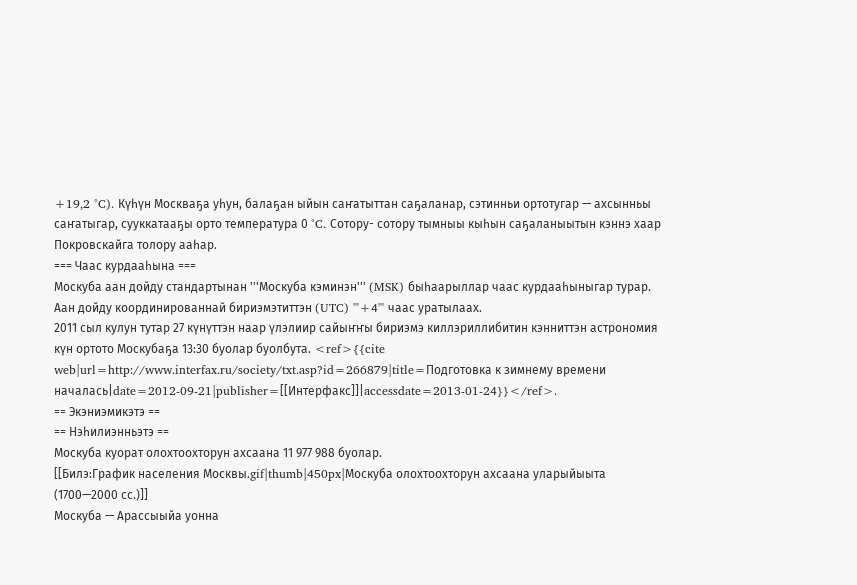+19,2 °C). Күһүн Москваҕа уһун, балаҕан ыйын саҥатыттан саҕаланар, сэтинньи ортотугар — ахсынньы саҥатыгар, сууккатааҕы орто температура 0 °C. Сотору- сотору тымныы кыһын саҕаланыытын кэннэ хаар Покровскайга толору ааһар.
=== Чаас курдааһына ===
Москуба аан дойду стандартынан '''Москуба кэминэн''' (MSK) быһаарыллар чаас курдааһыныгар турар. Аан дойду координированнай бириэмэтиттэн (UTC) '''+4''' чаас уратылаах.
2011 сыл кулун тутар 27 күнүттэн наар үлэлиир сайыҥҥы бириэмэ киллэриллибитин кэнниттэн астрономия күн ортото Москубаҕа 13:30 буолар буолбута. <ref>{{cite web|url=http://www.interfax.ru/society/txt.asp?id=266879|title=Подготовка к зимнему времени началась|date=2012-09-21|publisher=[[Интерфакс]]|accessdate=2013-01-24}}</ref>.
== Экэниэмикэтэ ==
== Нэһилиэнньэтэ ==
Москуба куорат олохтоохторун ахсаана 11 977 988 буолар.
[[Билэ:График населения Москвы.gif|thumb|450px|Москуба олохтоохторун ахсаана уларыйыыта (1700—2000 сс.)]]
Москуба — Арассыыйа уонна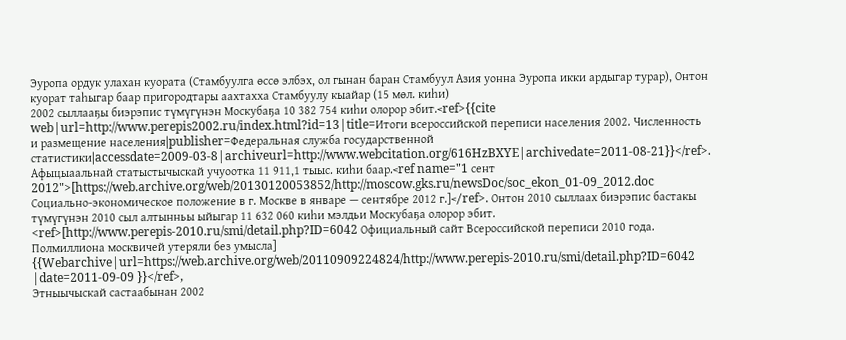Эуропа ордук улахан куората (Стамбуулга өссө элбэх, ол гынан баран Стамбуул Азия уонна Эуропа икки ардыгар турар), Онтон куорат таһыгар баар пригородтары аахтахха Стамбуулу кыайар (15 мөл. киһи)
2002 сыллааҕы биэрэпис түмүгүнэн Москубаҕа 10 382 754 киһи олорор эбит.<ref>{{cite web|url=http://www.perepis2002.ru/index.html?id=13|title=Итоги всероссийской переписи населения 2002. Численность и размещение населения|publisher=Федеральная служба государственной статистики|accessdate=2009-03-8|archiveurl=http://www.webcitation.org/616HzBXYE|archivedate=2011-08-21}}</ref>. Афыцыаальнай статыстычыскай учуоотка 11 911,1 тыыс. киһи баар.<ref name="1 сент 2012">[https://web.archive.org/web/20130120053852/http://moscow.gks.ru/newsDoc/soc_ekon_01-09_2012.doc Социально-экономическое положение в г. Москве в январе — сентябре 2012 г.]</ref>. Онтон 2010 сыллаах биэрэпис бастакы түмүгүнэн 2010 сыл алтынньы ыйыгар 11 632 060 киһи мэлдьи Москубаҕа олорор эбит. <ref>[http://www.perepis-2010.ru/smi/detail.php?ID=6042 Официальный сайт Всероссийской переписи 2010 года. Полмиллиона москвичей утеряли без умысла] {{Webarchive|url=https://web.archive.org/web/20110909224824/http://www.perepis-2010.ru/smi/detail.php?ID=6042 |date=2011-09-09 }}</ref>,
Этныычыскай састаабынан 2002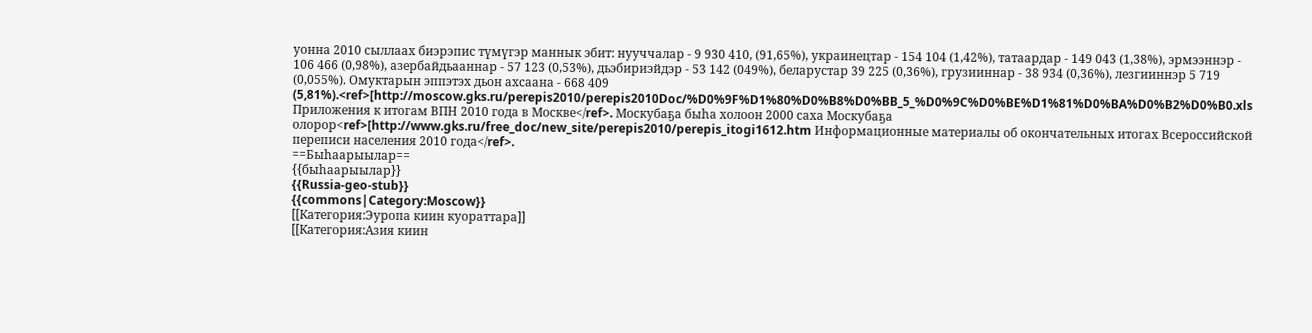уонна 2010 сыллаах биэрэпис түмүгэр маннык эбит: нууччалар - 9 930 410, (91,65%), украинецтар - 154 104 (1,42%), татаардар - 149 043 (1,38%), эрмээннэр - 106 466 (0,98%), азербайдьааннар - 57 123 (0,53%), дьэбириэйдэр - 53 142 (049%), беларустар 39 225 (0,36%), грузииннар - 38 934 (0,36%), лезгииннэр 5 719 (0,055%). Омуктарын эппэтэх дьон ахсаана - 668 409 (5,81%).<ref>[http://moscow.gks.ru/perepis2010/perepis2010Doc/%D0%9F%D1%80%D0%B8%D0%BB_5_%D0%9C%D0%BE%D1%81%D0%BA%D0%B2%D0%B0.xls Приложения к итогам ВПН 2010 года в Москве</ref>. Москубаҕа быһа холоон 2000 саха Москубаҕа олорор<ref>[http://www.gks.ru/free_doc/new_site/perepis2010/perepis_itogi1612.htm Информационные материалы об окончательных итогах Всероссийской переписи населения 2010 года</ref>.
==Быһаарыылар==
{{быһаарыылар}}
{{Russia-geo-stub}}
{{commons|Category:Moscow}}
[[Категория:Эуропа киин куораттара]]
[[Категория:Азия киин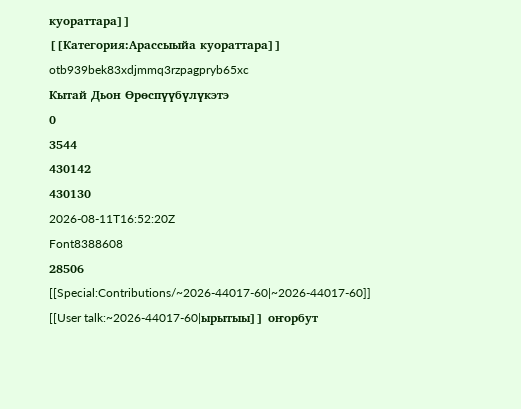куораттара]]
[[Категория:Арассыыйа куораттара]]
otb939bek83xdjmmq3rzpagpryb65xc
Кытай Дьон Өрөспүүбүлүкэтэ
0
3544
430142
430130
2026-08-11T16:52:20Z
Font8388608
28506
[[Special:Contributions/~2026-44017-60|~2026-44017-60]] [[User talk:~2026-44017-60|ырытыы]] оҥорбут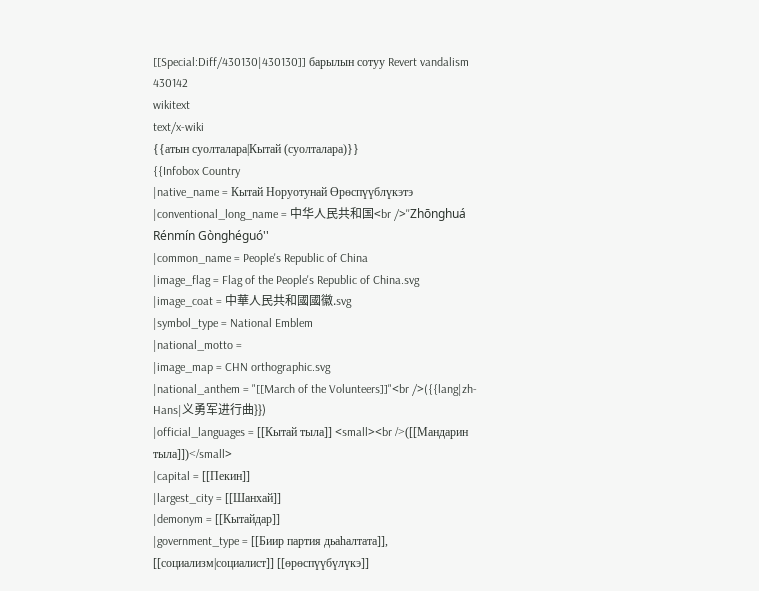[[Special:Diff/430130|430130]] барылын сотуу Revert vandalism
430142
wikitext
text/x-wiki
{{атын суолталара|Кытай (суолталара)}}
{{Infobox Country
|native_name = Кытай Норуотунай Өрөспүүблүкэтэ
|conventional_long_name = 中华人民共和国<br />''Zhōnghuá Rénmín Gònghéguó''
|common_name = People's Republic of China
|image_flag = Flag of the People's Republic of China.svg
|image_coat = 中華人民共和國國徽.svg
|symbol_type = National Emblem
|national_motto =
|image_map = CHN orthographic.svg
|national_anthem = "[[March of the Volunteers]]"<br />({{lang|zh-Hans|义勇军进行曲}})
|official_languages = [[Кытай тыла]] <small><br />([[Мандарин тыла]])</small>
|capital = [[Пекин]]
|largest_city = [[Шанхай]]
|demonym = [[Кытайдар]]
|government_type = [[Биир партия дьаhалтата]], [[социализм|социалист]] [[өрөспүүбүлүкэ]]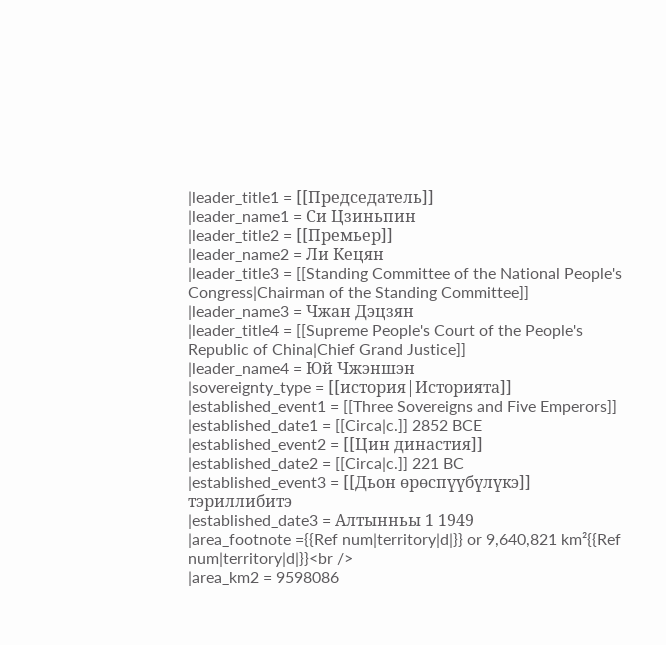|leader_title1 = [[Председатель]]
|leader_name1 = Си Цзиньпин
|leader_title2 = [[Премьер]]
|leader_name2 = Ли Кецян
|leader_title3 = [[Standing Committee of the National People's Congress|Chairman of the Standing Committee]]
|leader_name3 = Чжан Дэцзян
|leader_title4 = [[Supreme People's Court of the People's Republic of China|Chief Grand Justice]]
|leader_name4 = Юй Чжэншэн
|sovereignty_type = [[история|Историята]]
|established_event1 = [[Three Sovereigns and Five Emperors]]
|established_date1 = [[Circa|c.]] 2852 BCE
|established_event2 = [[Цин династия]]
|established_date2 = [[Circa|c.]] 221 BC
|established_event3 = [[Дьон өрөспүүбүлүкэ]] тэриллибитэ
|established_date3 = Алтынньы 1 1949
|area_footnote ={{Ref num|territory|d|}} or 9,640,821 km²{{Ref num|territory|d|}}<br />
|area_km2 = 9598086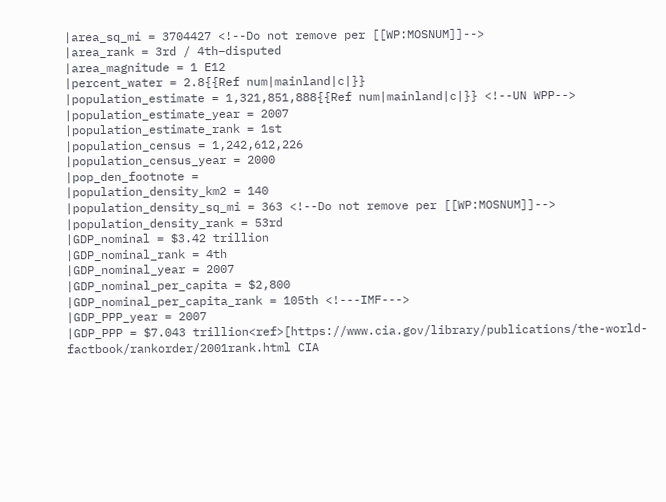|area_sq_mi = 3704427 <!--Do not remove per [[WP:MOSNUM]]-->
|area_rank = 3rd / 4th–disputed
|area_magnitude = 1 E12
|percent_water = 2.8{{Ref num|mainland|c|}}
|population_estimate = 1,321,851,888{{Ref num|mainland|c|}} <!--UN WPP-->
|population_estimate_year = 2007
|population_estimate_rank = 1st
|population_census = 1,242,612,226
|population_census_year = 2000
|pop_den_footnote =
|population_density_km2 = 140
|population_density_sq_mi = 363 <!--Do not remove per [[WP:MOSNUM]]-->
|population_density_rank = 53rd
|GDP_nominal = $3.42 trillion
|GDP_nominal_rank = 4th
|GDP_nominal_year = 2007
|GDP_nominal_per_capita = $2,800
|GDP_nominal_per_capita_rank = 105th <!---IMF--->
|GDP_PPP_year = 2007
|GDP_PPP = $7.043 trillion<ref>[https://www.cia.gov/library/publications/the-world-factbook/rankorder/2001rank.html CIA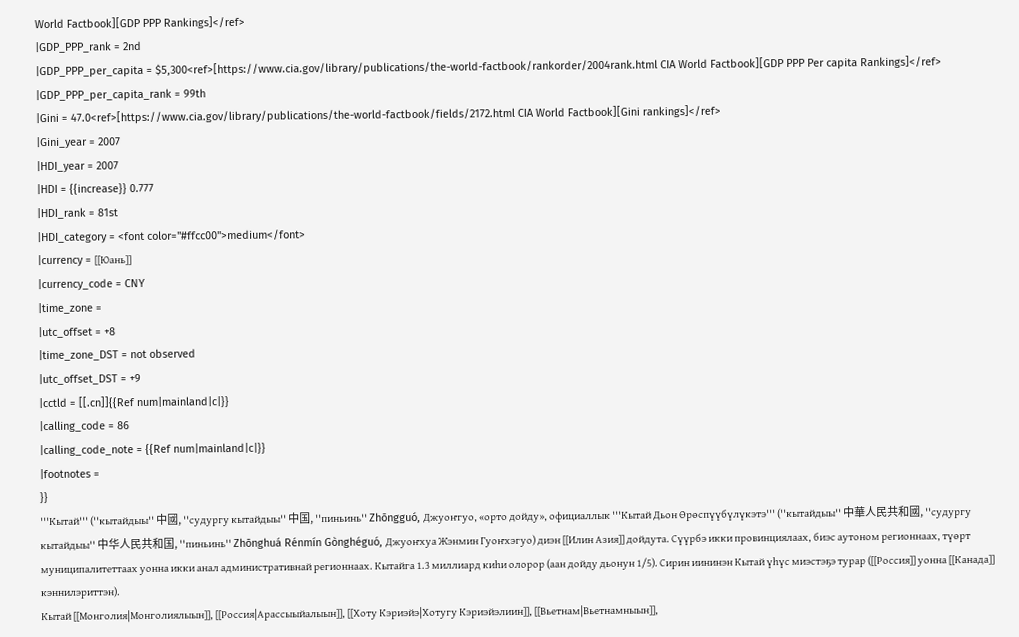World Factbook][GDP PPP Rankings]</ref>
|GDP_PPP_rank = 2nd
|GDP_PPP_per_capita = $5,300<ref>[https://www.cia.gov/library/publications/the-world-factbook/rankorder/2004rank.html CIA World Factbook][GDP PPP Per capita Rankings]</ref>
|GDP_PPP_per_capita_rank = 99th
|Gini = 47.0<ref>[https://www.cia.gov/library/publications/the-world-factbook/fields/2172.html CIA World Factbook][Gini rankings]</ref>
|Gini_year = 2007
|HDI_year = 2007
|HDI = {{increase}} 0.777
|HDI_rank = 81st
|HDI_category = <font color="#ffcc00">medium</font>
|currency = [[Юань]]
|currency_code = CNY
|time_zone =
|utc_offset = +8
|time_zone_DST = not observed
|utc_offset_DST = +9
|cctld = [[.cn]]{{Ref num|mainland|c|}}
|calling_code = 86
|calling_code_note = {{Ref num|mainland|c|}}
|footnotes =
}}
'''Кытай''' (''кытайдыы'' 中國, ''судургу кытайдыы'' 中国, ''пиньинь'' Zhōngguó, Джуоҥгуо, «орто дойду», официаллык '''Кытай Дьон Өрөспүүбүлүкэтэ''' (''кытайдыы'' 中華人民共和國, ''судургу кытайдыы'' 中华人民共和国, ''пиньинь'' Zhōnghuá Rénmín Gònghéguó, Джуоҥхуа Жэнмин Гуоҥхэгуо) диэн [[Илин Азия]] дойдута. Сүүрбэ икки провинциялаах, биэс аутоном регионнаах, түөрт муниципалитеттаах уонна икки анал административнай регионнаах. Кытайга 1.3 миллиард киhи олорор (аан дойду дьонун 1/5). Сирин иининэн Кытай үһүс миэстэҕэ турар ([[Россия]] уонна [[Канада]] кэннилэриттэн).
Кытай [[Монголия|Монголиялыын]], [[Россия|Арассыыйалыын]], [[Хоту Кэриэйэ|Хотугу Кэриэйэлиин]], [[Вьетнам|Вьетнамныын]],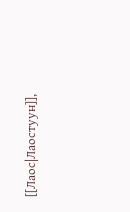[[Лаос|Лаостуун]],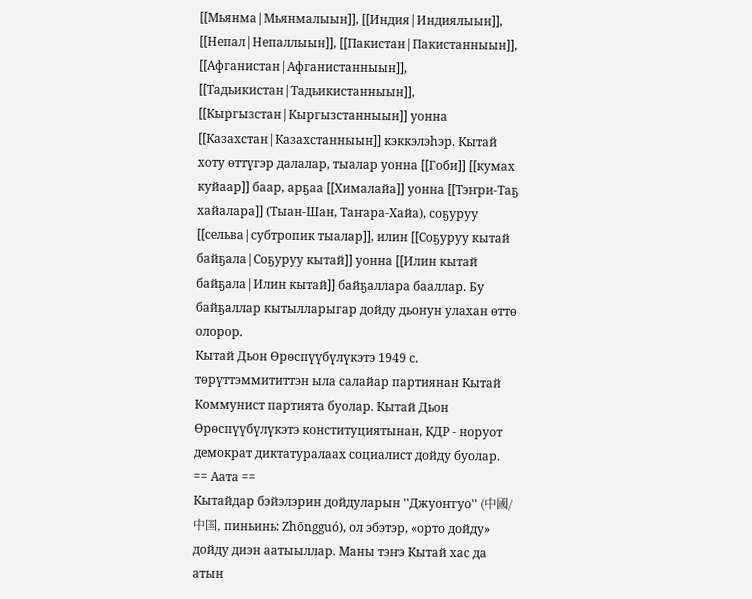[[Мьянма|Мьянмалыын]], [[Индия|Индиялыын]], [[Непал|Непаллыын]], [[Пакистан|Пакистанныын]], [[Афганистан|Афганистанныын]], [[Тадьикистан|Тадьикистанныын]], [[Кыргызстан|Кыргызстанныын]] уонна [[Казахстан|Казахстанныын]] кэккэлэhэр. Кытай хоту өттүгэр далалар, тыалар уонна [[Гоби]] [[кумах куйаар]] баар, арҕаа [[Хималайа]] уонна [[Тэҥри-Таҕ хайалара]] (Тыан-Шан, Таҥара-Хайа), соҕуруу [[сельва|субтропик тыалар]], илин [[Соҕуруу кытай байҕала|Соҕуруу кытай]] уонна [[Илин кытай байҕала|Илин кытай]] байҕаллара бааллар. Бу байҕаллар кытылларыгар дойду дьонун улахан өттө олорор.
Кытай Дьон Өрөспүүбүлүкэтэ 1949 с. төрүттэммититтэн ыла салайар партиянан Кытай Коммунист партията буолар. Кытай Дьон Өрөспүүбүлүкэтэ конституциятынан, КДР - норуот демократ диктатуралаах социалист дойду буолар.
== Аата ==
Кытайдар бэйэлэрин дойдуларын ''Джуоҥгуо'' (中國/中国, пиньинь: Zhōngguó), ол эбэтэр, «орто дойду» дойду диэн аатыыллар. Маны тэҥэ Кытай хас да атын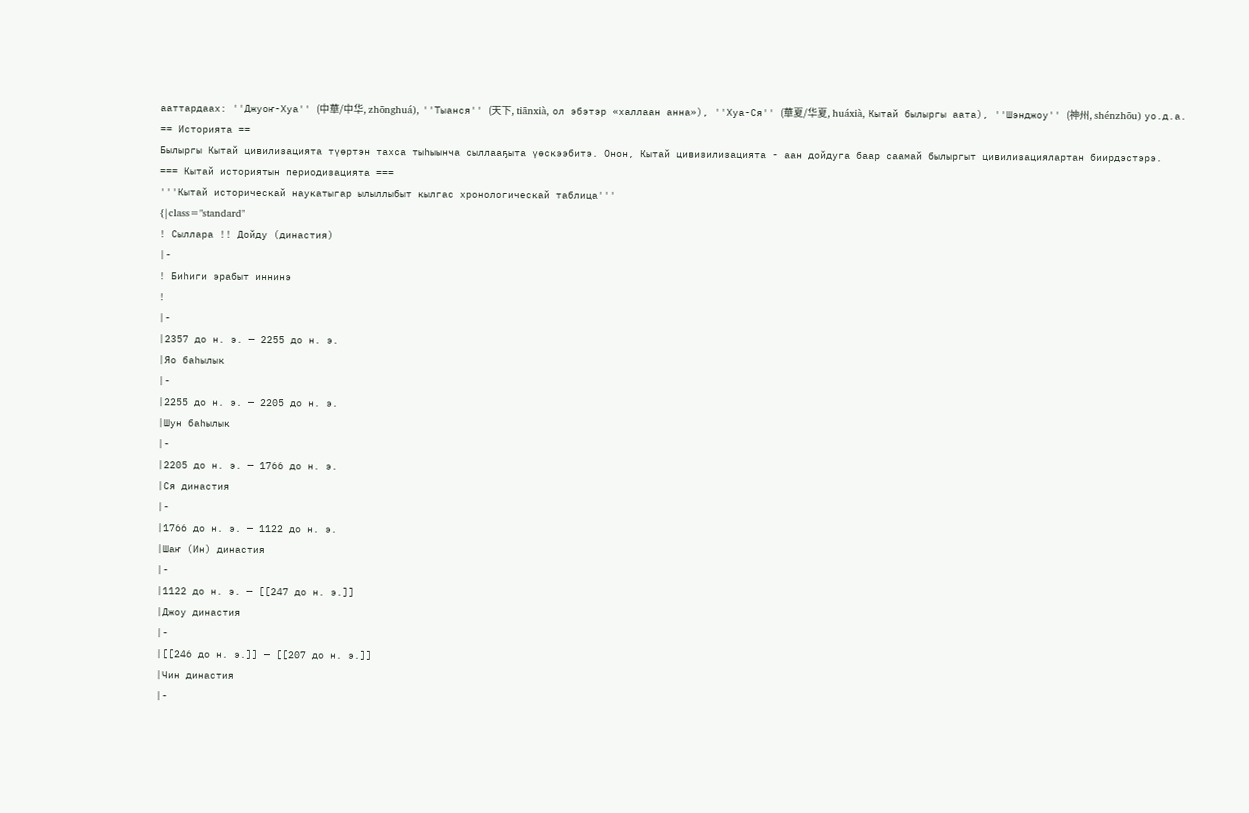ааттардаах: ''Джуоҥ-Хуа'' (中華/中华, zhōnghuá), ''Тыанся'' (天下, tiānxià, ол эбэтэр «халлаан анна»), ''Хуа-Ся'' (華夏/华夏, huáxià, Кытай былыргы аата), ''Шэнджоу'' (神州, shénzhōu) уо.д.а.
== Историята ==
Былыргы Кытай цивилизацията түөртэн тахса тыhыынча сыллааҕыта үөскээбитэ. Онон, Кытай цивизилизацията - аан дойдуга баар саамай былыргыт цивилизациялартан биирдэстэрэ.
=== Кытай историятын периодизацията ===
'''Кытай историческай наукатыгар ылыллыбыт кылгас хронологическай таблица'''
{|class="standard"
! Сыллара !! Дойду (династия)
|-
! Биһиги эрабыт иннинэ
!
|-
|2357 до н. э. — 2255 до н. э.
|Яо баһылык
|-
|2255 до н. э. — 2205 до н. э.
|Шун баһылык
|-
|2205 до н. э. — 1766 до н. э.
|Ся династия
|-
|1766 до н. э. — 1122 до н. э.
|Шаҥ (Ин) династия
|-
|1122 до н. э. — [[247 до н. э.]]
|Джоу династия
|-
|[[246 до н. э.]] — [[207 до н. э.]]
|Чин династия
|-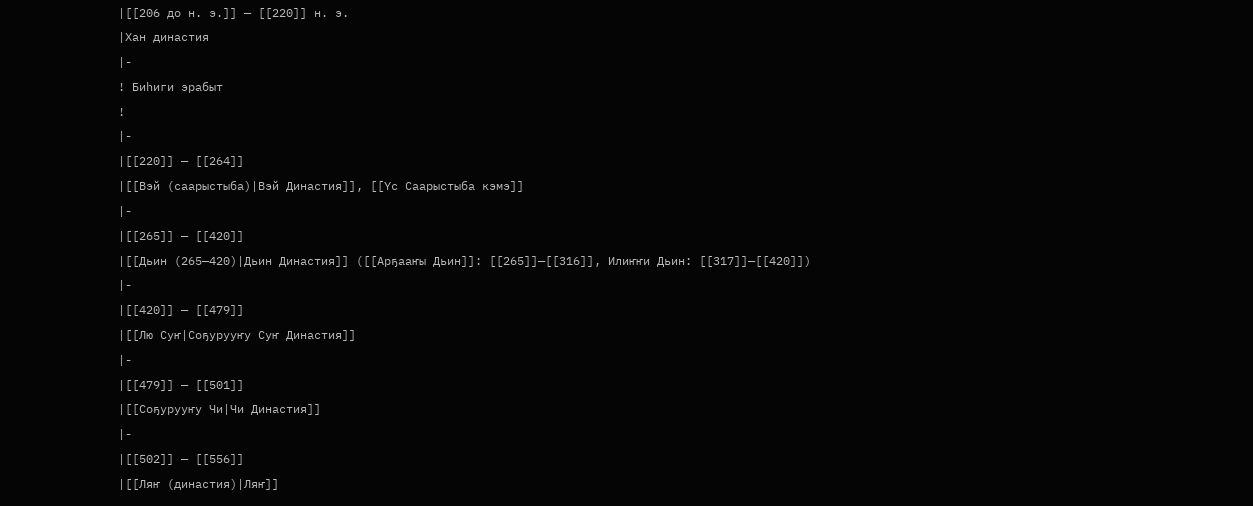|[[206 до н. э.]] — [[220]] н. э.
|Хан династия
|-
! Биһиги эрабыт
!
|-
|[[220]] — [[264]]
|[[Вэй (саарыстыба)|Вэй Династия]], [[Үс Саарыстыба кэмэ]]
|-
|[[265]] — [[420]]
|[[Дьин (265—420)|Дьин Династия]] ([[Арҕааҥы Дьин]]: [[265]]—[[316]], Илиҥҥи Дьин: [[317]]—[[420]])
|-
|[[420]] — [[479]]
|[[Лю Суҥ|Соҕурууҥу Суҥ Династия]]
|-
|[[479]] — [[501]]
|[[Соҕурууҥу Чи|Чи Династия]]
|-
|[[502]] — [[556]]
|[[Ляҥ (династия)|Ляҥ]]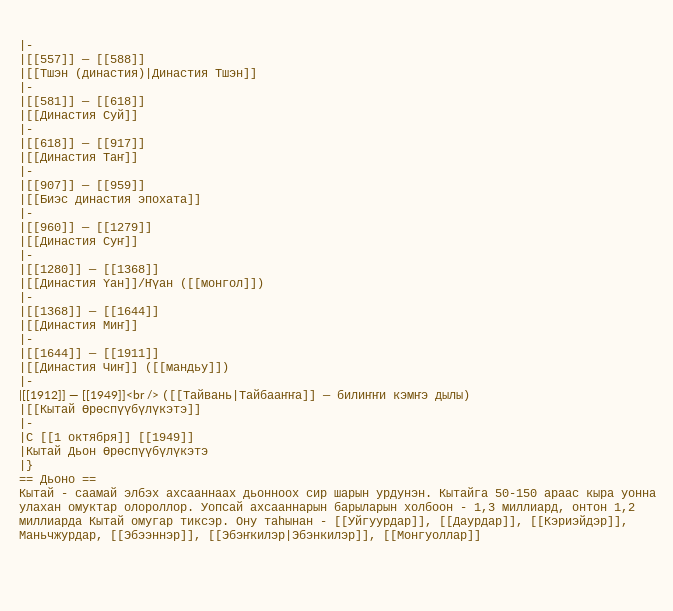|-
|[[557]] — [[588]]
|[[Тшэн (династия)|Династия Тшэн]]
|-
|[[581]] — [[618]]
|[[Династия Суй]]
|-
|[[618]] — [[917]]
|[[Династия Таҥ]]
|-
|[[907]] — [[959]]
|[[Биэс династия эпохата]]
|-
|[[960]] — [[1279]]
|[[Династия Суҥ]]
|-
|[[1280]] — [[1368]]
|[[Династия Үан]]/Ҥүан ([[монгол]])
|-
|[[1368]] — [[1644]]
|[[Династия Миҥ]]
|-
|[[1644]] — [[1911]]
|[[Династия Чиҥ]] ([[мандьу]])
|-
|[[1912]] — [[1949]]<br /> ([[Тайвань|Тайбааҥҥа]] — билиҥҥи кэмҥэ дылы)
|[[Кытай Өрөспүүбүлүкэтэ]]
|-
|С [[1 октября]] [[1949]]
|Кытай Дьон Өрөспүүбүлүкэтэ
|}
== Дьоно ==
Кытай - саамай элбэх ахсааннаах дьонноох сир шарын урдунэн. Кытайга 50-150 араас кыра уонна улахан омуктар олороллор. Уопсай ахсааннарын барыларын холбоон - 1,3 миллиард, онтон 1,2 миллиарда Кытай омугар тиксэр. Ону таhынан - [[Уйгуурдар]], [[Даурдар]], [[Кэриэйдэр]], Маньчжурдар, [[Эбээннэр]], [[Эбэҥкилэр|Эбэнкилэр]], [[Монгуоллар]]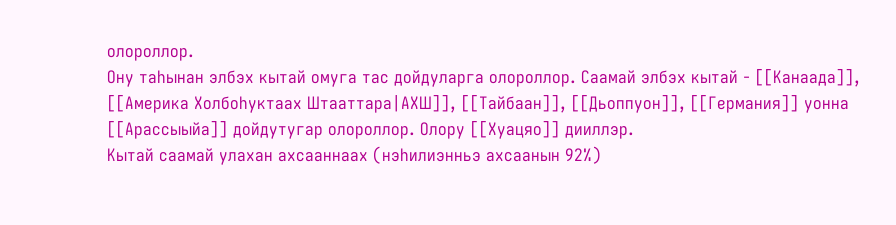олороллор.
Ону таhынан элбэх кытай омуга тас дойдуларга олороллор. Саамай элбэх кытай - [[Канаада]], [[Америка Холбоһуктаах Штааттара|АХШ]], [[Тайбаан]], [[Дьоппуон]], [[Германия]] уонна [[Арассыыйа]] дойдутугар олороллор. Олору [[Хуацяо]] дииллэр.
Кытай саамай улахан ахсааннаах (нэһилиэнньэ ахсаанын 92%)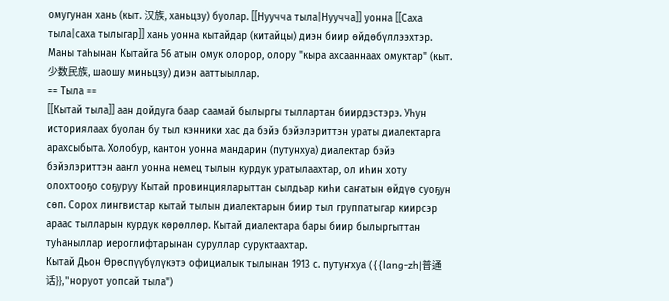омугунан хань (кыт. 汉族, ханьцзу) буолар. [[Нуучча тыла|Нуучча]] уонна [[Саха тыла|саха тылыгар]] хань уонна кытайдар (китайцы) диэн биир өйдөбүллээхтэр. Маны таһынан Кытайга 56 атын омук олорор, олору "кыра ахсааннаах омуктар" (кыт. 少数民族, шаошу миньцзу) диэн ааттыыллар.
== Тыла ==
[[Кытай тыла]] аан дойдуга баар саамай былыргы тыллартан биирдэстэрэ. Уһун историялаах буолан бу тыл кэнники хас да бэйэ бэйэлэриттэн ураты диалектарга арахсыбыта. Холобур, кантон уонна мандарин (путунхуа) диалектар бэйэ бэйэлэриттэн ааҥл уонна немец тылын курдук уратылаахтар, ол иһин хоту олохтооҕо соҕуруу Кытай провинцияларыттан сылдьар киһи саҥатын өйдүө суоҕун сөп. Сорох лингвистар кытай тылын диалектарын биир тыл группатыгар киирсэр араас тылларын курдук көрөллөр. Кытай диалектара бары биир былыргыттан туһаныллар иероглифтарынан суруллар суруктаахтар.
Кытай Дьон Өрөспүүбүлүкэтэ официалык тылынан 1913 с. путуҥхуа ({{lang-zh|普通话}},"норуот уопсай тыла")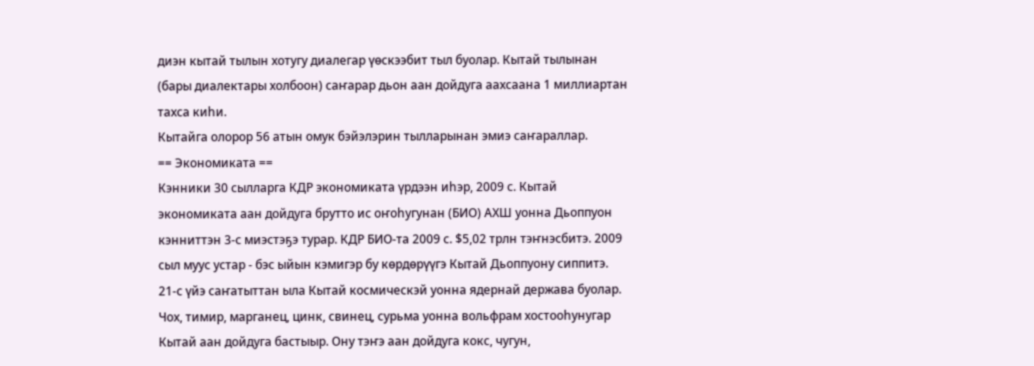диэн кытай тылын хотугу диалегар үөскээбит тыл буолар. Кытай тылынан (бары диалектары холбоон) саҥарар дьон аан дойдуга аахсаана 1 миллиартан тахса киһи.
Кытайга олорор 56 атын омук бэйэлэрин тылларынан эмиэ саҥараллар.
== Экономиката ==
Кэнники 30 сылларга КДР экономиката үрдээн иһэр, 2009 с. Кытай экономиката аан дойдуга брутто ис оҥоһугунан (БИО) АХШ уонна Дьоппуон кэнниттэн 3-с миэстэҕэ турар. КДР БИО-та 2009 с. $5,02 трлн тэҥнэсбитэ. 2009 сыл муус устар - бэс ыйын кэмигэр бу көрдөрүүгэ Кытай Дьоппуону сиппитэ.
21-с үйэ саҥатыттан ыла Кытай космическэй уонна ядернай держава буолар. Чох, тимир, марганец, цинк, свинец, сурьма уонна вольфрам хостооһунугар Кытай аан дойдуга бастыыр. Ону тэҥэ аан дойдуга кокс, чугун,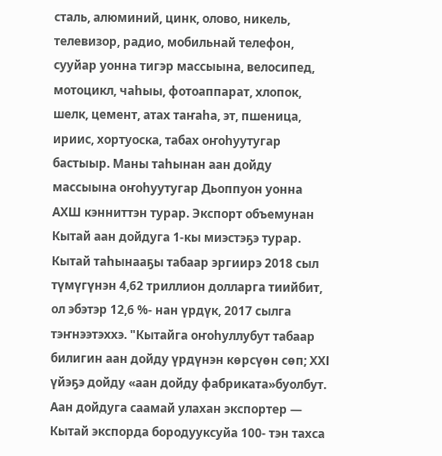сталь, алюминий, цинк, олово, никель, телевизор, радио, мобильнай телефон, сууйар уонна тигэр массыына, велосипед, мотоцикл, чаһыы, фотоаппарат, хлопок, шелк, цемент, атах таҥаһа, эт, пшеница, ириис, хортуоска, табах оҥоһуутугар бастыыр. Маны таһынан аан дойду массыына оҥоһуутугар Дьоппуон уонна АХШ кэнниттэн турар. Экспорт объемунан Кытай аан дойдуга 1-кы миэстэҕэ турар.
Кытай таһынааҕы табаар эргиирэ 2018 сыл түмүгүнэн 4,62 триллион долларга тиийбит, ол эбэтэр 12,6 %- нан үрдүк, 2017 сылга тэҥнээтэххэ. "Кытайга оҥоһуллубут табаар билигин аан дойду үрдүнэн көрсүөн сөп; ХХІ үйэҕэ дойду «аан дойду фабриката»буолбут. Аан дойдуга саамай улахан экспортер — Кытай экспорда бородууксуйа 100- тэн тахса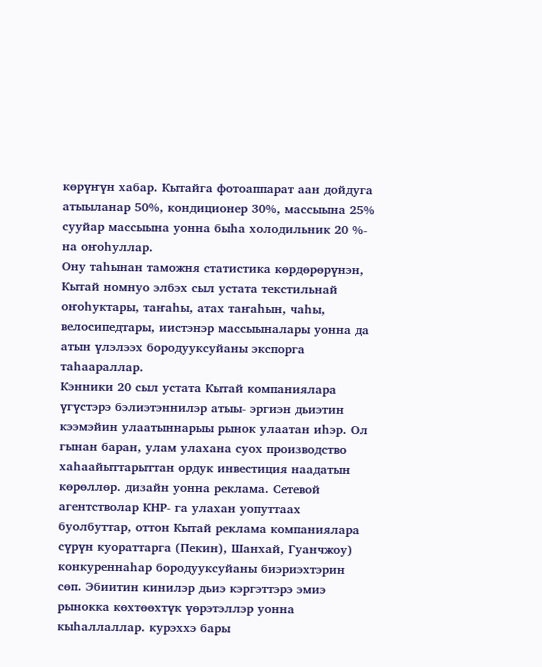көрүҥүн хабар. Кытайга фотоаппарат аан дойдуга атыыланар 50%, кондиционер 30%, массыына 25% сууйар массыына уонна быһа холодильник 20 %- на оҥоһуллар.
Ону таһынан таможня статистика көрдөрөрүнэн, Кытай номнуо элбэх сыл устата текстильнай оҥоһуктары, таҥаһы, атах таҥаһын, чаһы, велосипедтары, иистэнэр массыыналары уонна да атын үлэлээх бородууксуйаны экспорга таһаараллар.
Кэнники 20 сыл устата Кытай компаниялара үгүстэрэ бэлиэтэннилэр атыы- эргиэн дьиэтин кээмэйин улаатыннарыы рынок улаатан иһэр. Ол гынан баран, улам улахана суох производство хаһаайыттарыттан ордук инвестиция наадатын көрөллөр. дизайн уонна реклама. Сетевой агентстволар КНР- га улахан уопуттаах буолбуттар, оттон Кытай реклама компаниялара сүрүн куораттарга (Пекин), Шанхай, Гуанчжоу) конкуреннаһар бородууксуйаны биэриэхтэрин сөп. Эбиитин кинилэр дьиэ кэргэттэрэ эмиэ рынокка көхтөөхтүк үөрэтэллэр уонна кыһаллаллар. курэххэ бары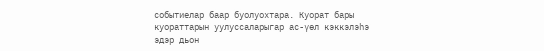событиелар баар буолуохтара. Куорат бары куораттарын уулуссаларыгар ас-үөл кэккэлэһэ эдэр дьон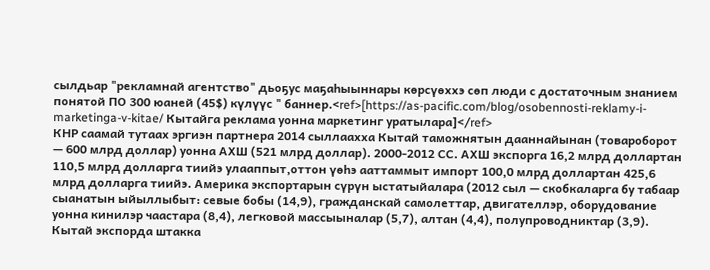сылдьар "рекламнай агентство" дьоҕус маҕаһыыннары көрсүөххэ сөп люди с достаточным знанием понятой ПО 300 юаней (45$) күлүүс " баннер.<ref>[https://as-pacific.com/blog/osobennosti-reklamy-i-marketinga-v-kitae/ Кытайга реклама уонна маркетинг уратылара]</ref>
КНР саамай тутаах эргиэн партнера 2014 сыллаахха Кытай таможнятын дааннайынан (товароборот — 600 млрд доллар) уонна АХШ (521 млрд доллар). 2000-2012 СС. АХШ экспорга 16,2 млрд доллартан 110,5 млрд долларга тиийэ улааппыт,оттон үөһэ ааттаммыт импорт 100,0 млрд доллартан 425,6 млрд долларга тиийэ. Америка экспортарын сүрүн ыстатыйалара (2012 сыл — скобкаларга бу табаар сыанатын ыйыллыбыт: севые бобы (14,9), гражданскай самолеттар, двигателлэр, оборудование уонна кинилэр чаастара (8,4), легковой массыыналар (5,7), алтан (4,4), полупроводниктар (3,9). Кытай экспорда штакка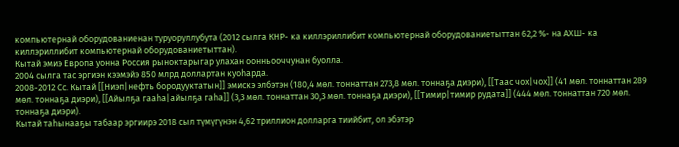компьютернай оборудованиенан туруоруллубута (2012 сылга КНР- ка киллэриллибит компьютернай оборудованиетыттан 62,2 %- на АХШ- ка киллэриллибит компьютернай оборудованиетыттан).
Кытай эмиэ Европа уонна Россия рыноктарыгар улахан оонньооччунан буолла.
2004 сылга тас эргиэн кээмэйэ 850 млрд доллартан куоһарда.
2008-2012 Сс. Кытай [[Ниэп|нефть бородууктатын]] эмискэ элбэтэн (180,4 мөл. тоннаттан 273,8 мөл. тоннаҕа диэри), [[Таас чох|чох]] (41 мөл. тоннаттан 289 мөл. тоннаҕа диэри), [[Айылҕа гааһа|айылҕа гаһа]] (3,3 мөл. тоннаттан 30,3 мөл. тоннаҕа диэри), [[Тимир|тимир рудата]] (444 мөл. тоннаттан 720 мөл. тоннаҕа диэри).
Кытай таһынааҕы табаар эргиирэ 2018 сыл түмүгүнэн 4,62 триллион долларга тиийбит, ол эбэтэр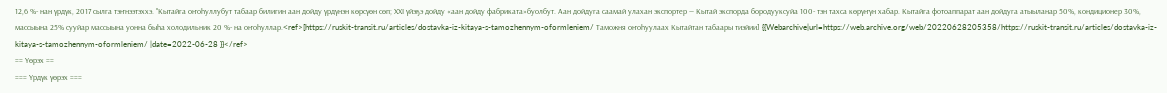12,6 %- нан үрдүк, 2017 сылга тэҥнээтэххэ. "Кытайга оҥоһуллубут табаар билигин аан дойду үрдүнэн көрсүөн сөп; ХХІ үйэҕэ дойду «аан дойду фабриката»буолбут. Аан дойдуга саамай улахан экспортер — Кытай экспорда бородууксуйа 100- тэн тахса көрүҥүн хабар. Кытайга фотоаппарат аан дойдуга атыыланар 50%, кондиционер 30%, массыына 25% сууйар массыына уонна быһа холодильник 20 %- на оҥоһуллар.<ref>[https://ruskit-transit.ru/articles/dostavka-iz-kitaya-s-tamozhennym-oformleniem/ Таможня оҥоһуулаах Кытайтан табаары тиэйии] {{Webarchive|url=https://web.archive.org/web/20220628205358/https://ruskit-transit.ru/articles/dostavka-iz-kitaya-s-tamozhennym-oformleniem/ |date=2022-06-28 }}</ref>
== Үөрэх ==
=== Үрдүк үөрэх ===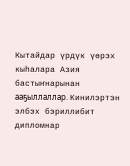Кытайдар үрдүк үөрэх кыһалара Азия бастыҥнарынан ааҕыллаллар. Кинилэртэн элбэх бэриллибит дипломнар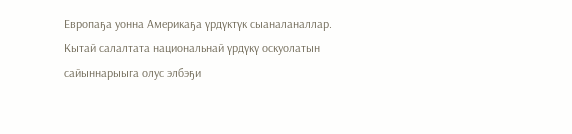Европаҕа уонна Америкаҕа үрдүктүк сыаналаналлар. Кытай салалтата национальнай үрдүкү оскуолатын сайыннарыыга олус элбэҕи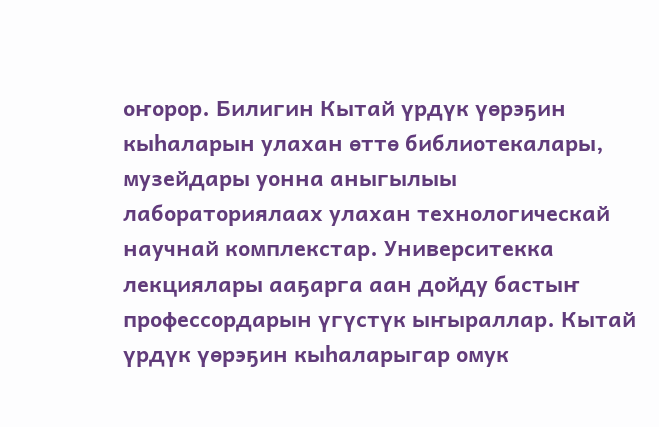оҥорор. Билигин Кытай үрдүк үөрэҕин кыһаларын улахан өттө библиотекалары, музейдары уонна аныгылыы лабораториялаах улахан технологическай научнай комплекстар. Университекка лекциялары ааҕарга аан дойду бастыҥ профессордарын үгүстүк ыҥыраллар. Кытай үрдүк үөрэҕин кыһаларыгар омук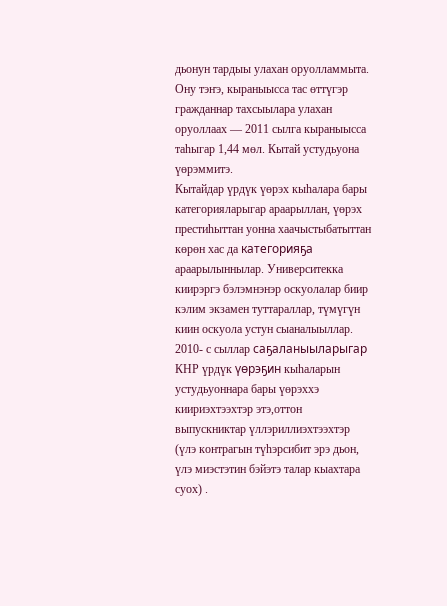дьонун тардыы улахан оруолламмыта. Ону тэҥэ, кыраныысса тас өттүгэр гражданнар тахсыылара улахан оруоллаах — 2011 сылга кыраныысса таһыгар 1,44 мөл. Кытай устудьуона үөрэммитэ.
Кытайдар үрдүк үөрэх кыһалара бары категорияларыгар араарыллан, үөрэх престиһыттан уонна хаачыстыбатыттан көрөн хас да категорияҕа араарылыннылар. Университекка киирэргэ бэлэмнэнэр оскуолалар биир кэлим экзамен туттараллар, түмүгүн киин оскуола устун сыаналыыллар. 2010- с сыллар саҕаланыыларыгар КНР үрдүк үөрэҕин кыһаларын устудьуоннара бары үөрэххэ киириэхтээхтэр этэ,оттон выпускниктар үллэриллиэхтээхтэр (үлэ контрагын түһэрсибит эрэ дьон, үлэ миэстэтин бэйэтэ талар кыахтара суох) .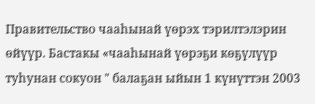Правительство чааһынай үөрэх тэрилтэлэрин өйүүр. Бастакы «чааһынай үөрэҕи көҕүлүүр туһунан сокуон " балаҕан ыйын 1 күнүттэн 2003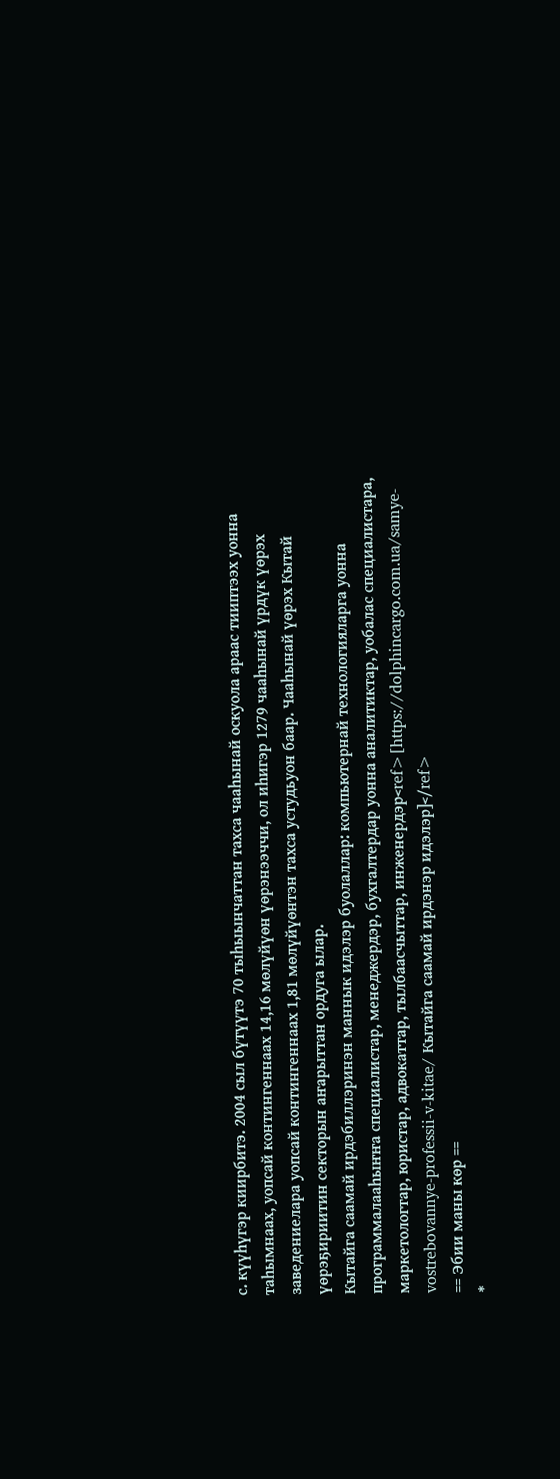с. күүһүгэр киирбитэ. 2004 сыл бүтүүтэ 70 тыһыынчаттан тахса чааһынай оскуола араас тииптээх уонна таһымнаах, уопсай контингеннаах 14,16 мөлүйүөн үөрэнээччи, ол иһигэр 1279 чааһынай үрдүк үөрэх заведениелара уопсай контингеннаах 1,81 мөлүйүөнтэн тахса устудьуон баар. Чааһынай үөрэх Кытай үөрэҕириитин секторын аҥарыттан ордуга ылар.
Кытайга саамай ирдэбиллэринэн маннык идэлэр буолаллар: компьютернай технологияларга уонна программалааһыҥҥа специалистар, менеджердэр, бухгалтердар уонна аналитиктар, уобалас специалистара, маркетологтар, юристар, адвокаттар, тылбаасчыттар, инженердэр<ref>[https://dolphincargo.com.ua/samye-vostrebovannye-professii-v-kitae/ Кытайга саамай ирдэнэр идэлэр]</ref>
== Эбии маны көр ==
*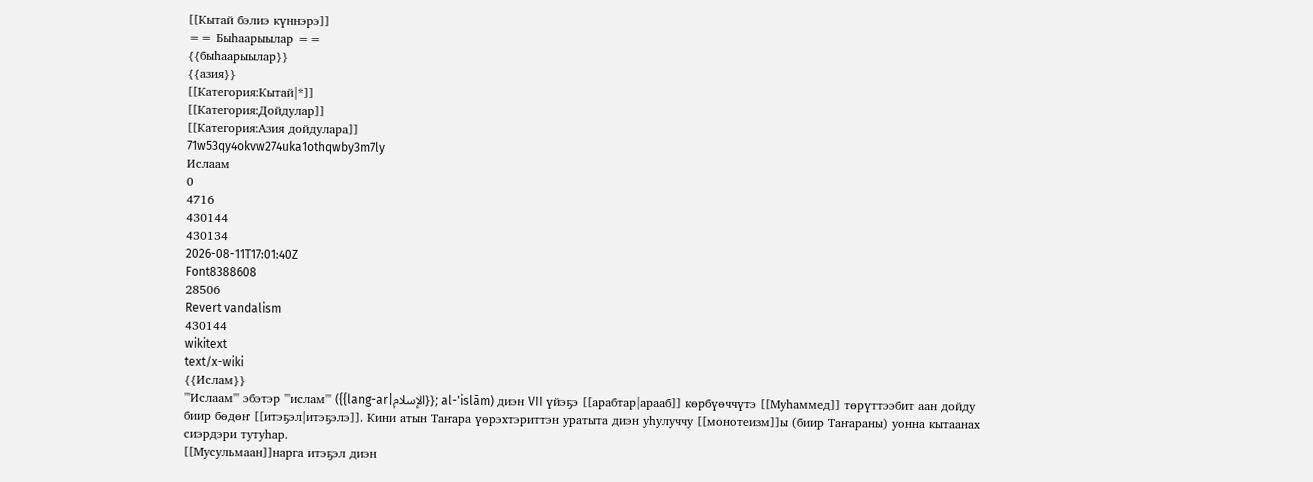[[Кытай бэлиэ күннэрэ]]
== Быһаарыылар ==
{{быһаарыылар}}
{{азия}}
[[Категория:Кытай|*]]
[[Категория:Дойдулар]]
[[Категория:Азия дойдулара]]
71w53qy4okvw274uka1othqwby3m7ly
Ислаам
0
4716
430144
430134
2026-08-11T17:01:40Z
Font8388608
28506
Revert vandalism
430144
wikitext
text/x-wiki
{{Ислам}}
'''Ислаам''' эбэтэр '''ислам''' ({{lang-ar|الإسلام}}; al-'islām) диэн VII үйэҕэ [[арабтар|арааб]] көрбүөччүтэ [[Муhаммед]] төрүттээбит аан дойду биир бөдөҥ [[итэҕэл|итэҕэлэ]]. Кини атын Таҥара үөрэхтэриттэн уратыта диэн уһулуччу [[монотеизм]]ы (биир Таҥараны) уонна кытаанах сиэрдэри тутуһар.
[[Мусульмаан]]нарга итэҕэл диэн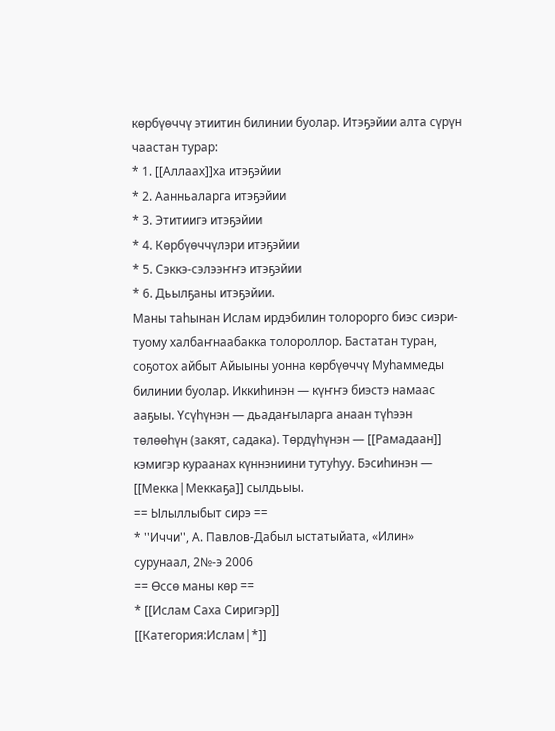көрбүөччү этиитин билинии буолар. Итэҕэйии алта сүрүн чаастан турар:
* 1. [[Аллаах]]ха итэҕэйии
* 2. Аанньаларга итэҕэйии
* 3. Этитиигэ итэҕэйии
* 4. Көрбүөччүлэри итэҕэйии
* 5. Сэккэ-сэлээҥҥэ итэҕэйии
* 6. Дьылҕаны итэҕэйии.
Маны таһынан Ислам ирдэбилин толорорго биэс сиэри-туому халбаҥнаабакка толороллор. Бастатан туран, соҕотох айбыт Айыыны уонна көрбүөччү Муhаммеды билинии буолар. Иккиһинэн — күҥҥэ биэстэ намаас ааҕыы. Үсүһүнэн — дьадаҥыларга анаан түһээн төлөөһүн (закят, садака). Төрдүһүнэн — [[Рамадаан]] кэмигэр кураанах күннэниини тутуһуу. Бэсиһинэн — [[Мекка|Меккаҕа]] сылдьыы.
== Ылыллыбыт сирэ ==
* ''Иччи'', А. Павлов-Дабыл ыстатыйата, «Илин» сурунаал, 2№-э 2006
== Өссө маны көр ==
* [[Ислам Саха Сиригэр]]
[[Категория:Ислам|*]]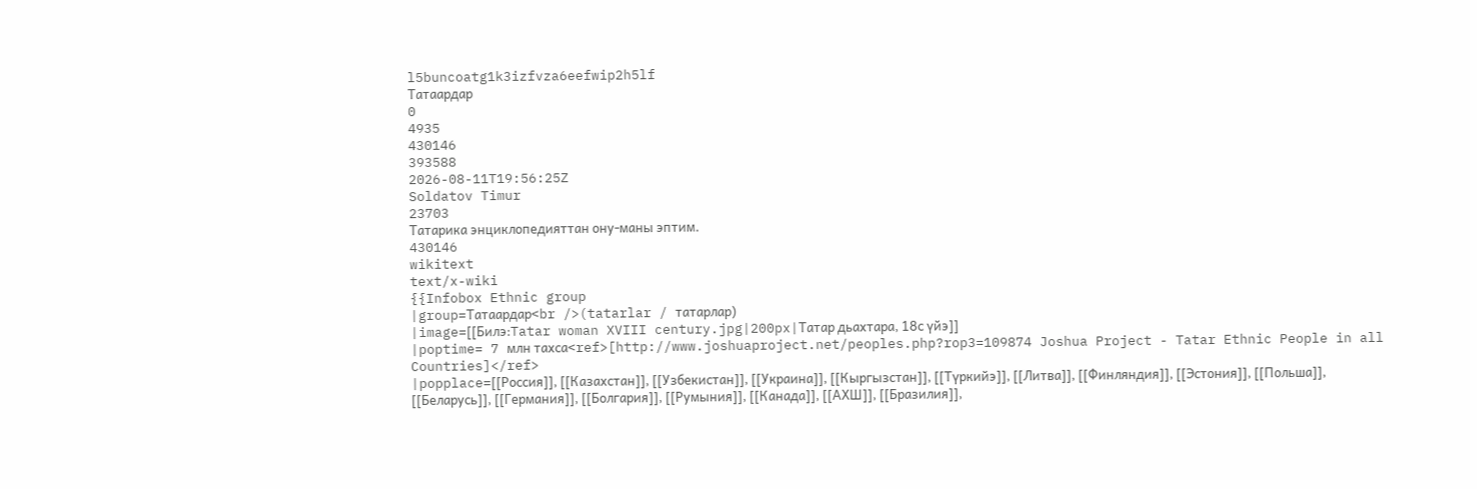l5buncoatg1k3izfvza6eefwip2h5lf
Татаардар
0
4935
430146
393588
2026-08-11T19:56:25Z
Soldatov Timur
23703
Татарика энциклопедияттан ону-маны эптим.
430146
wikitext
text/x-wiki
{{Infobox Ethnic group
|group=Татаардар<br />(tatarlar / татарлар)
|image=[[Билэ:Tatar woman XVIII century.jpg|200px|Татар дьахтара, 18с үйэ]]
|poptime= 7 млн тахса<ref>[http://www.joshuaproject.net/peoples.php?rop3=109874 Joshua Project - Tatar Ethnic People in all Countries]</ref>
|popplace=[[Россия]], [[Казахстан]], [[Узбекистан]], [[Украина]], [[Кыргызстан]], [[Түркийэ]], [[Литва]], [[Финляндия]], [[Эстония]], [[Польша]], [[Беларусь]], [[Германия]], [[Болгария]], [[Румыния]], [[Канада]], [[АХШ]], [[Бразилия]],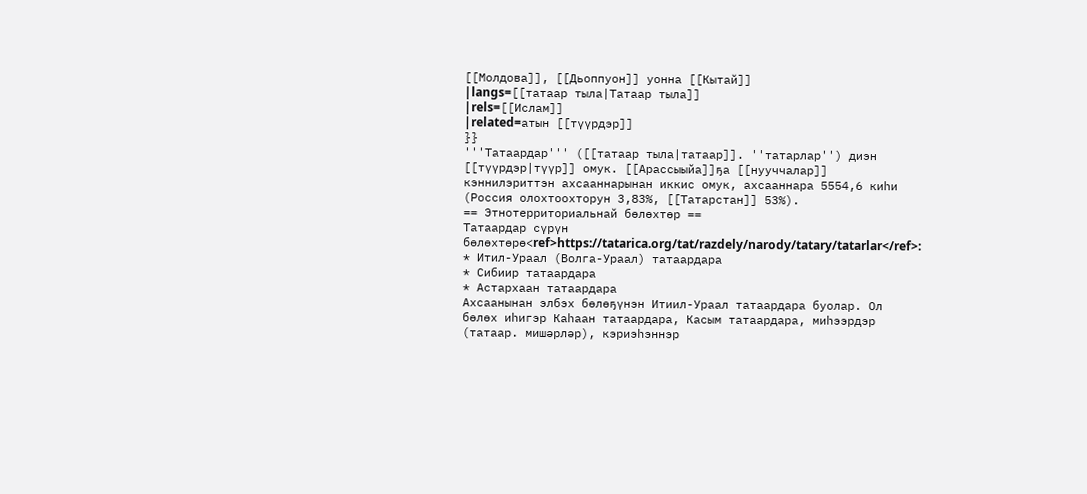[[Молдова]], [[Дьоппуон]] уонна [[Кытай]]
|langs=[[татаар тыла|Татаар тыла]]
|rels=[[Ислам]]
|related=атын [[түүрдэр]]
}}
'''Татаардар''' ([[татаар тыла|татаар]]. ''татарлар'') диэн [[түүрдэр|түүр]] омук. [[Арассыыйа]]ҕа [[нууччалар]] кэннилэриттэн ахсааннарынан иккис омук, ахсааннара 5554,6 киhи (Россия олохтоохторун 3,83%, [[Татарстан]] 53%).
== Этнотерриториальнай бөлөхтөр ==
Татаардар сүрүн бөлөхтөрө<ref>https://tatarica.org/tat/razdely/narody/tatary/tatarlar</ref>:
* Итил-Ураал (Волга-Ураал) татаардара
* Сибиир татаардара
* Астархаан татаардара
Ахсаанынан элбэх бөлөҕүнэн Итиил-Ураал татаардара буолар. Ол бөлөх иһигэр Каһаан татаардара, Касым татаардара, миһээрдэр (татаар. мишәрләр), кэриэһэннэр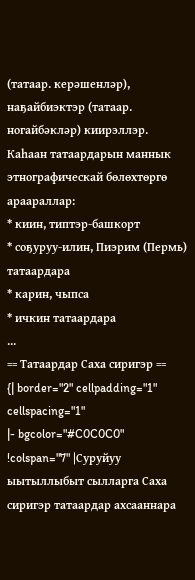(татаар. керәшенләр), наҕайбиэктэр (татаар. ногайбәкләр) киирэллэр.
Каһаан татаардарын маннык этнографическай бөлөхтөргө араараллар:
* киин, типтэр-башкорт
* соҕуруу-илин, Пиэрим (Пермь) татаардара
* карин, чыпса
* ичкин татаардара
...
== Татаардар Саха сиригэр ==
{| border="2" cellpadding="1" cellspacing="1"
|- bgcolor="#C0C0C0"
!colspan="7" |Суруйуу ыытыллыбыт сылларга Саха сиригэр татаардар ахсааннара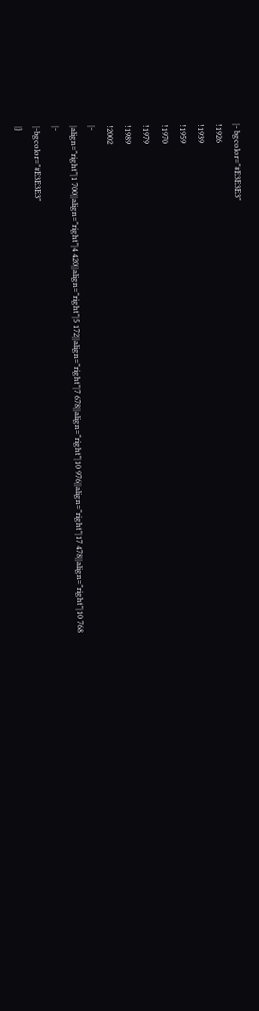|- bgcolor="#E3E3E3"
!1926
!1939
!1959
!1970
!1979
!1989
!2002
|-
|align="right"|1 700||align="right"|4 420||align="right"|5 172||align="right"|7 678||align="right"|10 976||align="right"|17 478||align="right"|10 768
|-
|-bgcolor="#E3E3E3"
|}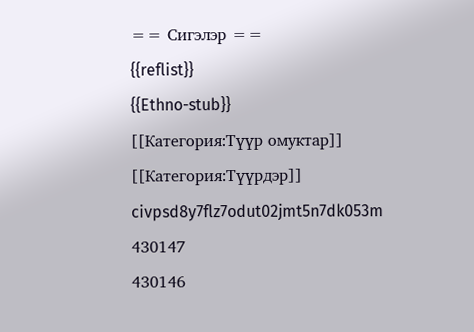== Сигэлэр ==
{{reflist}}
{{Ethno-stub}}
[[Категория:Түүр омуктар]]
[[Категория:Түүрдэр]]
civpsd8y7flz7odut02jmt5n7dk053m
430147
430146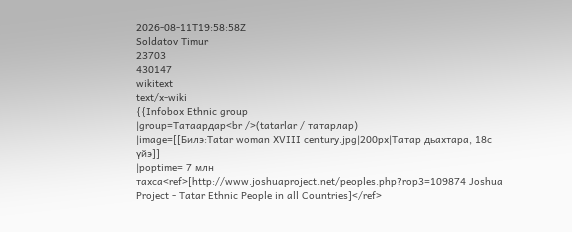2026-08-11T19:58:58Z
Soldatov Timur
23703
430147
wikitext
text/x-wiki
{{Infobox Ethnic group
|group=Татаардар<br />(tatarlar / татарлар)
|image=[[Билэ:Tatar woman XVIII century.jpg|200px|Татар дьахтара, 18с үйэ]]
|poptime= 7 млн тахса<ref>[http://www.joshuaproject.net/peoples.php?rop3=109874 Joshua Project - Tatar Ethnic People in all Countries]</ref>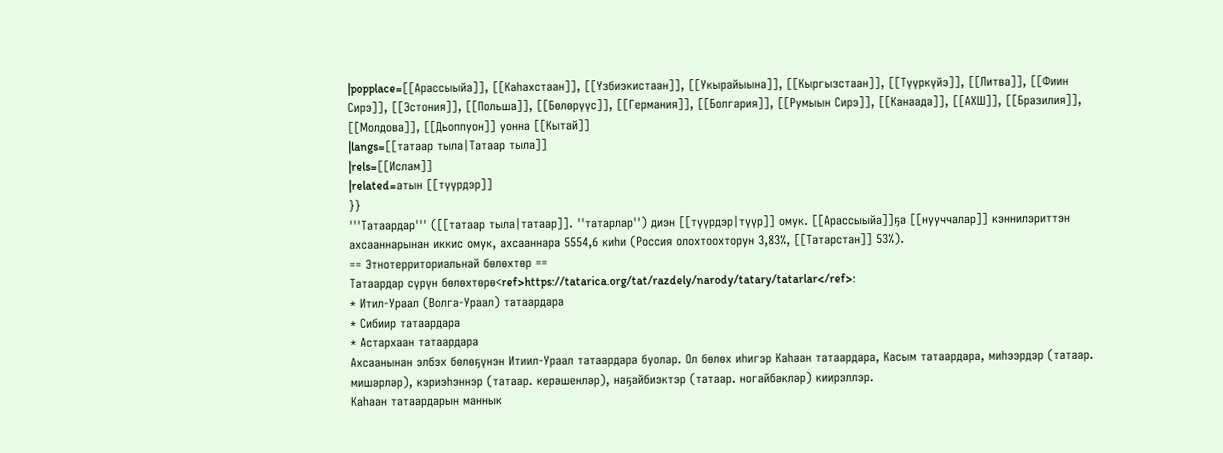|popplace=[[Арассыыйа]], [[Каһахстаан]], [[Үзбиэкистаан]], [[Укырайыына]], [[Кыргызстаан]], [[Түүркүйэ]], [[Литва]], [[Фиин Сирэ]], [[Эстония]], [[Польша]], [[Бөлөрүүс]], [[Германия]], [[Болгария]], [[Румыын Сирэ]], [[Канаада]], [[АХШ]], [[Бразилия]], [[Молдова]], [[Дьоппуон]] уонна [[Кытай]]
|langs=[[татаар тыла|Татаар тыла]]
|rels=[[Ислам]]
|related=атын [[түүрдэр]]
}}
'''Татаардар''' ([[татаар тыла|татаар]]. ''татарлар'') диэн [[түүрдэр|түүр]] омук. [[Арассыыйа]]ҕа [[нууччалар]] кэннилэриттэн ахсааннарынан иккис омук, ахсааннара 5554,6 киhи (Россия олохтоохторун 3,83%, [[Татарстан]] 53%).
== Этнотерриториальнай бөлөхтөр ==
Татаардар сүрүн бөлөхтөрө<ref>https://tatarica.org/tat/razdely/narody/tatary/tatarlar</ref>:
* Итил-Ураал (Волга-Ураал) татаардара
* Сибиир татаардара
* Астархаан татаардара
Ахсаанынан элбэх бөлөҕүнэн Итиил-Ураал татаардара буолар. Ол бөлөх иһигэр Каһаан татаардара, Касым татаардара, миһээрдэр (татаар. мишәрләр), кэриэһэннэр (татаар. керәшенләр), наҕайбиэктэр (татаар. ногайбәкләр) киирэллэр.
Каһаан татаардарын маннык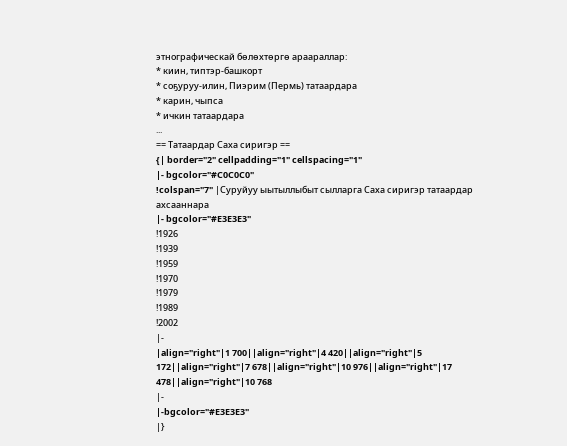этнографическай бөлөхтөргө араараллар:
* киин, типтэр-башкорт
* соҕуруу-илин, Пиэрим (Пермь) татаардара
* карин, чыпса
* ичкин татаардара
...
== Татаардар Саха сиригэр ==
{| border="2" cellpadding="1" cellspacing="1"
|- bgcolor="#C0C0C0"
!colspan="7" |Суруйуу ыытыллыбыт сылларга Саха сиригэр татаардар ахсааннара
|- bgcolor="#E3E3E3"
!1926
!1939
!1959
!1970
!1979
!1989
!2002
|-
|align="right"|1 700||align="right"|4 420||align="right"|5 172||align="right"|7 678||align="right"|10 976||align="right"|17 478||align="right"|10 768
|-
|-bgcolor="#E3E3E3"
|}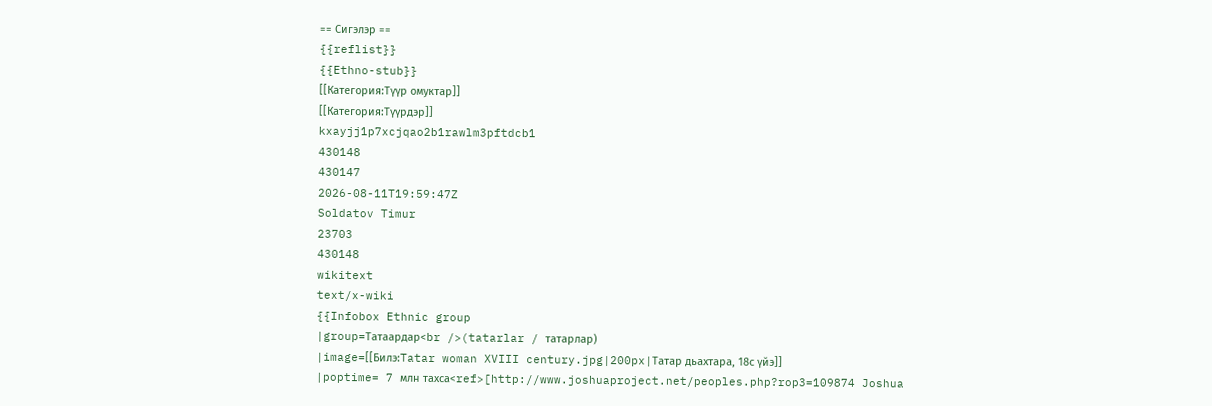== Сигэлэр ==
{{reflist}}
{{Ethno-stub}}
[[Категория:Түүр омуктар]]
[[Категория:Түүрдэр]]
kxayjj1p7xcjqao2b1rawlm3pftdcb1
430148
430147
2026-08-11T19:59:47Z
Soldatov Timur
23703
430148
wikitext
text/x-wiki
{{Infobox Ethnic group
|group=Татаардар<br />(tatarlar / татарлар)
|image=[[Билэ:Tatar woman XVIII century.jpg|200px|Татар дьахтара, 18с үйэ]]
|poptime= 7 млн тахса<ref>[http://www.joshuaproject.net/peoples.php?rop3=109874 Joshua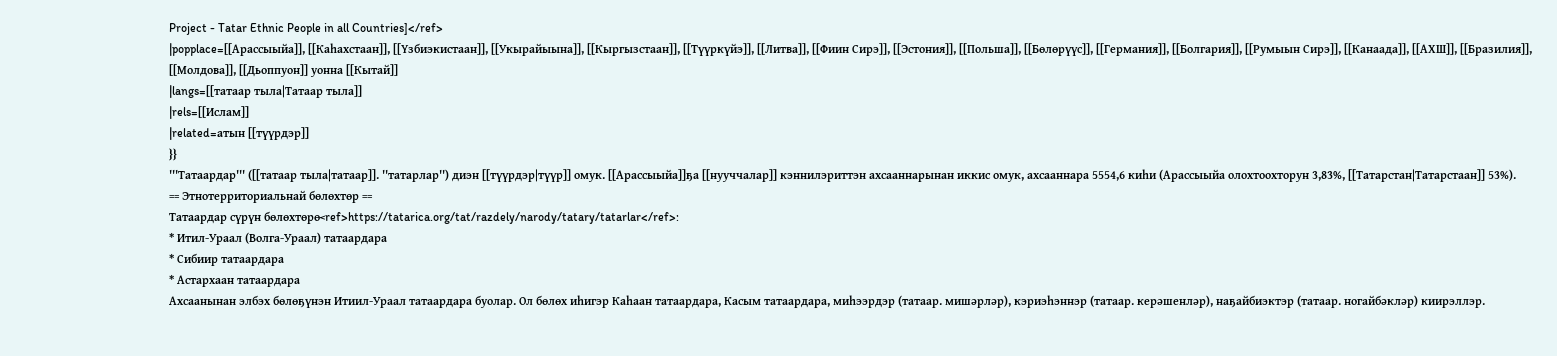Project - Tatar Ethnic People in all Countries]</ref>
|popplace=[[Арассыыйа]], [[Каһахстаан]], [[Үзбиэкистаан]], [[Укырайыына]], [[Кыргызстаан]], [[Түүркүйэ]], [[Литва]], [[Фиин Сирэ]], [[Эстония]], [[Польша]], [[Бөлөрүүс]], [[Германия]], [[Болгария]], [[Румыын Сирэ]], [[Канаада]], [[АХШ]], [[Бразилия]], [[Молдова]], [[Дьоппуон]] уонна [[Кытай]]
|langs=[[татаар тыла|Татаар тыла]]
|rels=[[Ислам]]
|related=атын [[түүрдэр]]
}}
'''Татаардар''' ([[татаар тыла|татаар]]. ''татарлар'') диэн [[түүрдэр|түүр]] омук. [[Арассыыйа]]ҕа [[нууччалар]] кэннилэриттэн ахсааннарынан иккис омук, ахсааннара 5554,6 киhи (Арассыыйа олохтоохторун 3,83%, [[Татарстан|Татарстаан]] 53%).
== Этнотерриториальнай бөлөхтөр ==
Татаардар сүрүн бөлөхтөрө<ref>https://tatarica.org/tat/razdely/narody/tatary/tatarlar</ref>:
* Итил-Ураал (Волга-Ураал) татаардара
* Сибиир татаардара
* Астархаан татаардара
Ахсаанынан элбэх бөлөҕүнэн Итиил-Ураал татаардара буолар. Ол бөлөх иһигэр Каһаан татаардара, Касым татаардара, миһээрдэр (татаар. мишәрләр), кэриэһэннэр (татаар. керәшенләр), наҕайбиэктэр (татаар. ногайбәкләр) киирэллэр.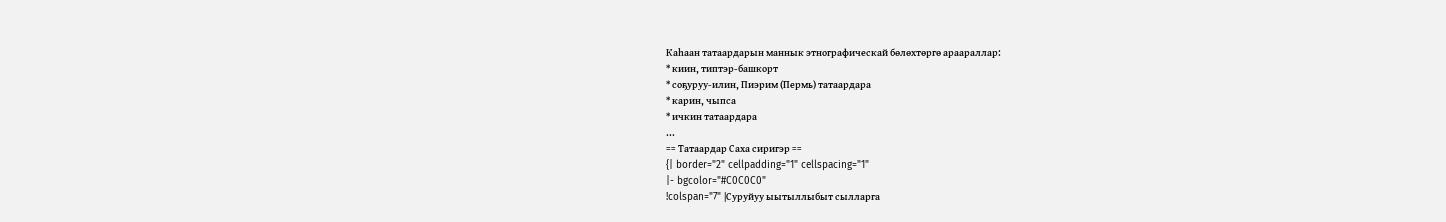Каһаан татаардарын маннык этнографическай бөлөхтөргө араараллар:
* киин, типтэр-башкорт
* соҕуруу-илин, Пиэрим (Пермь) татаардара
* карин, чыпса
* ичкин татаардара
...
== Татаардар Саха сиригэр ==
{| border="2" cellpadding="1" cellspacing="1"
|- bgcolor="#C0C0C0"
!colspan="7" |Суруйуу ыытыллыбыт сылларга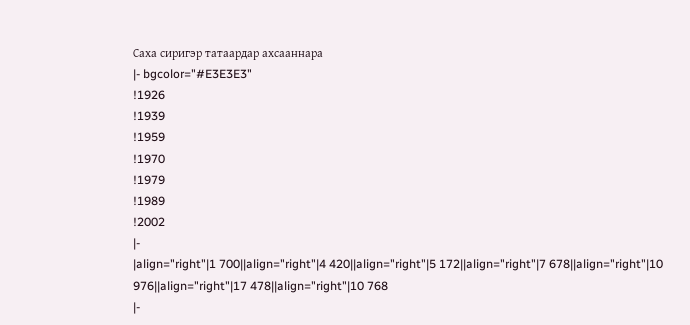Саха сиригэр татаардар ахсааннара
|- bgcolor="#E3E3E3"
!1926
!1939
!1959
!1970
!1979
!1989
!2002
|-
|align="right"|1 700||align="right"|4 420||align="right"|5 172||align="right"|7 678||align="right"|10 976||align="right"|17 478||align="right"|10 768
|-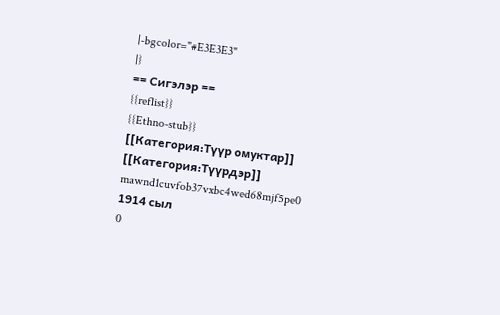|-bgcolor="#E3E3E3"
|}
== Сигэлэр ==
{{reflist}}
{{Ethno-stub}}
[[Категория:Түүр омуктар]]
[[Категория:Түүрдэр]]
mawnd1cuvfob37vxbc4wed68mjf5pe0
1914 сыл
0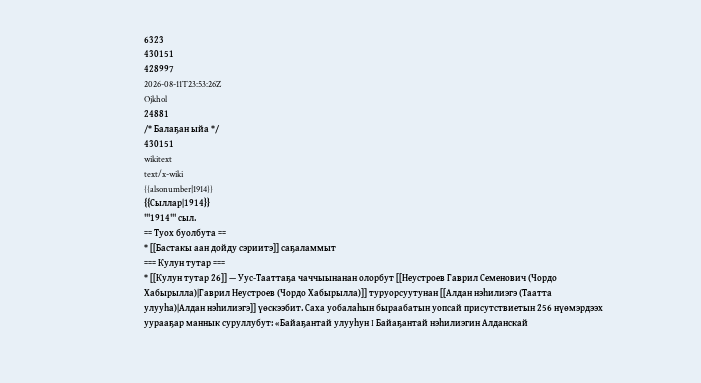6323
430151
428997
2026-08-11T23:53:26Z
Ojkhol
24881
/* Балаҕан ыйа */
430151
wikitext
text/x-wiki
{{alsonumber|1914}}
{{Сыллар|1914}}
'''1914''' сыл.
== Туох буолбута ==
* [[Бастакы аан дойду сэриитэ]] саҕаламмыт
=== Кулун тутар ===
* [[Кулун тутар 26]] — Уус-Тааттаҕа чаччыынанан олорбут [[Неустроев Гаврил Семенович (Чордо Хабырылла)|Гаврил Неустроев (Чордо Хабырылла)]] туруорсуутунан [[Алдан нэһилиэгэ (Таатта улууһа)|Алдан нэһилиэгэ]] үөскээбит. Саха уобалаһын быраабатын уопсай присутствиетын 256 нүөмэрдээх уурааҕар маннык суруллубут: «Байаҕантай улууһун I Байаҕантай нэһилиэгин Алданскай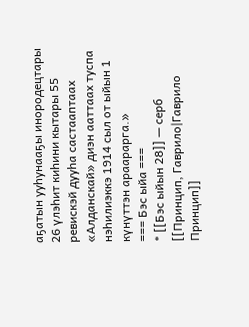аҕатын ууһунааҕы инородецтары 26 үлэһит киһини кытары 55 ревискэй дууһа састааптаах «Алданскай» диэн ааттаах туспа нэһилиэккэ 1914 сыл от ыйын 1 күнүттэн араарарга.»
=== Бэс ыйа ===
* [[Бэс ыйын 28]] — серб [[Принцип, Гаврило|Гаврило Принцип]]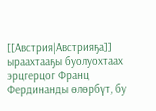[[Австрия|Австрияҕа]] ыраахтааҕы буолуохтаах эрцгерцог Франц Фердинанды өлөрбүт, бу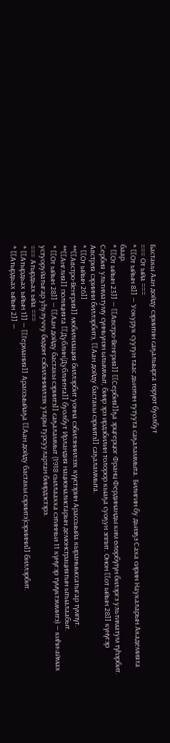Бастакы Аан дойду сэриитин саҕалыырга төрүөт буолбут
=== От ыйа ===
* [[От ыйын 8]] — Уокурук суутун таас дьиэтин тутуута саҕаламмыта. Билигин бу дьиэҕэ Саха сирин Наукаларын Академията баар.
* [[От ыйын 23]] — [[Австро-Венгрия]] [[Сербия]]ҕа эрцгерцог Франц Фердинанды ким өлөрбүтүн билэргэ ультиматум түһэрбит. Сербия ультиматуму сүнньүнэн ылыммыт, биир эрэ ирдэбилин толорор кыаҕа суоҕун эппит. Онон [[от ыйын 28]] күнүгэр Австрия сэриини биллэрбитэ, [[Аан дойду бастакы сэриитэ]] саҕаламмыта.
* [[От ыйын 26]]
**[[Австро-Венгрия]] мобилизация биллэрбит уонна сэбилэниилээх күүстэрин Арассыыйа кыраныыссатыгар түмпүт.
**[[Англия]] полицията [[Дублин|Дублиҥҥа]] буолбут Ирландия националистарын демонстрациятын ытыалаабыт.
* [[От ыйын 28]] — [[Аан дойду бастакы сэриитэ]] саҕаламмыт (1918 сыллаахха сэтинньи 11 күнүгэр түмүктэммитэ) — киһи-аймах устуоруйатыгар уһулуччу бөдөҥ сэбилэниилээх утары турсуулартан биирдэстэрэ.
=== Атырдьах ыйа ===
* [[Атырдьах ыйын 1]] — [[Германия]] Арассыыйаҕа [[Аан дойду бастакы сэриитэ|сэриини]] биллэрбит.
* [[Атырдьах ыйын 2]] —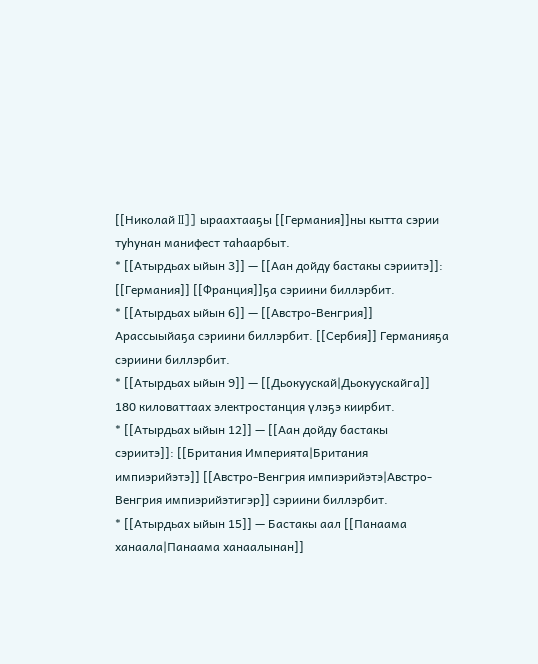[[Николай II]] ыраахтааҕы [[Германия]]ны кытта сэрии туһунан манифест таһаарбыт.
* [[Атырдьах ыйын 3]] — [[Аан дойду бастакы сэриитэ]]: [[Германия]] [[Франция]]ҕа сэриини биллэрбит.
* [[Атырдьах ыйын 6]] — [[Австро-Венгрия]] Арассыыйаҕа сэриини биллэрбит. [[Сербия]] Германияҕа сэриини биллэрбит.
* [[Атырдьах ыйын 9]] — [[Дьокуускай|Дьокуускайга]] 180 киловаттаах электростанция үлэҕэ киирбит.
* [[Атырдьах ыйын 12]] — [[Аан дойду бастакы сэриитэ]]: [[Британия Империята|Британия импиэрийэтэ]] [[Австро-Венгрия импиэрийэтэ|Австро-Венгрия импиэрийэтигэр]] сэриини биллэрбит.
* [[Атырдьах ыйын 15]] — Бастакы аал [[Панаама ханаала|Панаама ханаалынан]]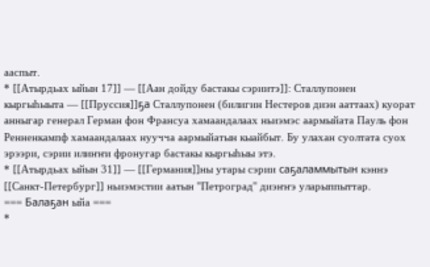ааспыт.
* [[Атырдьах ыйын 17]] — [[Аан дойду бастакы сэриитэ]]: Сталлупонен кыргыһыыта — [[Пруссия]]ҕа Сталлупонен (билигин Нестеров диэн ааттаах) куорат анныгар генерал Герман фон Франсуа хамаандалаах ньиэмэс аармыйата Пауль фон Ренненкампф хамаандалаах нуучча аармыйатын кыайбыт. Бу улахан суолтата суох эрээри, сэрии илиҥҥи фронугар бастакы кыргыһыы этэ.
* [[Атырдьах ыйын 31]] — [[Германия]]ны утары сэрии саҕаламмытын кэннэ [[Санкт-Петербург]] ньиэмэстии аатын ''Петроград'' диэҥҥэ уларыппыттар.
=== Балаҕан ыйа ===
*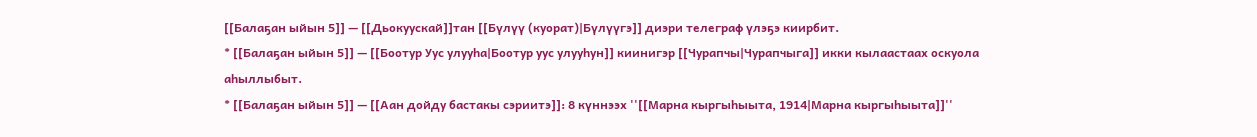[[Балаҕан ыйын 5]] — [[Дьокуускай]]тан [[Бүлүү (куорат)|Бүлүүгэ]] диэри телеграф үлэҕэ киирбит.
* [[Балаҕан ыйын 5]] — [[Боотур Уус улууһа|Боотур уус улууһун]] киинигэр [[Чурапчы|Чурапчыга]] икки кылаастаах оскуола аһыллыбыт.
* [[Балаҕан ыйын 5]] — [[Аан дойду бастакы сэриитэ]]: 8 күннээх ''[[Марна кыргыһыыта, 1914|Марна кыргыһыыта]]''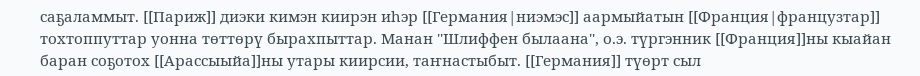саҕаламмыт. [[Париж]] диэки кимэн киирэн иһэр [[Германия|ниэмэс]] аармыйатын [[Франция|французтар]] тохтоппуттар уонна төттөрү бырахпыттар. Манан ''Шлиффен былаана'', о.э. түргэнник [[Франция]]ны кыайан баран соҕотох [[Арассыыйа]]ны утары киирсии, таҥнастыбыт. [[Германия]] түөрт сыл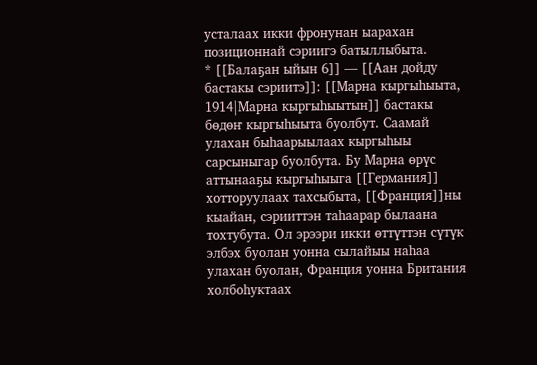усталаах икки фронунан ыарахан позиционнай сэриигэ батыллыбыта.
* [[Балаҕан ыйын 6]] — [[Аан дойду бастакы сэриитэ]]: [[Марна кыргыһыыта, 1914|Марна кыргыһыытын]] бастакы бөдөҥ кыргыһыыта буолбут. Саамай улахан быһаарыылаах кыргыһыы сарсыныгар буолбута. Бу Марна өрүс аттынааҕы кыргыһыыга [[Германия]] хотторуулаах тахсыбыта, [[Франция]]ны кыайан, сэрииттэн таһаарар былаана тохтубута. Ол эрээри икки өттүттэн сүтүк элбэх буолан уонна сылайыы наһаа улахан буолан, Франция уонна Британия холбоһуктаах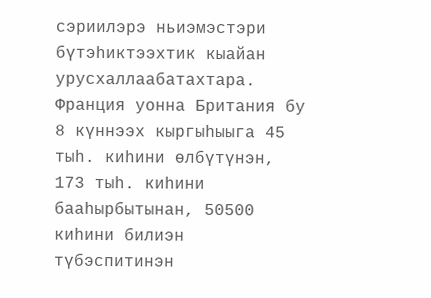сэриилэрэ ньиэмэстэри бүтэһиктээхтик кыайан урусхаллаабатахтара. Франция уонна Британия бу 8 күннээх кыргыһыыга 45 тыһ. киһини өлбүтүнэн, 173 тыһ. киһини бааһырбытынан, 50500 киһини билиэн түбэспитинэн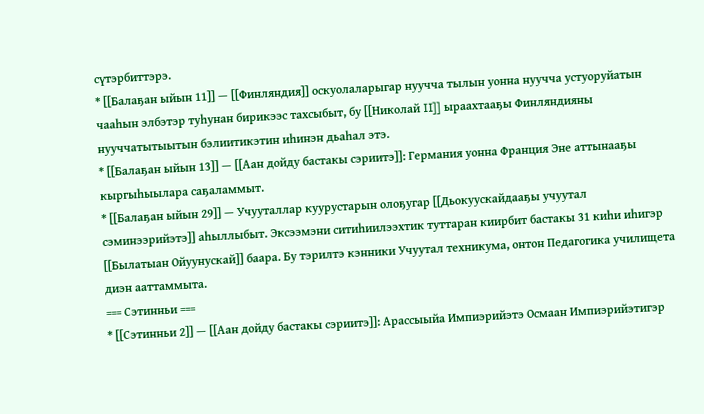сүтэрбиттэрэ.
* [[Балаҕан ыйын 11]] — [[Финляндия]] оскуолаларыгар нуучча тылын уонна нуучча устуоруйатын чааһын элбэтэр туһунан бирикээс тахсыбыт, бу [[Николай II]] ыраахтааҕы Финляндияны нууччатытыытын бэлиитикэтин иһинэн дьаһал этэ.
* [[Балаҕан ыйын 13]] — [[Аан дойду бастакы сэриитэ]]: Германия уонна Франция Эне аттынааҕы кыргыһыылара саҕаламмыт.
* [[Балаҕан ыйын 29]] — Учууталлар куурустарын олоҕугар [[Дьокуускайдааҕы учуутал сэминээрийэтэ]] аһыллыбыт. Эксээмэни ситиһиилээхтик туттаран киирбит бастакы 31 киһи иһигэр [[Былатыан Ойуунускай]] баара. Бу тэрилтэ кэнники Учуутал техникума, онтон Педагогика училищета диэн ааттаммыта.
=== Сэтинньи ===
* [[Сэтинньи 2]] — [[Аан дойду бастакы сэриитэ]]: Арассыыйа Импиэрийэтэ Осмаан Импиэрийэтигэр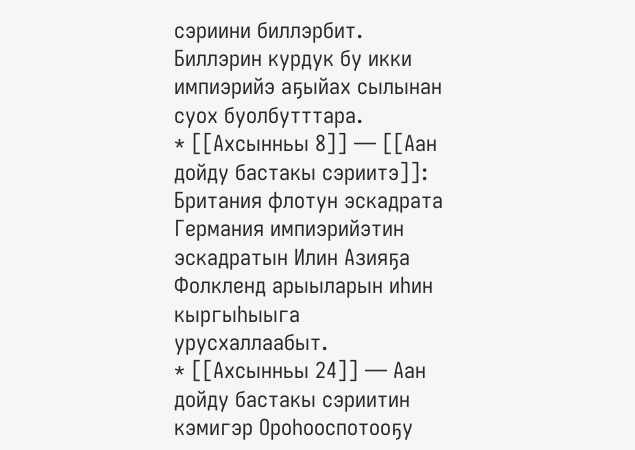сэриини биллэрбит. Биллэрин курдук бу икки импиэрийэ аҕыйах сылынан суох буолбутттара.
* [[Ахсынньы 8]] — [[Аан дойду бастакы сэриитэ]]: Британия флотун эскадрата Германия импиэрийэтин эскадратын Илин Азияҕа Фолкленд арыыларын иһин кыргыһыыга урусхаллаабыт.
* [[Ахсынньы 24]] — Аан дойду бастакы сэриитин кэмигэр Ороһооспотооҕу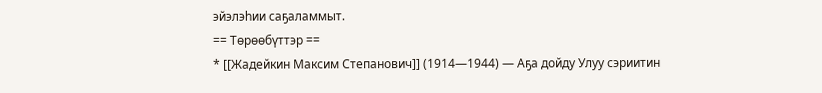эйэлэһии саҕаламмыт.
== Төрөөбүттэр ==
* [[Жадейкин Максим Степанович]] (1914—1944) — Аҕа дойду Улуу сэриитин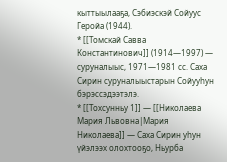кыттыылааҕа, Сэбиэскэй Сойуус Геройа (1944).
* [[Томскай Савва Константинович]] (1914—1997) — суруналыыс, 1971—1981 сс. Саха Сирин суруналыыстарын Сойууһун бэрэссэдээтэлэ.
* [[Тохсунньу 1]] — [[Николаева Мария Львовна|Мария Николаева]] — Саха Сирин уһун үйэлээх олохтооҕо, Ньурба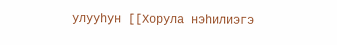улууһун [[Хорула нэһилиэгэ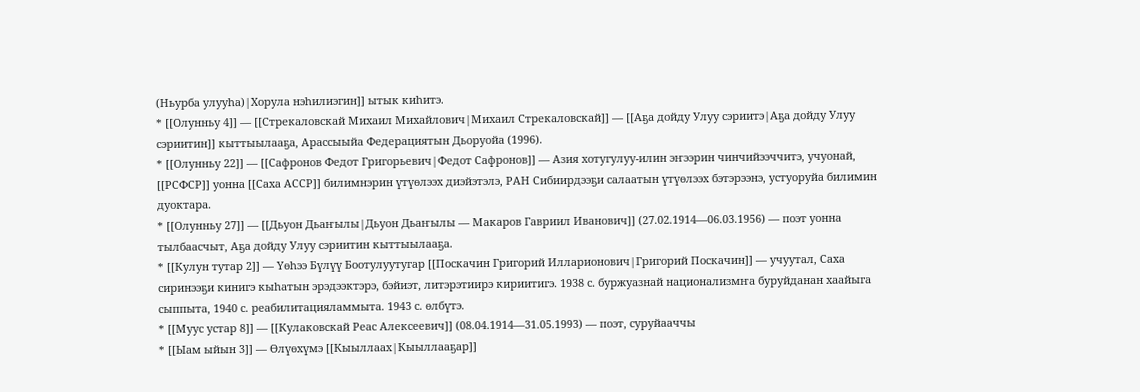(Ньурба улууһа)|Хорула нэһилиэгин]] ытык киһитэ.
* [[Олунньу 4]] — [[Стрекаловскай Михаил Михайлович|Михаил Стрекаловскай]] — [[Аҕа дойду Улуу сэриитэ|Аҕа дойду Улуу сэриитин]] кыттыылааҕа, Арассыыйа Федерациятын Дьоруойа (1996).
* [[Олунньу 22]] — [[Сафронов Федот Григорьевич|Федот Сафронов]] — Азия хотугулуу-илин эҥээрин чинчийээччитэ, учуонай, [[РСФСР]] уонна [[Саха АССР]] билимнэрин үтүөлээх диэйэтэлэ, РАН Сибиирдээҕи салаатын үтүөлээх бэтэрээнэ, устуоруйа билимин дуоктара.
* [[Олунньу 27]] — [[Дьуон Дьаҥылы|Дьуон Дьаҥылы — Макаров Гавриил Иванович]] (27.02.1914—06.03.1956) — поэт уонна тылбаасчыт, Аҕа дойду Улуу сэриитин кыттыылааҕа.
* [[Кулун тутар 2]] — Үөһээ Бүлүү Боотулуутугар [[Поскачин Григорий Илларионович|Григорий Поскачин]] — учуутал, Саха сиринээҕи кинигэ кыһатын эрэдээктэрэ, бэйиэт, литэрэтиирэ кириитигэ. 1938 с. буржуазнай национализмҥа буруйданан хаайыга сыппыта, 1940 с. реабилитацияламмыта. 1943 с. өлбүтэ.
* [[Муус устар 8]] — [[Кулаковскай Реас Алексеевич]] (08.04.1914—31.05.1993) — поэт, суруйааччы
* [[Ыам ыйын 3]] — Өлүөхүмэ [[Кыыллаах|Кыыллааҕар]]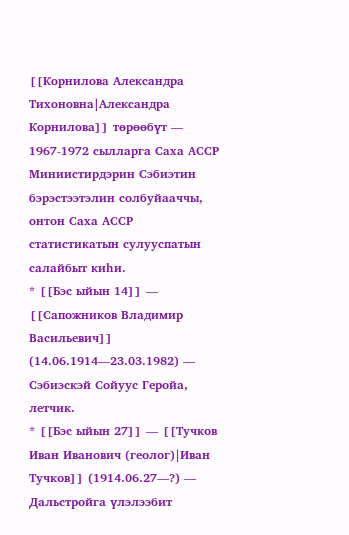[[Корнилова Александра Тихоновна|Александра Корнилова]] төрөөбүт — 1967-1972 сылларга Саха АССР Миниистирдэрин Сэбиэтин бэрэстээтэлин солбуйааччы, онтон Саха АССР статистикатын сулууспатын салайбыт киһи.
* [[Бэс ыйын 14]] — [[Сапожников Владимир Васильевич]] (14.06.1914—23.03.1982) — Сэбиэскэй Сойуус Геройа, летчик.
* [[Бэс ыйын 27]] — [[Тучков Иван Иванович (геолог)|Иван Тучков]] (1914.06.27—?) — Дальстройга үлэлээбит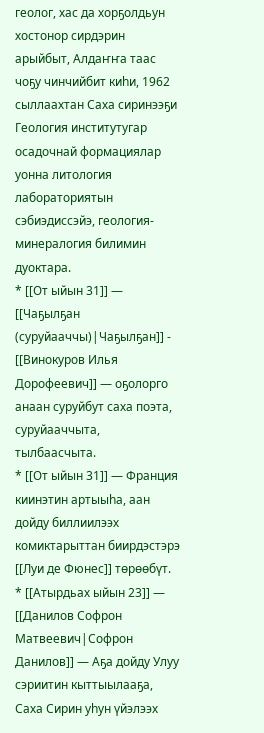геолог, хас да хорҕолдьун хостонор сирдэрин арыйбыт, Алдаҥҥа таас чоҕу чинчийбит киһи, 1962 сыллаахтан Саха сиринээҕи Геология институтугар осадочнай формациялар уонна литология лабораториятын сэбиэдиссэйэ, геология-минералогия билимин дуоктара.
* [[От ыйын 31]] — [[Чаҕылҕан (суруйааччы)|Чаҕылҕан]] - [[Винокуров Илья Дорофеевич]] — оҕолорго анаан суруйбут саха поэта, суруйааччыта, тылбаасчыта.
* [[От ыйын 31]] — Франция киинэтин артыыһа, аан дойду биллиилээх комиктарыттан биирдэстэрэ [[Луи де Фюнес]] төрөөбүт.
* [[Атырдьах ыйын 23]] — [[Данилов Софрон Матвеевич|Софрон Данилов]] — Аҕа дойду Улуу сэриитин кыттыылааҕа, Саха Сирин уһун үйэлээх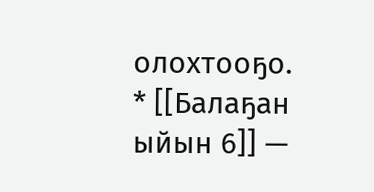олохтооҕо.
* [[Балаҕан ыйын 6]] —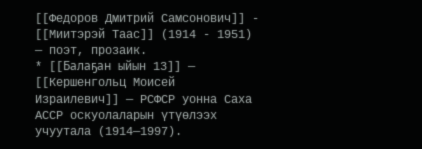[[Федоров Дмитрий Самсонович]] - [[Миитэрэй Таас]] (1914 - 1951) — поэт, прозаик.
* [[Балаҕан ыйын 13]] — [[Кершенгольц Моисей Израилевич]] — РСФСР уонна Саха АССР оскуолаларын үтүөлээх учуутала (1914—1997).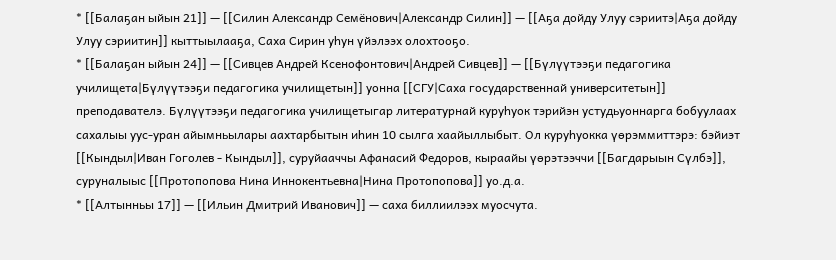* [[Балаҕан ыйын 21]] — [[Силин Александр Семёнович|Александр Силин]] — [[Аҕа дойду Улуу сэриитэ|Аҕа дойду Улуу сэриитин]] кыттыылааҕа, Саха Сирин уһун үйэлээх олохтооҕо.
* [[Балаҕан ыйын 24]] — [[Сивцев Андрей Ксенофонтович|Андрей Сивцев]] — [[Бүлүүтээҕи педагогика училищета|Бүлүүтээҕи педагогика училищетын]] уонна [[СГУ|Саха государственнай университетын]] преподавателэ. Бүлүүтээҕи педагогика училищетыгар литературнай куруһуок тэрийэн устудьуоннарга бобуулаах сахалыы уус-уран айымньылары аахтарбытын иһин 10 сылга хаайыллыбыт. Ол куруһуокка үөрэммиттэрэ: бэйиэт [[Кындыл|Иван Гоголев - Кындыл]], суруйааччы Афанасий Федоров, кыраайы үөрэтээччи [[Багдарыын Сүлбэ]], суруналыыс [[Протопопова Нина Иннокентьевна|Нина Протопопова]] уо.д.а.
* [[Алтынньы 17]] — [[Ильин Дмитрий Иванович]] — саха биллиилээх муосчута.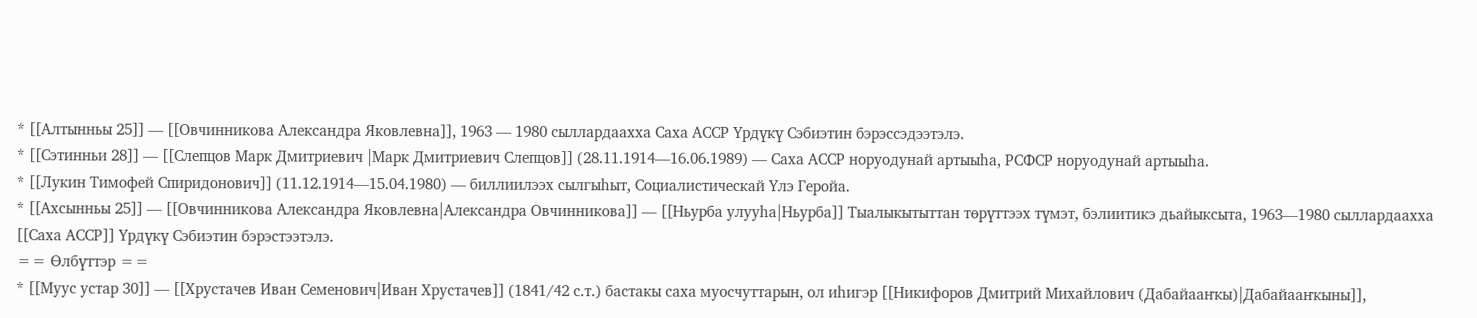* [[Алтынньы 25]] — [[Овчинникова Александра Яковлевна]], 1963 — 1980 сыллардаахха Саха АССР Үрдүкү Сэбиэтин бэрэссэдээтэлэ.
* [[Сэтинньи 28]] — [[Слепцов Марк Дмитриевич |Марк Дмитриевич Слепцов]] (28.11.1914—16.06.1989) — Саха АССР норуодунай артыыһа, РСФСР норуодунай артыыһа.
* [[Лукин Тимофей Спиридонович]] (11.12.1914—15.04.1980) — биллиилээх сылгыһыт, Социалистическай Үлэ Геройа.
* [[Ахсынньы 25]] — [[Овчинникова Александра Яковлевна|Александра Овчинникова]] — [[Ньурба улууһа|Ньурба]] Тыалыкытыттан төрүттээх түмэт, бэлиитикэ дьайыксыта, 1963—1980 сыллардаахха [[Саха АССР]] Үрдүкү Сэбиэтин бэрэстээтэлэ.
== Өлбүттэр ==
* [[Муус устар 30]] — [[Хрустачев Иван Семенович|Иван Хрустачев]] (1841/42 с.т.) бастакы саха муосчуттарын, ол иһигэр [[Никифоров Дмитрий Михайлович (Дабайааҥкы)|Дабайааҥкыны]],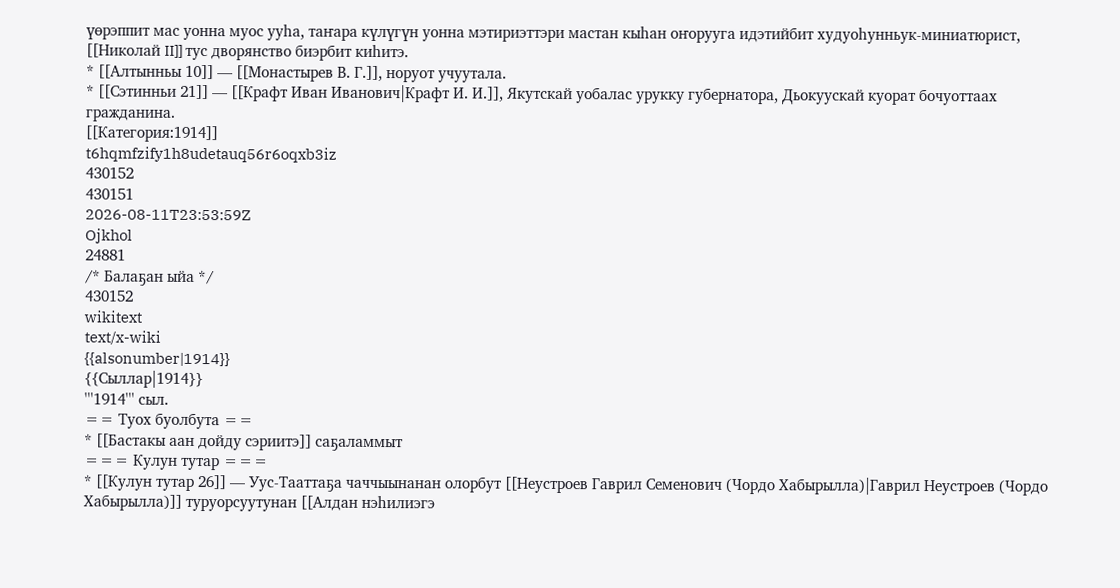үөрэппит мас уонна муос ууһа, таҥара күлүгүн уонна мэтириэттэри мастан кыһан оҥорууга идэтийбит худуоһунньук-миниатюрист, [[Николай II]] тус дворянство биэрбит киһитэ.
* [[Алтынньы 10]] — [[Монастырев В. Г.]], норуот учуутала.
* [[Сэтинньи 21]] — [[Крафт Иван Иванович|Крафт И. И.]], Якутскай уобалас урукку губернатора, Дьокуускай куорат бочуоттаах гражданина.
[[Категория:1914]]
t6hqmfzify1h8udetauq56r6oqxb3iz
430152
430151
2026-08-11T23:53:59Z
Ojkhol
24881
/* Балаҕан ыйа */
430152
wikitext
text/x-wiki
{{alsonumber|1914}}
{{Сыллар|1914}}
'''1914''' сыл.
== Туох буолбута ==
* [[Бастакы аан дойду сэриитэ]] саҕаламмыт
=== Кулун тутар ===
* [[Кулун тутар 26]] — Уус-Тааттаҕа чаччыынанан олорбут [[Неустроев Гаврил Семенович (Чордо Хабырылла)|Гаврил Неустроев (Чордо Хабырылла)]] туруорсуутунан [[Алдан нэһилиэгэ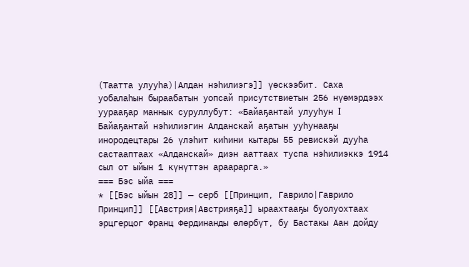(Таатта улууһа)|Алдан нэһилиэгэ]] үөскээбит. Саха уобалаһын быраабатын уопсай присутствиетын 256 нүөмэрдээх уурааҕар маннык суруллубут: «Байаҕантай улууһун I Байаҕантай нэһилиэгин Алданскай аҕатын ууһунааҕы инородецтары 26 үлэһит киһини кытары 55 ревискэй дууһа састааптаах «Алданскай» диэн ааттаах туспа нэһилиэккэ 1914 сыл от ыйын 1 күнүттэн араарарга.»
=== Бэс ыйа ===
* [[Бэс ыйын 28]] — серб [[Принцип, Гаврило|Гаврило Принцип]] [[Австрия|Австрияҕа]] ыраахтааҕы буолуохтаах эрцгерцог Франц Фердинанды өлөрбүт, бу Бастакы Аан дойду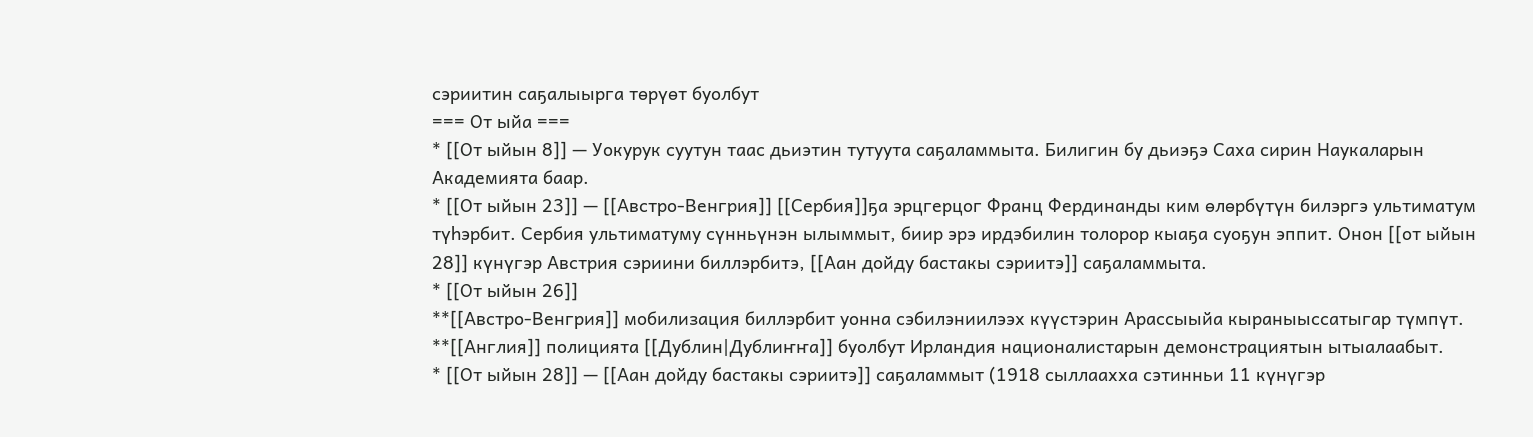сэриитин саҕалыырга төрүөт буолбут
=== От ыйа ===
* [[От ыйын 8]] — Уокурук суутун таас дьиэтин тутуута саҕаламмыта. Билигин бу дьиэҕэ Саха сирин Наукаларын Академията баар.
* [[От ыйын 23]] — [[Австро-Венгрия]] [[Сербия]]ҕа эрцгерцог Франц Фердинанды ким өлөрбүтүн билэргэ ультиматум түһэрбит. Сербия ультиматуму сүнньүнэн ылыммыт, биир эрэ ирдэбилин толорор кыаҕа суоҕун эппит. Онон [[от ыйын 28]] күнүгэр Австрия сэриини биллэрбитэ, [[Аан дойду бастакы сэриитэ]] саҕаламмыта.
* [[От ыйын 26]]
**[[Австро-Венгрия]] мобилизация биллэрбит уонна сэбилэниилээх күүстэрин Арассыыйа кыраныыссатыгар түмпүт.
**[[Англия]] полицията [[Дублин|Дублиҥҥа]] буолбут Ирландия националистарын демонстрациятын ытыалаабыт.
* [[От ыйын 28]] — [[Аан дойду бастакы сэриитэ]] саҕаламмыт (1918 сыллаахха сэтинньи 11 күнүгэр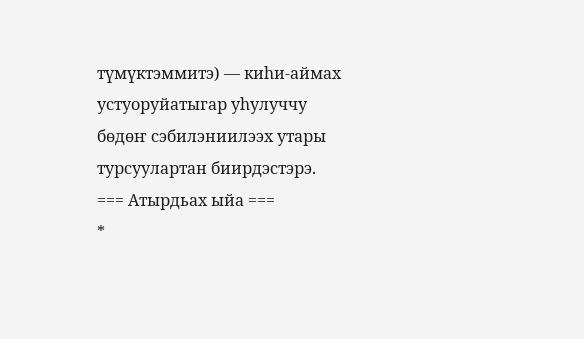түмүктэммитэ) — киһи-аймах устуоруйатыгар уһулуччу бөдөҥ сэбилэниилээх утары турсуулартан биирдэстэрэ.
=== Атырдьах ыйа ===
*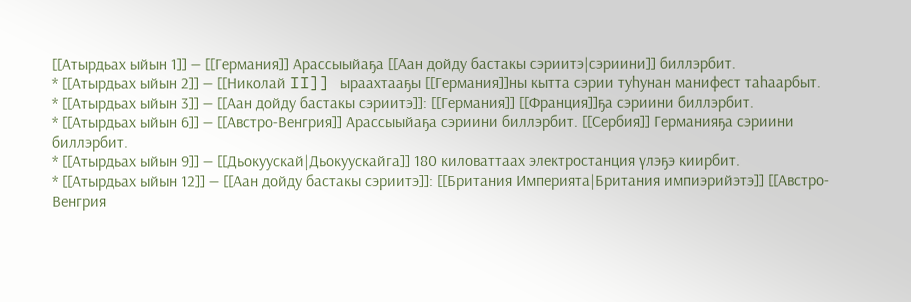[[Атырдьах ыйын 1]] — [[Германия]] Арассыыйаҕа [[Аан дойду бастакы сэриитэ|сэриини]] биллэрбит.
* [[Атырдьах ыйын 2]] — [[Николай II]] ыраахтааҕы [[Германия]]ны кытта сэрии туһунан манифест таһаарбыт.
* [[Атырдьах ыйын 3]] — [[Аан дойду бастакы сэриитэ]]: [[Германия]] [[Франция]]ҕа сэриини биллэрбит.
* [[Атырдьах ыйын 6]] — [[Австро-Венгрия]] Арассыыйаҕа сэриини биллэрбит. [[Сербия]] Германияҕа сэриини биллэрбит.
* [[Атырдьах ыйын 9]] — [[Дьокуускай|Дьокуускайга]] 180 киловаттаах электростанция үлэҕэ киирбит.
* [[Атырдьах ыйын 12]] — [[Аан дойду бастакы сэриитэ]]: [[Британия Империята|Британия импиэрийэтэ]] [[Австро-Венгрия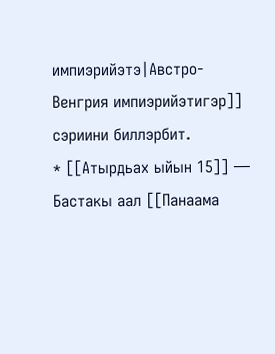импиэрийэтэ|Австро-Венгрия импиэрийэтигэр]] сэриини биллэрбит.
* [[Атырдьах ыйын 15]] — Бастакы аал [[Панаама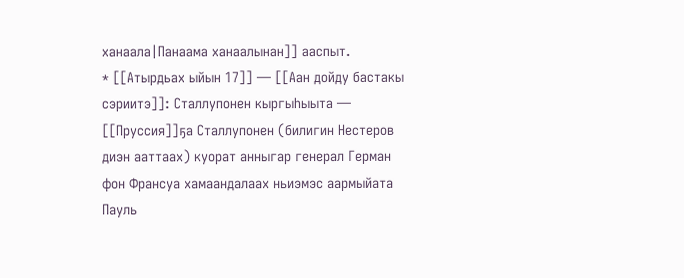ханаала|Панаама ханаалынан]] ааспыт.
* [[Атырдьах ыйын 17]] — [[Аан дойду бастакы сэриитэ]]: Сталлупонен кыргыһыыта — [[Пруссия]]ҕа Сталлупонен (билигин Нестеров диэн ааттаах) куорат анныгар генерал Герман фон Франсуа хамаандалаах ньиэмэс аармыйата Пауль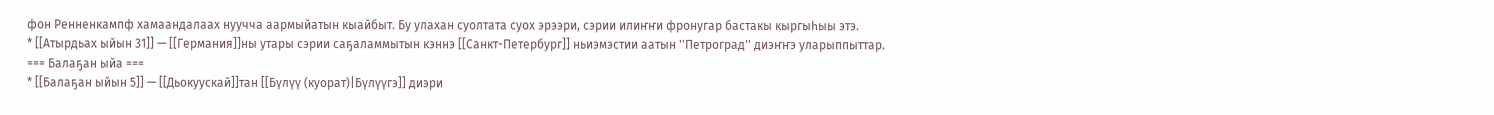фон Ренненкампф хамаандалаах нуучча аармыйатын кыайбыт. Бу улахан суолтата суох эрээри, сэрии илиҥҥи фронугар бастакы кыргыһыы этэ.
* [[Атырдьах ыйын 31]] — [[Германия]]ны утары сэрии саҕаламмытын кэннэ [[Санкт-Петербург]] ньиэмэстии аатын ''Петроград'' диэҥҥэ уларыппыттар.
=== Балаҕан ыйа ===
* [[Балаҕан ыйын 5]] — [[Дьокуускай]]тан [[Бүлүү (куорат)|Бүлүүгэ]] диэри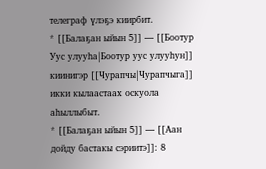телеграф үлэҕэ киирбит.
* [[Балаҕан ыйын 5]] — [[Боотур Уус улууһа|Боотур уус улууһун]] киинигэр [[Чурапчы|Чурапчыга]] икки кылаастаах оскуола аһыллыбыт.
* [[Балаҕан ыйын 5]] — [[Аан дойду бастакы сэриитэ]]: 8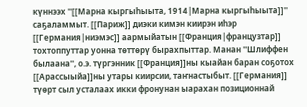күннээх ''[[Марна кыргыһыыта, 1914|Марна кыргыһыыта]]'' саҕаламмыт. [[Париж]] диэки кимэн киирэн иһэр [[Германия|ниэмэс]] аармыйатын [[Франция|французтар]] тохтоппуттар уонна төттөрү бырахпыттар. Манан ''Шлиффен былаана'', о.э. түргэнник [[Франция]]ны кыайан баран соҕотох [[Арассыыйа]]ны утары киирсии, таҥнастыбыт. [[Германия]] түөрт сыл усталаах икки фронунан ыарахан позиционнай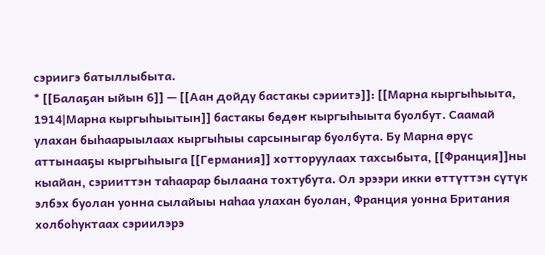сэриигэ батыллыбыта.
* [[Балаҕан ыйын 6]] — [[Аан дойду бастакы сэриитэ]]: [[Марна кыргыһыыта, 1914|Марна кыргыһыытын]] бастакы бөдөҥ кыргыһыыта буолбут. Саамай улахан быһаарыылаах кыргыһыы сарсыныгар буолбута. Бу Марна өрүс аттынааҕы кыргыһыыга [[Германия]] хотторуулаах тахсыбыта, [[Франция]]ны кыайан, сэрииттэн таһаарар былаана тохтубута. Ол эрээри икки өттүттэн сүтүк элбэх буолан уонна сылайыы наһаа улахан буолан, Франция уонна Британия холбоһуктаах сэриилэрэ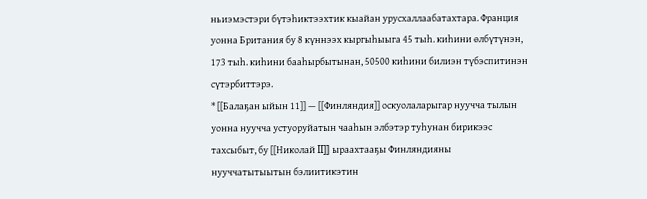ньиэмэстэри бүтэһиктээхтик кыайан урусхаллаабатахтара. Франция уонна Британия бу 8 күннээх кыргыһыыга 45 тыһ. киһини өлбүтүнэн, 173 тыһ. киһини бааһырбытынан, 50500 киһини билиэн түбэспитинэн сүтэрбиттэрэ.
* [[Балаҕан ыйын 11]] — [[Финляндия]] оскуолаларыгар нуучча тылын уонна нуучча устуоруйатын чааһын элбэтэр туһунан бирикээс тахсыбыт, бу [[Николай II]] ыраахтааҕы Финляндияны нууччатытыытын бэлиитикэтин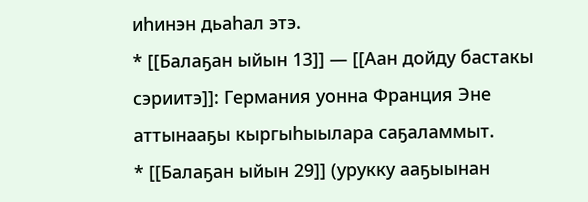иһинэн дьаһал этэ.
* [[Балаҕан ыйын 13]] — [[Аан дойду бастакы сэриитэ]]: Германия уонна Франция Эне аттынааҕы кыргыһыылара саҕаламмыт.
* [[Балаҕан ыйын 29]] (урукку ааҕыынан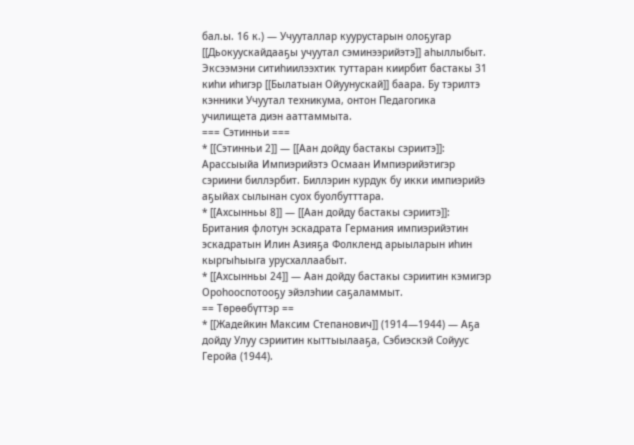бал.ы. 16 к.) — Учууталлар куурустарын олоҕугар [[Дьокуускайдааҕы учуутал сэминээрийэтэ]] аһыллыбыт. Эксээмэни ситиһиилээхтик туттаран киирбит бастакы 31 киһи иһигэр [[Былатыан Ойуунускай]] баара. Бу тэрилтэ кэнники Учуутал техникума, онтон Педагогика училищета диэн ааттаммыта.
=== Сэтинньи ===
* [[Сэтинньи 2]] — [[Аан дойду бастакы сэриитэ]]: Арассыыйа Импиэрийэтэ Осмаан Импиэрийэтигэр сэриини биллэрбит. Биллэрин курдук бу икки импиэрийэ аҕыйах сылынан суох буолбутттара.
* [[Ахсынньы 8]] — [[Аан дойду бастакы сэриитэ]]: Британия флотун эскадрата Германия импиэрийэтин эскадратын Илин Азияҕа Фолкленд арыыларын иһин кыргыһыыга урусхаллаабыт.
* [[Ахсынньы 24]] — Аан дойду бастакы сэриитин кэмигэр Ороһооспотооҕу эйэлэһии саҕаламмыт.
== Төрөөбүттэр ==
* [[Жадейкин Максим Степанович]] (1914—1944) — Аҕа дойду Улуу сэриитин кыттыылааҕа, Сэбиэскэй Сойуус Геройа (1944).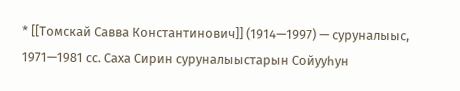* [[Томскай Савва Константинович]] (1914—1997) — суруналыыс, 1971—1981 сс. Саха Сирин суруналыыстарын Сойууһун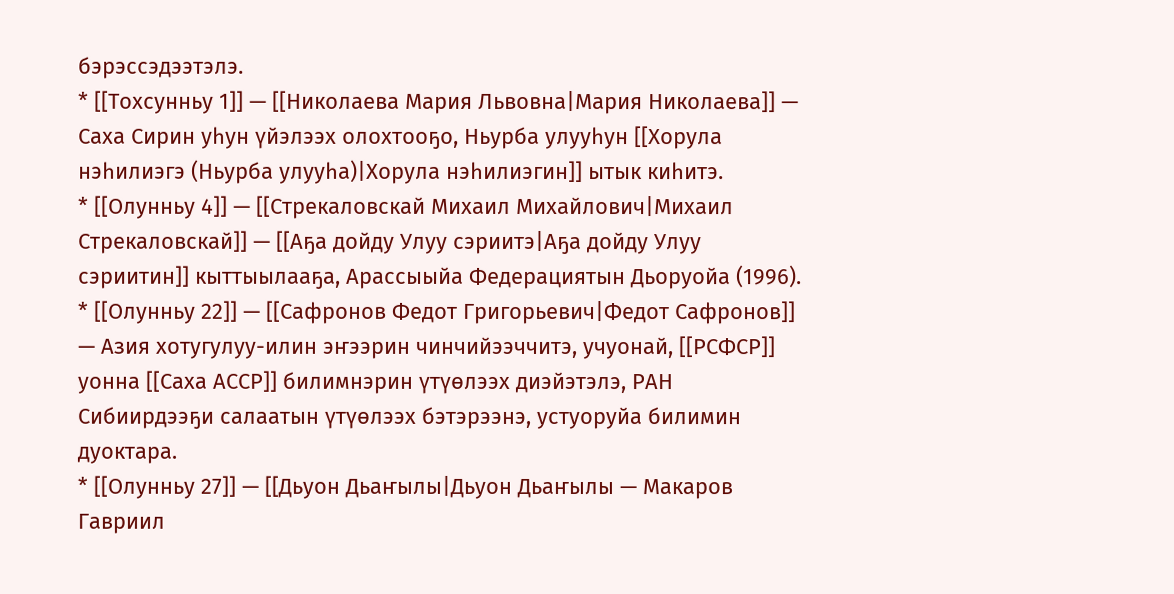бэрэссэдээтэлэ.
* [[Тохсунньу 1]] — [[Николаева Мария Львовна|Мария Николаева]] — Саха Сирин уһун үйэлээх олохтооҕо, Ньурба улууһун [[Хорула нэһилиэгэ (Ньурба улууһа)|Хорула нэһилиэгин]] ытык киһитэ.
* [[Олунньу 4]] — [[Стрекаловскай Михаил Михайлович|Михаил Стрекаловскай]] — [[Аҕа дойду Улуу сэриитэ|Аҕа дойду Улуу сэриитин]] кыттыылааҕа, Арассыыйа Федерациятын Дьоруойа (1996).
* [[Олунньу 22]] — [[Сафронов Федот Григорьевич|Федот Сафронов]] — Азия хотугулуу-илин эҥээрин чинчийээччитэ, учуонай, [[РСФСР]] уонна [[Саха АССР]] билимнэрин үтүөлээх диэйэтэлэ, РАН Сибиирдээҕи салаатын үтүөлээх бэтэрээнэ, устуоруйа билимин дуоктара.
* [[Олунньу 27]] — [[Дьуон Дьаҥылы|Дьуон Дьаҥылы — Макаров Гавриил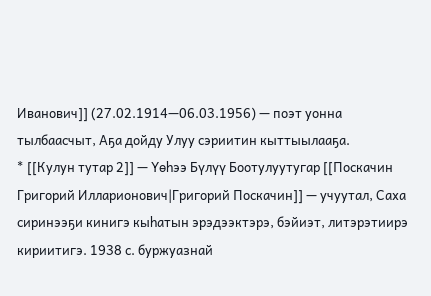Иванович]] (27.02.1914—06.03.1956) — поэт уонна тылбаасчыт, Аҕа дойду Улуу сэриитин кыттыылааҕа.
* [[Кулун тутар 2]] — Үөһээ Бүлүү Боотулуутугар [[Поскачин Григорий Илларионович|Григорий Поскачин]] — учуутал, Саха сиринээҕи кинигэ кыһатын эрэдээктэрэ, бэйиэт, литэрэтиирэ кириитигэ. 1938 с. буржуазнай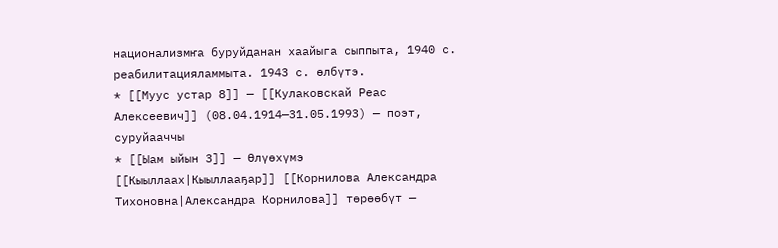национализмҥа буруйданан хаайыга сыппыта, 1940 с. реабилитацияламмыта. 1943 с. өлбүтэ.
* [[Муус устар 8]] — [[Кулаковскай Реас Алексеевич]] (08.04.1914—31.05.1993) — поэт, суруйааччы
* [[Ыам ыйын 3]] — Өлүөхүмэ [[Кыыллаах|Кыыллааҕар]] [[Корнилова Александра Тихоновна|Александра Корнилова]] төрөөбүт —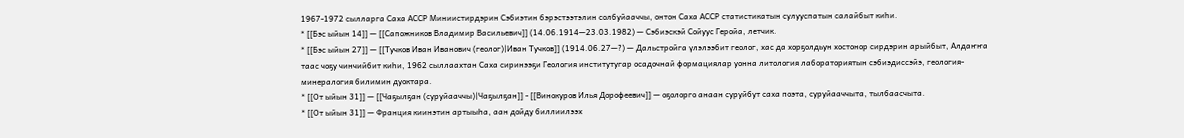1967-1972 сылларга Саха АССР Миниистирдэрин Сэбиэтин бэрэстээтэлин солбуйааччы, онтон Саха АССР статистикатын сулууспатын салайбыт киһи.
* [[Бэс ыйын 14]] — [[Сапожников Владимир Васильевич]] (14.06.1914—23.03.1982) — Сэбиэскэй Сойуус Геройа, летчик.
* [[Бэс ыйын 27]] — [[Тучков Иван Иванович (геолог)|Иван Тучков]] (1914.06.27—?) — Дальстройга үлэлээбит геолог, хас да хорҕолдьун хостонор сирдэрин арыйбыт, Алдаҥҥа таас чоҕу чинчийбит киһи, 1962 сыллаахтан Саха сиринээҕи Геология институтугар осадочнай формациялар уонна литология лабораториятын сэбиэдиссэйэ, геология-минералогия билимин дуоктара.
* [[От ыйын 31]] — [[Чаҕылҕан (суруйааччы)|Чаҕылҕан]] - [[Винокуров Илья Дорофеевич]] — оҕолорго анаан суруйбут саха поэта, суруйааччыта, тылбаасчыта.
* [[От ыйын 31]] — Франция киинэтин артыыһа, аан дойду биллиилээх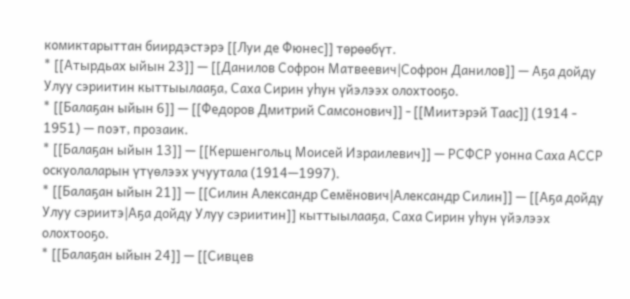комиктарыттан биирдэстэрэ [[Луи де Фюнес]] төрөөбүт.
* [[Атырдьах ыйын 23]] — [[Данилов Софрон Матвеевич|Софрон Данилов]] — Аҕа дойду Улуу сэриитин кыттыылааҕа, Саха Сирин уһун үйэлээх олохтооҕо.
* [[Балаҕан ыйын 6]] — [[Федоров Дмитрий Самсонович]] - [[Миитэрэй Таас]] (1914 - 1951) — поэт, прозаик.
* [[Балаҕан ыйын 13]] — [[Кершенгольц Моисей Израилевич]] — РСФСР уонна Саха АССР оскуолаларын үтүөлээх учуутала (1914—1997).
* [[Балаҕан ыйын 21]] — [[Силин Александр Семёнович|Александр Силин]] — [[Аҕа дойду Улуу сэриитэ|Аҕа дойду Улуу сэриитин]] кыттыылааҕа, Саха Сирин уһун үйэлээх олохтооҕо.
* [[Балаҕан ыйын 24]] — [[Сивцев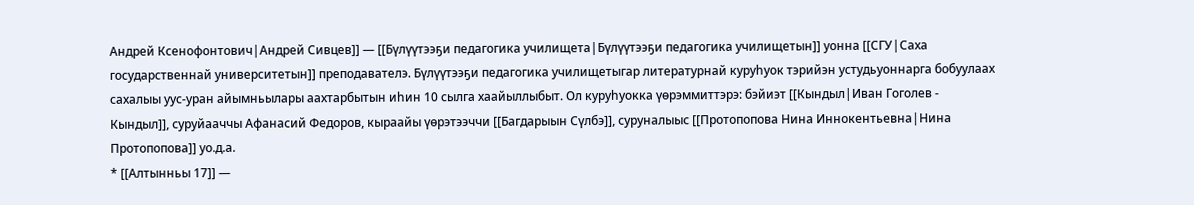Андрей Ксенофонтович|Андрей Сивцев]] — [[Бүлүүтээҕи педагогика училищета|Бүлүүтээҕи педагогика училищетын]] уонна [[СГУ|Саха государственнай университетын]] преподавателэ. Бүлүүтээҕи педагогика училищетыгар литературнай куруһуок тэрийэн устудьуоннарга бобуулаах сахалыы уус-уран айымньылары аахтарбытын иһин 10 сылга хаайыллыбыт. Ол куруһуокка үөрэммиттэрэ: бэйиэт [[Кындыл|Иван Гоголев - Кындыл]], суруйааччы Афанасий Федоров, кыраайы үөрэтээччи [[Багдарыын Сүлбэ]], суруналыыс [[Протопопова Нина Иннокентьевна|Нина Протопопова]] уо.д.а.
* [[Алтынньы 17]] —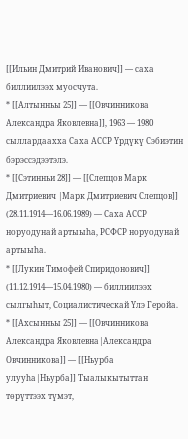[[Ильин Дмитрий Иванович]] — саха биллиилээх муосчута.
* [[Алтынньы 25]] — [[Овчинникова Александра Яковлевна]], 1963 — 1980 сыллардаахха Саха АССР Үрдүкү Сэбиэтин бэрэссэдээтэлэ.
* [[Сэтинньи 28]] — [[Слепцов Марк Дмитриевич |Марк Дмитриевич Слепцов]] (28.11.1914—16.06.1989) — Саха АССР норуодунай артыыһа, РСФСР норуодунай артыыһа.
* [[Лукин Тимофей Спиридонович]] (11.12.1914—15.04.1980) — биллиилээх сылгыһыт, Социалистическай Үлэ Геройа.
* [[Ахсынньы 25]] — [[Овчинникова Александра Яковлевна|Александра Овчинникова]] — [[Ньурба улууһа|Ньурба]] Тыалыкытыттан төрүттээх түмэт,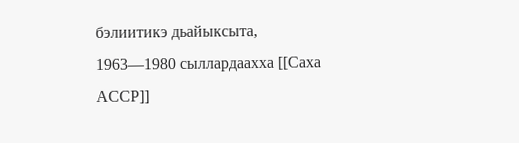бэлиитикэ дьайыксыта, 1963—1980 сыллардаахха [[Саха АССР]]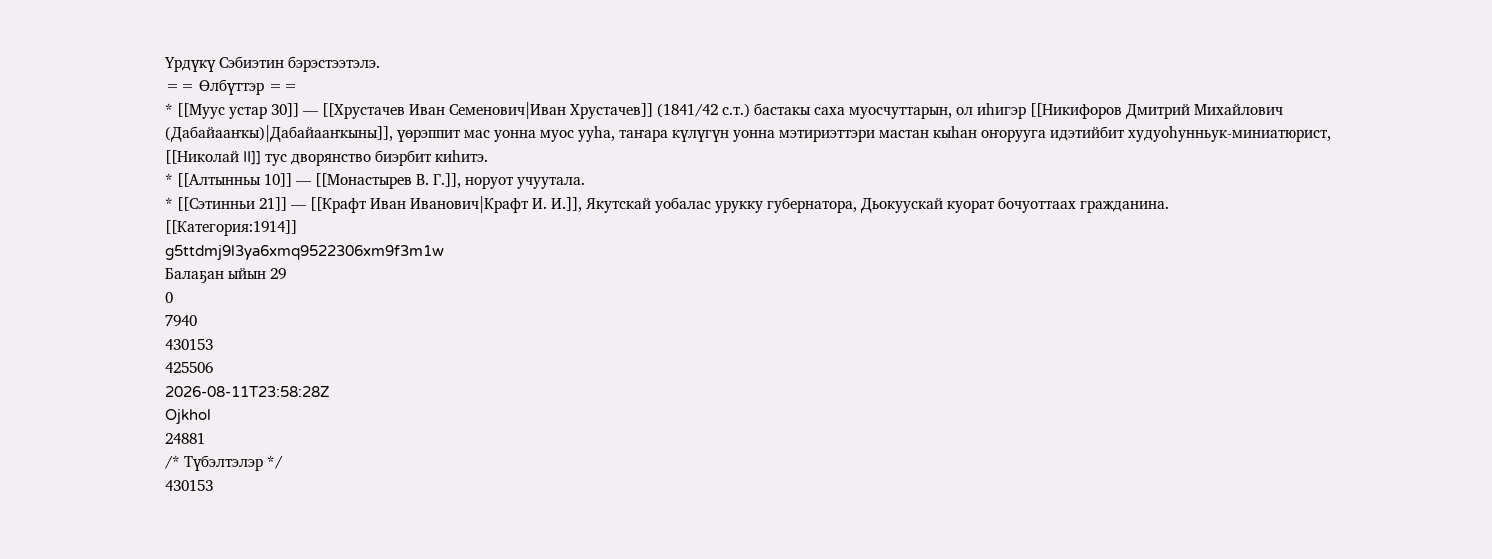Үрдүкү Сэбиэтин бэрэстээтэлэ.
== Өлбүттэр ==
* [[Муус устар 30]] — [[Хрустачев Иван Семенович|Иван Хрустачев]] (1841/42 с.т.) бастакы саха муосчуттарын, ол иһигэр [[Никифоров Дмитрий Михайлович (Дабайааҥкы)|Дабайааҥкыны]], үөрэппит мас уонна муос ууһа, таҥара күлүгүн уонна мэтириэттэри мастан кыһан оҥорууга идэтийбит худуоһунньук-миниатюрист, [[Николай II]] тус дворянство биэрбит киһитэ.
* [[Алтынньы 10]] — [[Монастырев В. Г.]], норуот учуутала.
* [[Сэтинньи 21]] — [[Крафт Иван Иванович|Крафт И. И.]], Якутскай уобалас урукку губернатора, Дьокуускай куорат бочуоттаах гражданина.
[[Категория:1914]]
g5ttdmj9l3ya6xmq9522306xm9f3m1w
Балаҕан ыйын 29
0
7940
430153
425506
2026-08-11T23:58:28Z
Ojkhol
24881
/* Түбэлтэлэр */
430153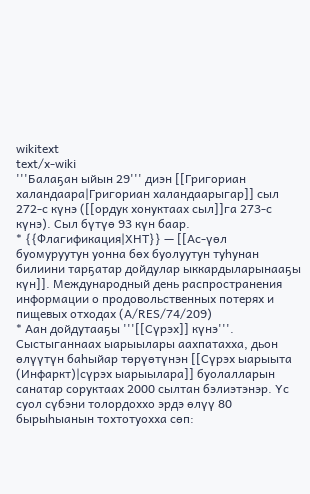wikitext
text/x-wiki
'''Балаҕан ыйын 29''' диэн [[Григориан халандаара|Григориан халандаарыгар]] сыл 272-с күнэ ([[ордук хонуктаах сыл]]га 273-c күнэ). Сыл бүтүө 93 күн баар.
* {{Флагификация|ХНТ}} — [[Ас-үөл буомуруутун уонна бөх буолуутун туһунан билиини тарҕатар дойдулар ыккардыларынааҕы күн]]. Международный день распространения информации о продовольственных потерях и пищевых отходах (A/RES/74/209)
* Аан дойдутааҕы '''[[Сүрэх]] күнэ'''. Сыстыганнаах ыарыылары аахпатахха, дьон өлүүтүн баһыйар төрүөтүнэн [[Сүрэх ыарыыта (Инфаркт)|сүрэх ыарыылара]] буолалларын санатар соруктаах 2000 сылтан бэлиэтэнэр. Үс суол сүбэни толордоххо эрдэ өлүү 80 бырыһыанын тохтотуохха сөп: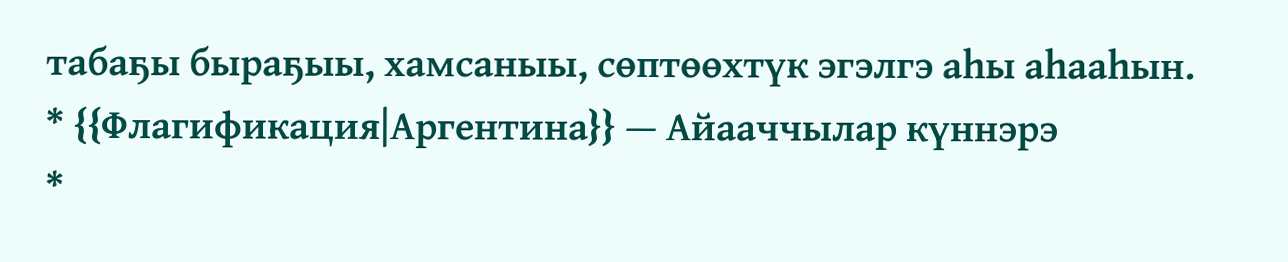табаҕы быраҕыы, хамсаныы, сөптөөхтүк эгэлгэ аһы аһааһын.
* {{Флагификация|Аргентина}} — Айааччылар күннэрэ
*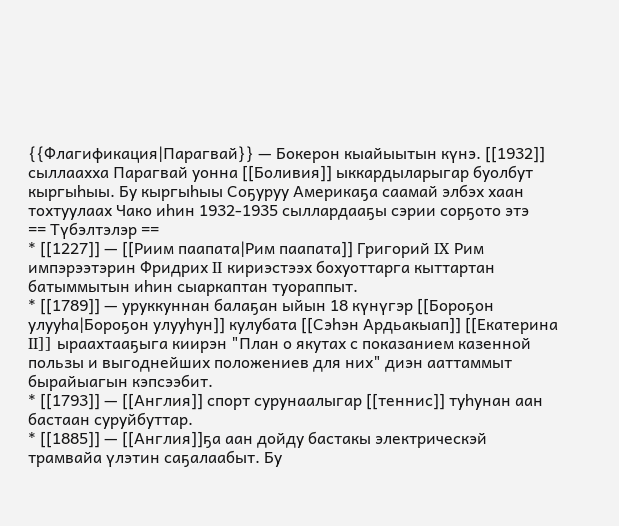{{Флагификация|Парагвай}} — Бокерон кыайыытын күнэ. [[1932]] сыллаахха Парагвай уонна [[Боливия]] ыккардыларыгар буолбут кыргыһыы. Бу кыргыһыы Соҕуруу Америкаҕа саамай элбэх хаан тохтуулаах Чако иһин 1932-1935 сыллардааҕы сэрии сорҕото этэ
== Түбэлтэлэр ==
* [[1227]] — [[Риим паапата|Рим паапата]] Григорий IX Рим импэрээтэрин Фридрих II кириэстээх бохуоттарга кыттартан батыммытын иһин сыаркаптан туораппыт.
* [[1789]] — уруккуннан балаҕан ыйын 18 күнүгэр [[Бороҕон улууһа|Бороҕон улууһун]] кулубата [[Сэһэн Ардьакыап]] [[Екатерина II]] ыраахтааҕыга киирэн "План о якутах с показанием казенной пользы и выгоднейших положениев для них" диэн ааттаммыт бырайыагын кэпсээбит.
* [[1793]] — [[Англия]] спорт сурунаалыгар [[теннис]] туһунан аан бастаан суруйбуттар.
* [[1885]] — [[Англия]]ҕа аан дойду бастакы электрическэй трамвайа үлэтин саҕалаабыт. Бу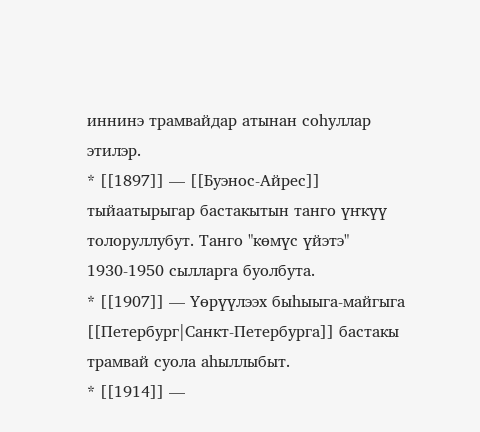иннинэ трамвайдар атынан соһуллар этилэр.
* [[1897]] — [[Буэнос-Айрес]] тыйаатырыгар бастакытын танго үҥкүү толоруллубут. Танго "көмүс үйэтэ" 1930-1950 сылларга буолбута.
* [[1907]] — Үөрүүлээх быһыыга-майгыга [[Петербург|Санкт-Петербурга]] бастакы трамвай суола аһыллыбыт.
* [[1914]] —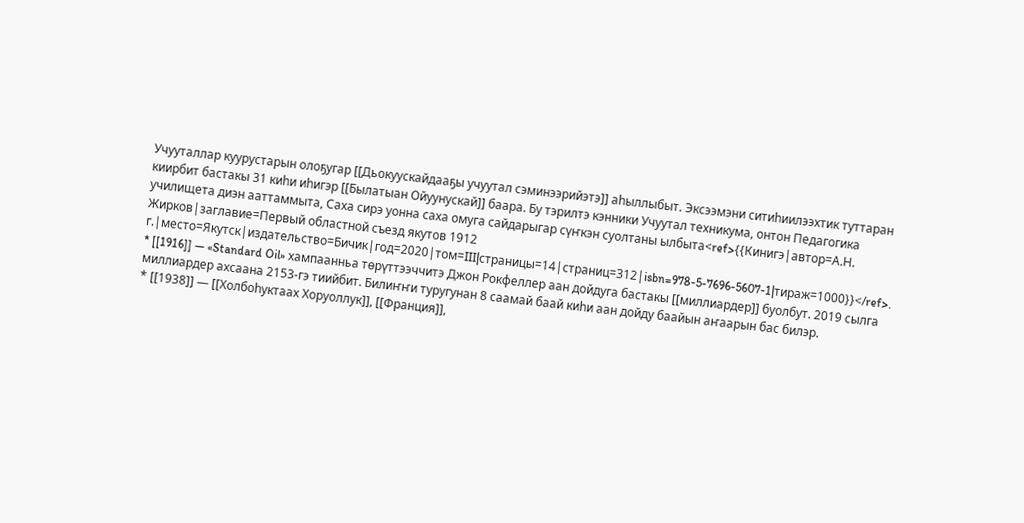Учууталлар куурустарын олоҕугар [[Дьокуускайдааҕы учуутал сэминээрийэтэ]] аһыллыбыт. Эксээмэни ситиһиилээхтик туттаран киирбит бастакы 31 киһи иһигэр [[Былатыан Ойуунускай]] баара. Бу тэрилтэ кэнники Учуутал техникума, онтон Педагогика училищета диэн ааттаммыта, Саха сирэ уонна саха омуга сайдарыгар сүҥкэн суолтаны ылбыта<ref>{{Кинигэ|автор=А.Н. Жирков|заглавие=Первый областной съезд якутов 1912 г.|место=Якутск|издательство=Бичик|год=2020|том=III|страницы=14|страниц=312|isbn=978-5-7696-5607-1|тираж=1000}}</ref>.
* [[1916]] — «Standard Oil» хампаанньа төрүттээччитэ Джон Рокфеллер аан дойдуга бастакы [[миллиардер]] буолбут. 2019 сылга миллиардер ахсаана 2153-гэ тиийбит. Билиҥҥи туругунан 8 саамай баай киһи аан дойду баайын аҥаарын бас билэр.
* [[1938]] — [[Холбоһуктаах Хоруоллук]], [[Франция]],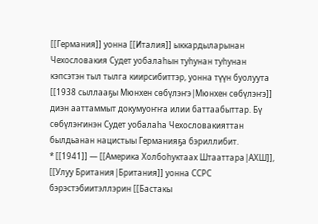[[Германия]] уонна [[Италия]] ыккардыларынан Чехословакия Судет уобалаһын туһунан туһунан кэпсэтэн тыл тылга киирсибиттэр, уонна түүн буолуута [[1938 сыллааҕы Мюнхен сөбүлэҥэ|Мюнхен сөбүлэҥэ]] диэн ааттаммыт докумуоҥҥа илии баттаабыттар. Бү сөбүлэҥинэн Судет уобалаһа Чехословакияттан былдьанан нацистыы Германияҕа бэриллибит.
* [[1941]] — [[Америка Холбоһуктаах Штааттара|АХШ]], [[Улуу Британия|Британия]] уонна ССРС бэрэстэбиитэллэрин [[Бастакы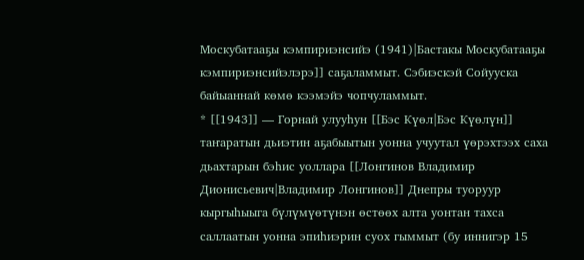Москубатааҕы кэмпириэнсийэ (1941)|Бастакы Москубатааҕы кэмпириэнсийэлэрэ]] саҕаламмыт. Сэбиэскэй Сойууска байыаннай көмө кээмэйэ чопчуламмыт.
* [[1943]] — Горнай улууһун [[Бэс Күөл|Бэс Күөлүн]] таҥаратын дьиэтин аҕабыытын уонна учуутал үөрэхтээх саха дьахтарын бэһис уоллара [[Лонгинов Владимир Дионисьевич|Владимир Лонгинов]] Днепры туоруур кыргыһыыга бүлүмүөтүнэн өстөөх алта уонтан тахса саллаатын уонна эпиһиэрин суох гыммыт (бу иннигэр 15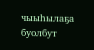чыыһылаҕа буолбут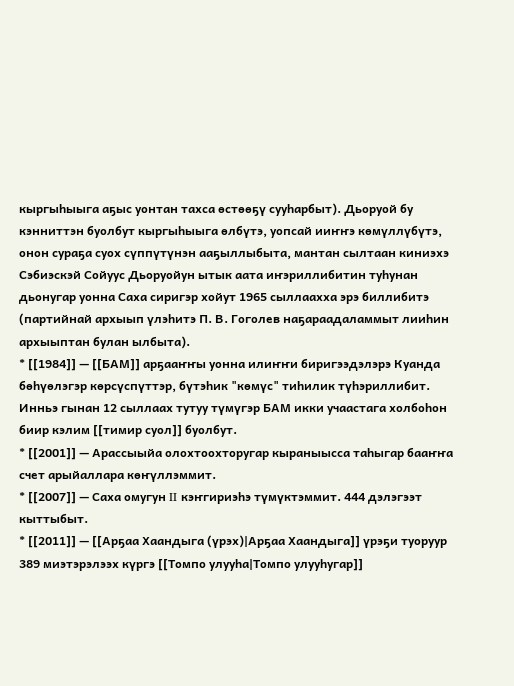кыргыһыыга аҕыс уонтан тахса өстөөҕү сууһарбыт). Дьоруой бу кэнниттэн буолбут кыргыһыыга өлбүтэ, уопсай ииҥҥэ көмүллүбүтэ, онон сураҕа суох сүппүтүнэн ааҕыллыбыта, мантан сылтаан киниэхэ Сэбиэскэй Сойуус Дьоруойун ытык аата иҥэриллибитин туһунан дьонугар уонна Саха сиригэр хойут 1965 сыллаахха эрэ биллибитэ (партийнай архыып үлэhитэ П. В. Гоголев наҕараадаламмыт лииһин архыыптан булан ылбыта).
* [[1984]] — [[БАМ]] арҕааҥҥы уонна илиҥҥи биригээдэлэрэ Куанда бөһүөлэгэр көрсүспүттэр, бүтэһик "көмүс" тиһилик түһэриллибит. Инньэ гынан 12 сыллаах тутуу түмүгэр БАМ икки учаастага холбоһон биир кэлим [[тимир суол]] буолбут.
* [[2001]] — Арассыыйа олохтоохторугар кыраныысса таһыгар бааҥҥа счет арыйаллара көҥүллэммит.
* [[2007]] — Саха омугун II кэҥгириэһэ түмүктэммит. 444 дэлэгээт кыттыбыт.
* [[2011]] — [[Арҕаа Хаандыга (үрэх)|Арҕаа Хаандыга]] үрэҕи туоруур 389 миэтэрэлээх күргэ [[Томпо улууһа|Томпо улууһугар]]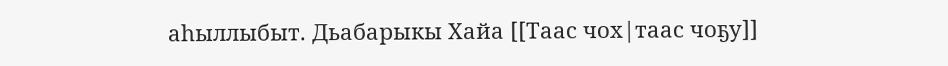аһыллыбыт. Дьабарыкы Хайа [[Таас чох|таас чоҕу]]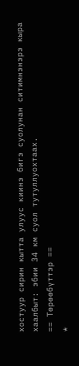хостуур сирин кытта улуус киинэ бигэ суолунан ситимнэнэрэ кыра хаалбыт: эбии 34 км суол тутуллуохтаах.
== Төрөөбүттэр ==
*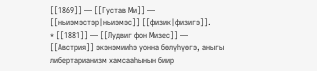[[1869]] — [[Густав Ми]] — [[ньиэмэстэр|ньиэмэс]] [[физик|физигэ]].
* [[1881]] — [[Лудвиг фон Мизес]] — [[Австрия]] экэнэмииhэ уонна бөлүһүөгэ, аныгы либертарианизм хамсааhынын биир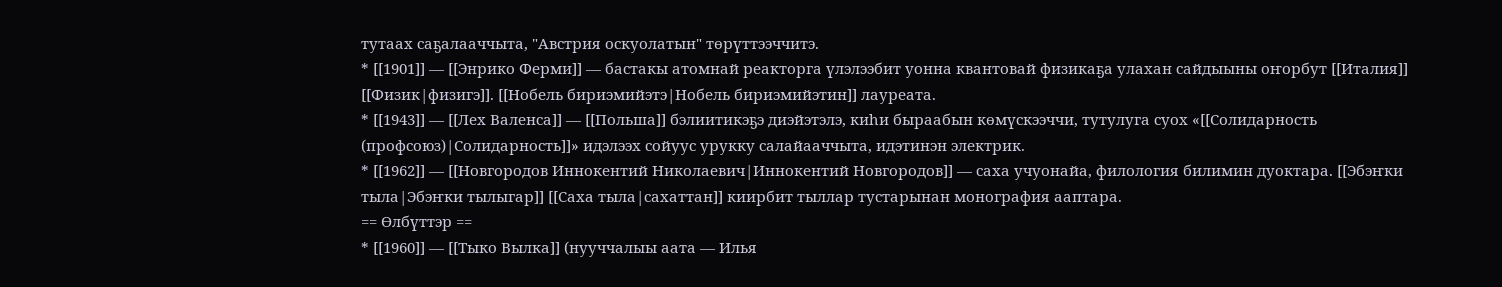тутаах саҕалааччыта, "Австрия оскуолатын" төрүттээччитэ.
* [[1901]] — [[Энрико Ферми]] — бастакы атомнай реакторга үлэлээбит уонна квантовай физикаҕа улахан сайдыыны оҥорбут [[Италия]] [[Физик|физигэ]]. [[Нобель бириэмийэтэ|Нобель бириэмийэтин]] лауреата.
* [[1943]] — [[Лех Валенса]] — [[Польша]] бэлиитикэҕэ диэйэтэлэ, киһи быраабын көмүскээччи, тутулуга суох «[[Солидарность (профсоюз)|Солидарность]]» идэлээх сойуус урукку салайааччыта, идэтинэн электрик.
* [[1962]] — [[Новгородов Иннокентий Николаевич|Иннокентий Новгородов]] — саха учуонайа, филология билимин дуоктара. [[Эбэҥки тыла|Эбэҥки тылыгар]] [[Саха тыла|сахаттан]] киирбит тыллар тустарынан монография ааптара.
== Өлбүттэр ==
* [[1960]] — [[Тыко Вылка]] (нууччалыы аата — Илья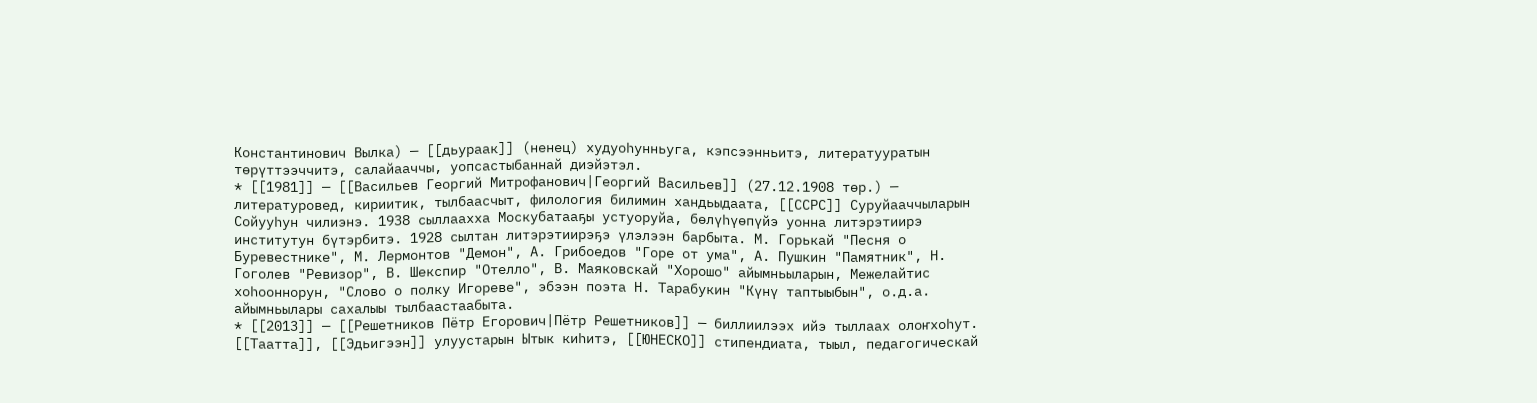Константинович Вылка) — [[дьураак]] (ненец) худуоһунньуга, кэпсээнньитэ, литератууратын төрүттээччитэ, салайааччы, уопсастыбаннай диэйэтэл.
* [[1981]] — [[Васильев Георгий Митрофанович|Георгий Васильев]] (27.12.1908 төр.) — литературовед, кириитик, тылбаасчыт, филология билимин хандьыдаата, [[ССРС]] Суруйааччыларын Сойууһун чилиэнэ. 1938 сыллаахха Москубатааҕы устуоруйа, бөлүһүөпүйэ уонна литэрэтиирэ институтун бүтэрбитэ. 1928 сылтан литэрэтиирэҕэ үлэлээн барбыта. М. Горькай "Песня о Буревестнике", М. Лермонтов "Демон", А. Грибоедов "Горе от ума", А. Пушкин "Памятник", Н. Гоголев "Ревизор", В. Шекспир "Отелло", В. Маяковскай "Хорошо" айымньыларын, Межелайтис хоһооннорун, "Слово о полку Игореве", эбээн поэта Н. Тарабукин "Күнү таптыыбын", о.д.а. айымньылары сахалыы тылбаастаабыта.
* [[2013]] — [[Решетников Пётр Егорович|Пётр Решетников]] — биллиилээх ийэ тыллаах олоҥхоһут. [[Таатта]], [[Эдьигээн]] улуустарын Ытык киһитэ, [[ЮНЕСКО]] стипендиата, тыыл, педагогическай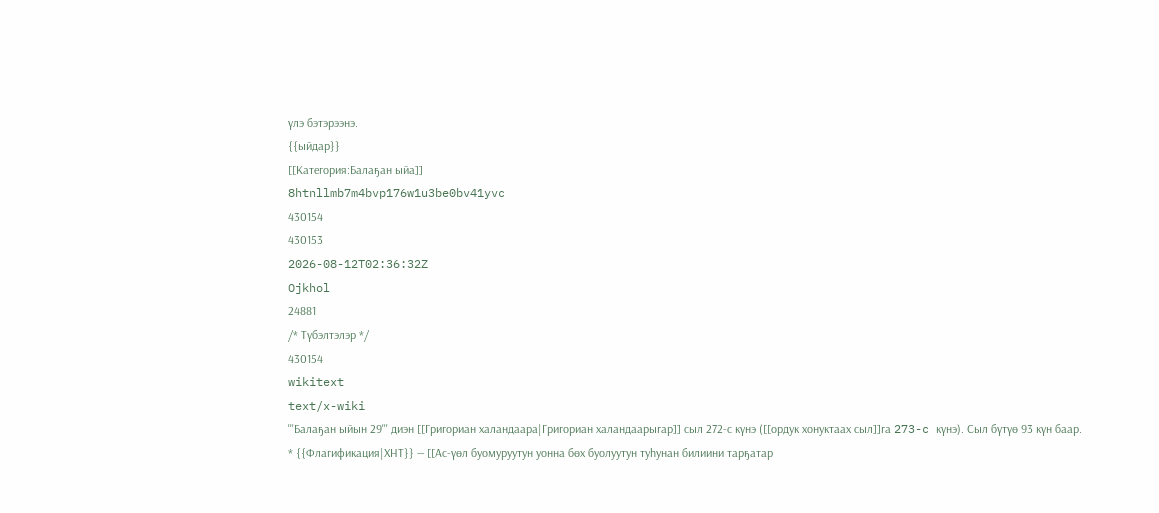үлэ бэтэрээнэ.
{{ыйдар}}
[[Категория:Балаҕан ыйа]]
8htnllmb7m4bvp176w1u3be0bv41yvc
430154
430153
2026-08-12T02:36:32Z
Ojkhol
24881
/* Түбэлтэлэр */
430154
wikitext
text/x-wiki
'''Балаҕан ыйын 29''' диэн [[Григориан халандаара|Григориан халандаарыгар]] сыл 272-с күнэ ([[ордук хонуктаах сыл]]га 273-c күнэ). Сыл бүтүө 93 күн баар.
* {{Флагификация|ХНТ}} — [[Ас-үөл буомуруутун уонна бөх буолуутун туһунан билиини тарҕатар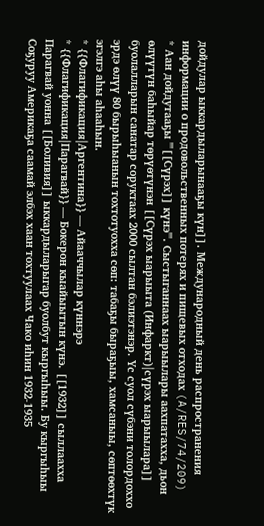дойдулар ыккардыларынааҕы күн]]. Международный день распространения информации о продовольственных потерях и пищевых отходах (A/RES/74/209)
* Аан дойдутааҕы '''[[Сүрэх]] күнэ'''. Сыстыганнаах ыарыылары аахпатахха, дьон өлүүтүн баһыйар төрүөтүнэн [[Сүрэх ыарыыта (Инфаркт)|сүрэх ыарыылара]] буолалларын санатар соруктаах 2000 сылтан бэлиэтэнэр. Үс суол сүбэни толордоххо эрдэ өлүү 80 бырыһыанын тохтотуохха сөп: табаҕы быраҕыы, хамсаныы, сөптөөхтүк эгэлгэ аһы аһааһын.
* {{Флагификация|Аргентина}} — Айааччылар күннэрэ
* {{Флагификация|Парагвай}} — Бокерон кыайыытын күнэ. [[1932]] сыллаахха Парагвай уонна [[Боливия]] ыккардыларыгар буолбут кыргыһыы. Бу кыргыһыы Соҕуруу Америкаҕа саамай элбэх хаан тохтуулаах Чако иһин 1932-1935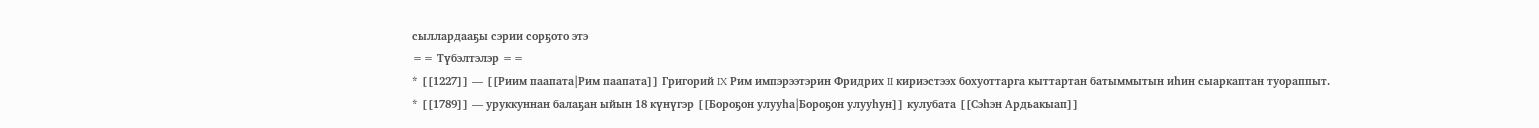сыллардааҕы сэрии сорҕото этэ
== Түбэлтэлэр ==
* [[1227]] — [[Риим паапата|Рим паапата]] Григорий IX Рим импэрээтэрин Фридрих II кириэстээх бохуоттарга кыттартан батыммытын иһин сыаркаптан туораппыт.
* [[1789]] — уруккуннан балаҕан ыйын 18 күнүгэр [[Бороҕон улууһа|Бороҕон улууһун]] кулубата [[Сэһэн Ардьакыап]]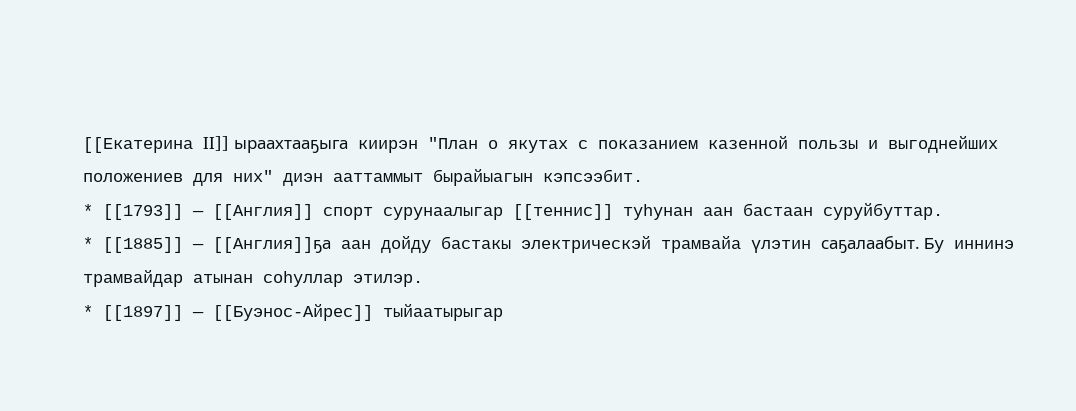[[Екатерина II]] ыраахтааҕыга киирэн "План о якутах с показанием казенной пользы и выгоднейших положениев для них" диэн ааттаммыт бырайыагын кэпсээбит.
* [[1793]] — [[Англия]] спорт сурунаалыгар [[теннис]] туһунан аан бастаан суруйбуттар.
* [[1885]] — [[Англия]]ҕа аан дойду бастакы электрическэй трамвайа үлэтин саҕалаабыт. Бу иннинэ трамвайдар атынан соһуллар этилэр.
* [[1897]] — [[Буэнос-Айрес]] тыйаатырыгар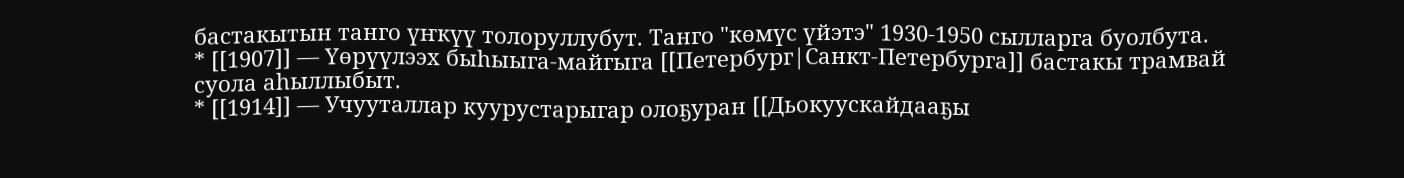бастакытын танго үҥкүү толоруллубут. Танго "көмүс үйэтэ" 1930-1950 сылларга буолбута.
* [[1907]] — Үөрүүлээх быһыыга-майгыга [[Петербург|Санкт-Петербурга]] бастакы трамвай суола аһыллыбыт.
* [[1914]] — Учууталлар куурустарыгар олоҕуран [[Дьокуускайдааҕы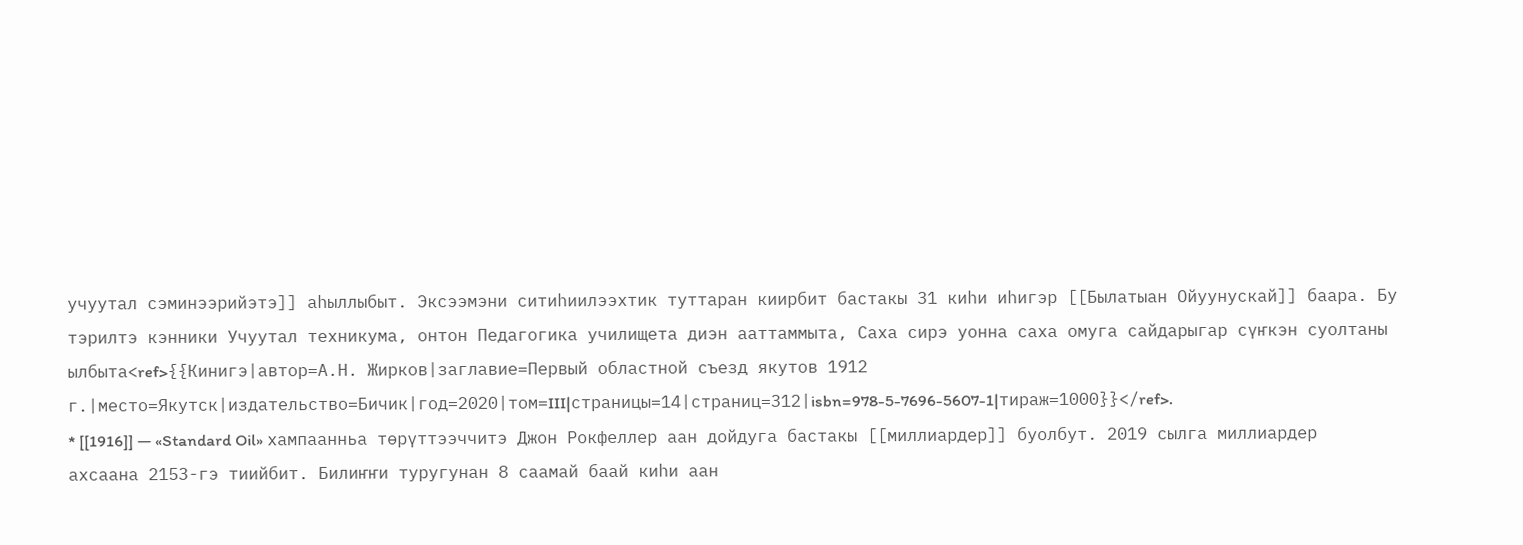учуутал сэминээрийэтэ]] аһыллыбыт. Эксээмэни ситиһиилээхтик туттаран киирбит бастакы 31 киһи иһигэр [[Былатыан Ойуунускай]] баара. Бу тэрилтэ кэнники Учуутал техникума, онтон Педагогика училищета диэн ааттаммыта, Саха сирэ уонна саха омуга сайдарыгар сүҥкэн суолтаны ылбыта<ref>{{Кинигэ|автор=А.Н. Жирков|заглавие=Первый областной съезд якутов 1912 г.|место=Якутск|издательство=Бичик|год=2020|том=III|страницы=14|страниц=312|isbn=978-5-7696-5607-1|тираж=1000}}</ref>.
* [[1916]] — «Standard Oil» хампаанньа төрүттээччитэ Джон Рокфеллер аан дойдуга бастакы [[миллиардер]] буолбут. 2019 сылга миллиардер ахсаана 2153-гэ тиийбит. Билиҥҥи туругунан 8 саамай баай киһи аан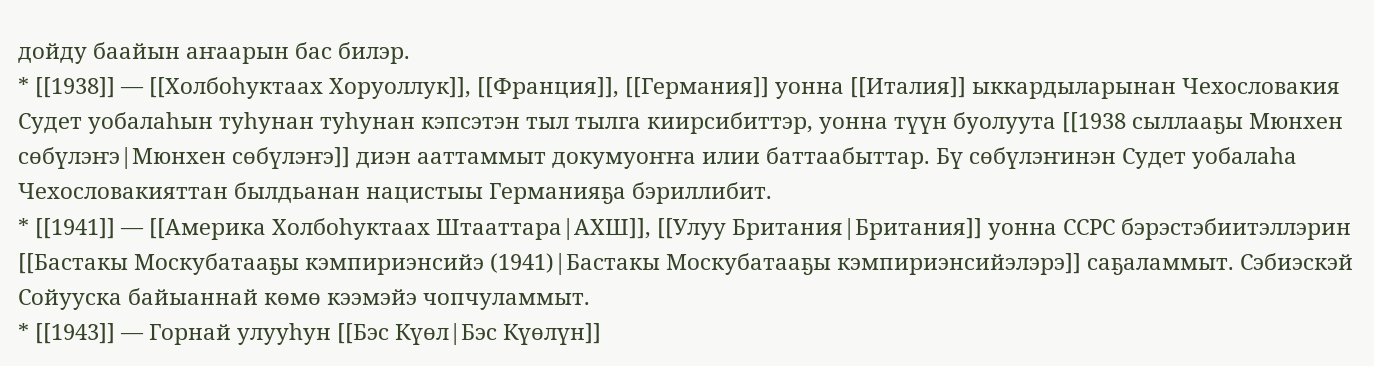дойду баайын аҥаарын бас билэр.
* [[1938]] — [[Холбоһуктаах Хоруоллук]], [[Франция]], [[Германия]] уонна [[Италия]] ыккардыларынан Чехословакия Судет уобалаһын туһунан туһунан кэпсэтэн тыл тылга киирсибиттэр, уонна түүн буолуута [[1938 сыллааҕы Мюнхен сөбүлэҥэ|Мюнхен сөбүлэҥэ]] диэн ааттаммыт докумуоҥҥа илии баттаабыттар. Бү сөбүлэҥинэн Судет уобалаһа Чехословакияттан былдьанан нацистыы Германияҕа бэриллибит.
* [[1941]] — [[Америка Холбоһуктаах Штааттара|АХШ]], [[Улуу Британия|Британия]] уонна ССРС бэрэстэбиитэллэрин [[Бастакы Москубатааҕы кэмпириэнсийэ (1941)|Бастакы Москубатааҕы кэмпириэнсийэлэрэ]] саҕаламмыт. Сэбиэскэй Сойууска байыаннай көмө кээмэйэ чопчуламмыт.
* [[1943]] — Горнай улууһун [[Бэс Күөл|Бэс Күөлүн]]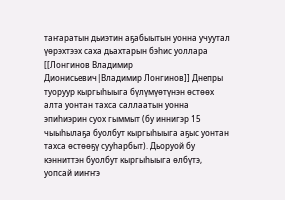таҥаратын дьиэтин аҕабыытын уонна учуутал үөрэхтээх саха дьахтарын бэһис уоллара [[Лонгинов Владимир Дионисьевич|Владимир Лонгинов]] Днепры туоруур кыргыһыыга бүлүмүөтүнэн өстөөх алта уонтан тахса саллаатын уонна эпиһиэрин суох гыммыт (бу иннигэр 15 чыыһылаҕа буолбут кыргыһыыга аҕыс уонтан тахса өстөөҕү сууһарбыт). Дьоруой бу кэнниттэн буолбут кыргыһыыга өлбүтэ, уопсай ииҥҥэ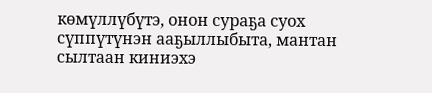көмүллүбүтэ, онон сураҕа суох сүппүтүнэн ааҕыллыбыта, мантан сылтаан киниэхэ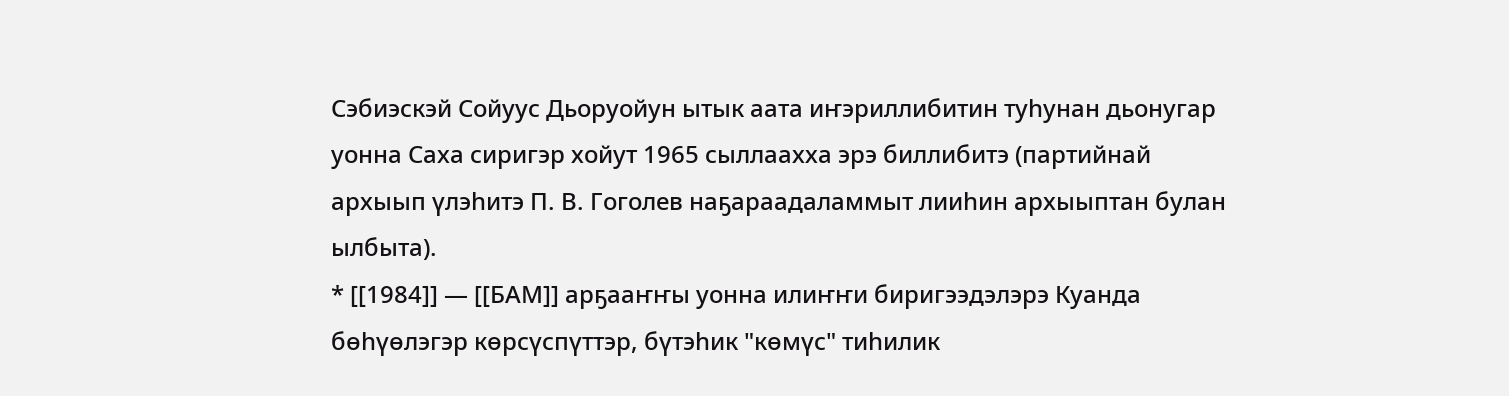Сэбиэскэй Сойуус Дьоруойун ытык аата иҥэриллибитин туһунан дьонугар уонна Саха сиригэр хойут 1965 сыллаахха эрэ биллибитэ (партийнай архыып үлэhитэ П. В. Гоголев наҕараадаламмыт лииһин архыыптан булан ылбыта).
* [[1984]] — [[БАМ]] арҕааҥҥы уонна илиҥҥи биригээдэлэрэ Куанда бөһүөлэгэр көрсүспүттэр, бүтэһик "көмүс" тиһилик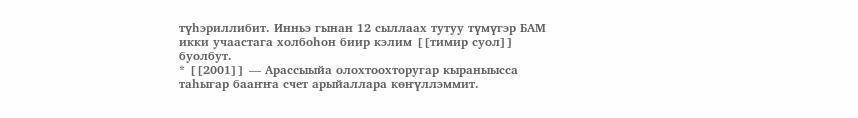түһэриллибит. Инньэ гынан 12 сыллаах тутуу түмүгэр БАМ икки учаастага холбоһон биир кэлим [[тимир суол]] буолбут.
* [[2001]] — Арассыыйа олохтоохторугар кыраныысса таһыгар бааҥҥа счет арыйаллара көҥүллэммит.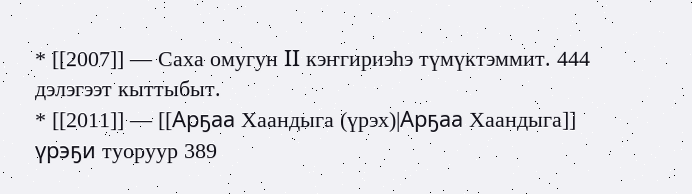* [[2007]] — Саха омугун II кэҥгириэһэ түмүктэммит. 444 дэлэгээт кыттыбыт.
* [[2011]] — [[Арҕаа Хаандыга (үрэх)|Арҕаа Хаандыга]] үрэҕи туоруур 389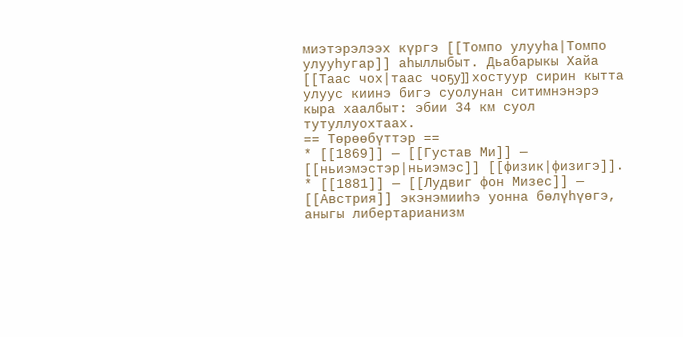миэтэрэлээх күргэ [[Томпо улууһа|Томпо улууһугар]] аһыллыбыт. Дьабарыкы Хайа [[Таас чох|таас чоҕу]] хостуур сирин кытта улуус киинэ бигэ суолунан ситимнэнэрэ кыра хаалбыт: эбии 34 км суол тутуллуохтаах.
== Төрөөбүттэр ==
* [[1869]] — [[Густав Ми]] — [[ньиэмэстэр|ньиэмэс]] [[физик|физигэ]].
* [[1881]] — [[Лудвиг фон Мизес]] — [[Австрия]] экэнэмииhэ уонна бөлүһүөгэ, аныгы либертарианизм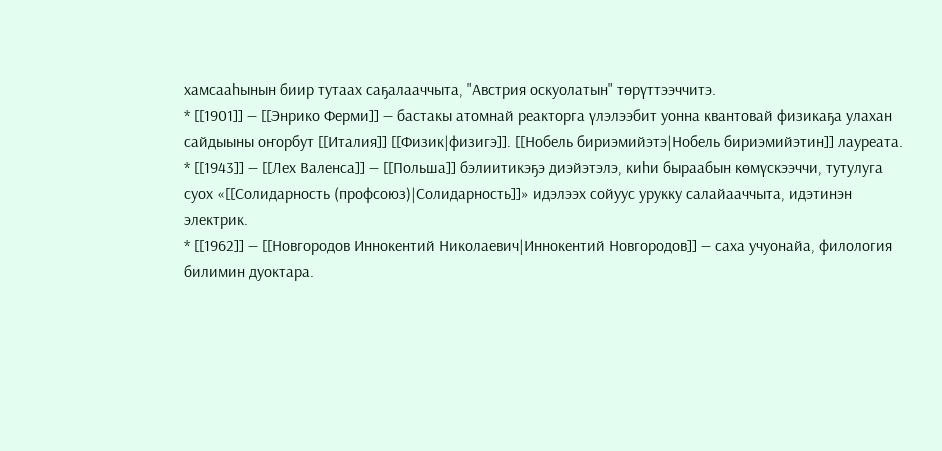хамсааhынын биир тутаах саҕалааччыта, "Австрия оскуолатын" төрүттээччитэ.
* [[1901]] — [[Энрико Ферми]] — бастакы атомнай реакторга үлэлээбит уонна квантовай физикаҕа улахан сайдыыны оҥорбут [[Италия]] [[Физик|физигэ]]. [[Нобель бириэмийэтэ|Нобель бириэмийэтин]] лауреата.
* [[1943]] — [[Лех Валенса]] — [[Польша]] бэлиитикэҕэ диэйэтэлэ, киһи быраабын көмүскээччи, тутулуга суох «[[Солидарность (профсоюз)|Солидарность]]» идэлээх сойуус урукку салайааччыта, идэтинэн электрик.
* [[1962]] — [[Новгородов Иннокентий Николаевич|Иннокентий Новгородов]] — саха учуонайа, филология билимин дуоктара.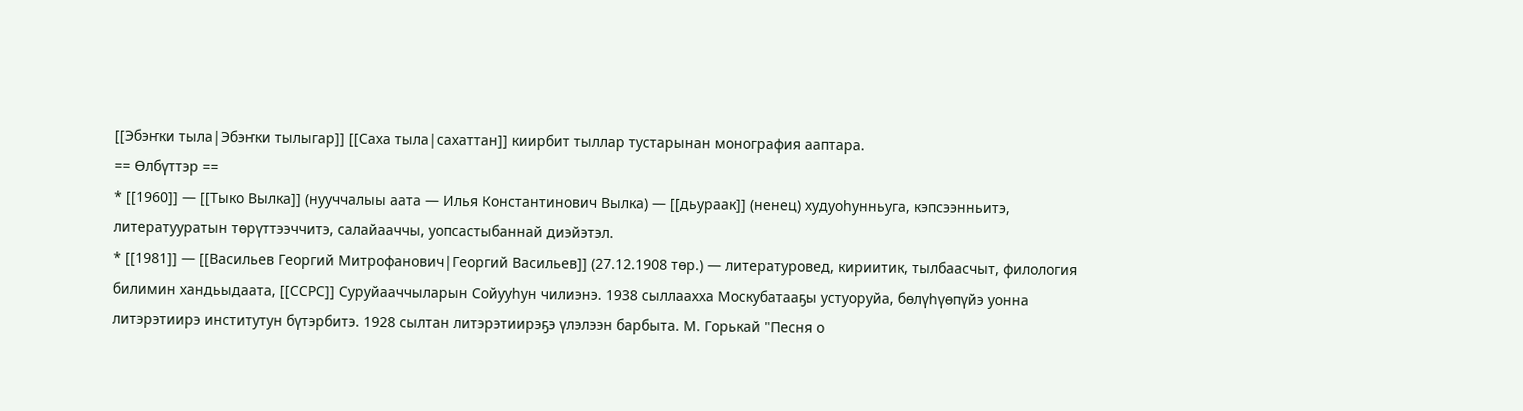[[Эбэҥки тыла|Эбэҥки тылыгар]] [[Саха тыла|сахаттан]] киирбит тыллар тустарынан монография ааптара.
== Өлбүттэр ==
* [[1960]] — [[Тыко Вылка]] (нууччалыы аата — Илья Константинович Вылка) — [[дьураак]] (ненец) худуоһунньуга, кэпсээнньитэ, литератууратын төрүттээччитэ, салайааччы, уопсастыбаннай диэйэтэл.
* [[1981]] — [[Васильев Георгий Митрофанович|Георгий Васильев]] (27.12.1908 төр.) — литературовед, кириитик, тылбаасчыт, филология билимин хандьыдаата, [[ССРС]] Суруйааччыларын Сойууһун чилиэнэ. 1938 сыллаахха Москубатааҕы устуоруйа, бөлүһүөпүйэ уонна литэрэтиирэ институтун бүтэрбитэ. 1928 сылтан литэрэтиирэҕэ үлэлээн барбыта. М. Горькай "Песня о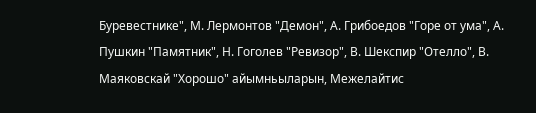Буревестнике", М. Лермонтов "Демон", А. Грибоедов "Горе от ума", А. Пушкин "Памятник", Н. Гоголев "Ревизор", В. Шекспир "Отелло", В. Маяковскай "Хорошо" айымньыларын, Межелайтис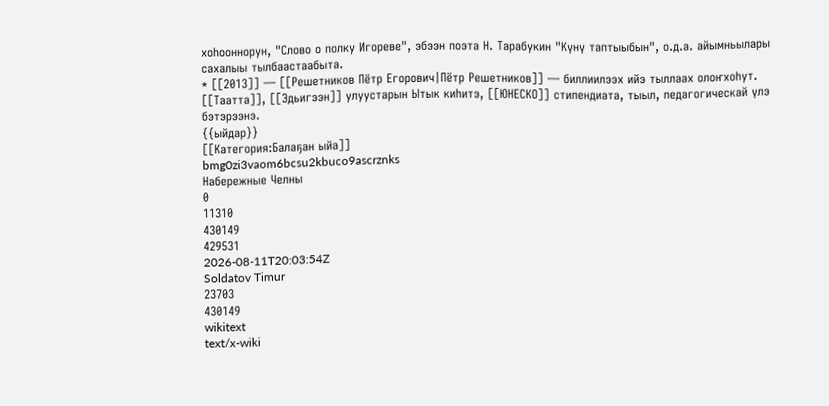хоһооннорун, "Слово о полку Игореве", эбээн поэта Н. Тарабукин "Күнү таптыыбын", о.д.а. айымньылары сахалыы тылбаастаабыта.
* [[2013]] — [[Решетников Пётр Егорович|Пётр Решетников]] — биллиилээх ийэ тыллаах олоҥхоһут. [[Таатта]], [[Эдьигээн]] улуустарын Ытык киһитэ, [[ЮНЕСКО]] стипендиата, тыыл, педагогическай үлэ бэтэрээнэ.
{{ыйдар}}
[[Категория:Балаҕан ыйа]]
bmg0zi3vaom6bcsu2kbuco9ascrznks
Набережные Челны
0
11310
430149
429531
2026-08-11T20:03:54Z
Soldatov Timur
23703
430149
wikitext
text/x-wiki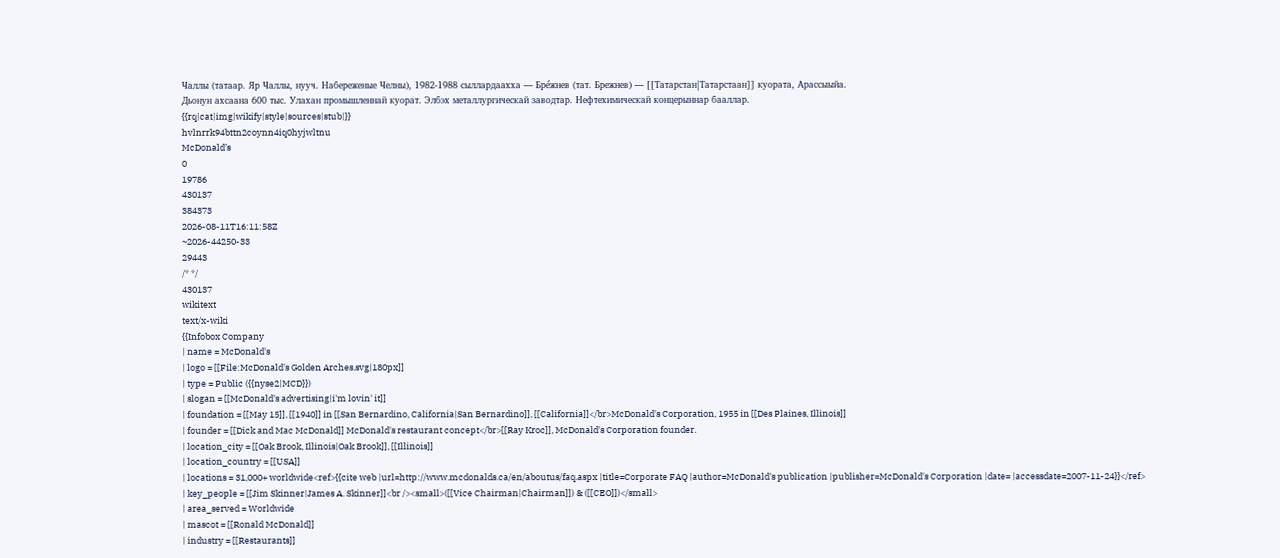Чаллы (татаар. Яр Чаллы, нууч. Набереженые Челны), 1982-1988 сыллардаахха — Бре́жнев (тат. Брежнев) — [[Татарстан|Татарстаан]] куората, Арассыыйа.
Дьонун ахсаана 600 тыс. Улахан промышленнай куорат. Элбэх металлургическай заводтар. Нефтехимическай концерыннар бааллар.
{{rq|cat|img|wikify|style|sources|stub|}}
hvlnrrk94bttn2coynn4iq0hyjwltnu
McDonald’s
0
19786
430137
384373
2026-08-11T16:11:58Z
~2026-44250-33
29443
/* */
430137
wikitext
text/x-wiki
{{Infobox Company
| name = McDonald's
| logo = [[File:McDonald's Golden Arches.svg|180px]]
| type = Public ({{nyse2|MCD}})
| slogan = [[McDonald's advertising|i'm lovin' it]]
| foundation = [[May 15]], [[1940]] in [[San Bernardino, California|San Bernardino]], [[California]]</br>McDonald's Corporation, 1955 in [[Des Plaines, Illinois]]
| founder = [[Dick and Mac McDonald]] McDonald's restaurant concept</br>[[Ray Kroc]], McDonald's Corporation founder.
| location_city = [[Oak Brook, Illinois|Oak Brook]], [[Illinois]]
| location_country = [[USA]]
| locations = 31,000+ worldwide<ref>{{cite web |url=http://www.mcdonalds.ca/en/aboutus/faq.aspx |title=Corporate FAQ |author=McDonald's publication |publisher=McDonald's Corporation |date= |accessdate=2007-11-24}}</ref>
| key_people = [[Jim Skinner|James A. Skinner]]<br /><small>([[Vice Chairman|Chairman]]) & ([[CEO]])</small>
| area_served = Worldwide
| mascot = [[Ronald McDonald]]
| industry = [[Restaurants]]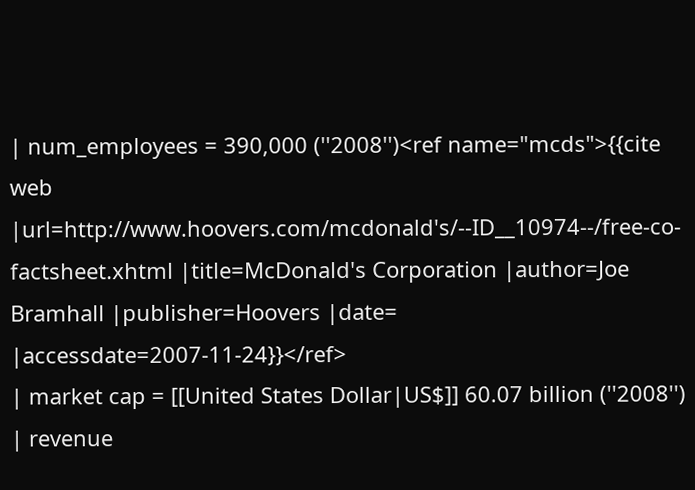| num_employees = 390,000 (''2008'')<ref name="mcds">{{cite web |url=http://www.hoovers.com/mcdonald's/--ID__10974--/free-co-factsheet.xhtml |title=McDonald's Corporation |author=Joe Bramhall |publisher=Hoovers |date= |accessdate=2007-11-24}}</ref>
| market cap = [[United States Dollar|US$]] 60.07 billion (''2008'')
| revenue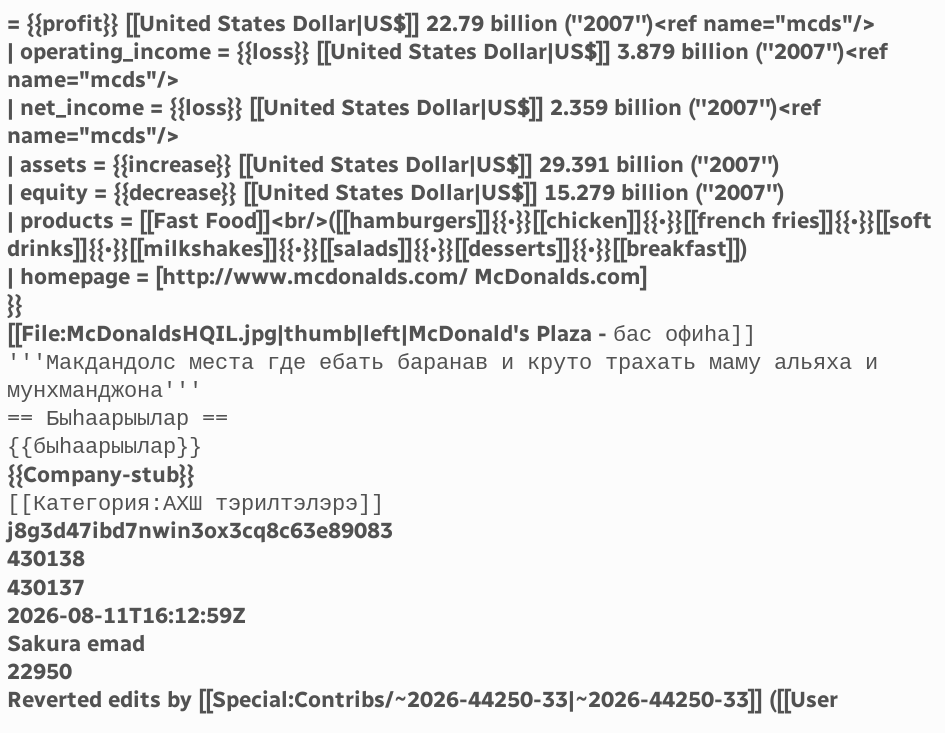= {{profit}} [[United States Dollar|US$]] 22.79 billion (''2007'')<ref name="mcds"/>
| operating_income = {{loss}} [[United States Dollar|US$]] 3.879 billion (''2007'')<ref name="mcds"/>
| net_income = {{loss}} [[United States Dollar|US$]] 2.359 billion (''2007'')<ref name="mcds"/>
| assets = {{increase}} [[United States Dollar|US$]] 29.391 billion (''2007'')
| equity = {{decrease}} [[United States Dollar|US$]] 15.279 billion (''2007'')
| products = [[Fast Food]]<br/>([[hamburgers]]{{•}}[[chicken]]{{•}}[[french fries]]{{•}}[[soft drinks]]{{•}}[[milkshakes]]{{•}}[[salads]]{{•}}[[desserts]]{{•}}[[breakfast]])
| homepage = [http://www.mcdonalds.com/ McDonalds.com]
}}
[[File:McDonaldsHQIL.jpg|thumb|left|McDonald's Plaza - бас офиһа]]
'''Макдандолс места где ебать баранав и круто трахать маму альяха и мунхманджона'''
== Быһаарыылар ==
{{быһаарыылар}}
{{Company-stub}}
[[Категория:АХШ тэрилтэлэрэ]]
j8g3d47ibd7nwin3ox3cq8c63e89083
430138
430137
2026-08-11T16:12:59Z
Sakura emad
22950
Reverted edits by [[Special:Contribs/~2026-44250-33|~2026-44250-33]] ([[User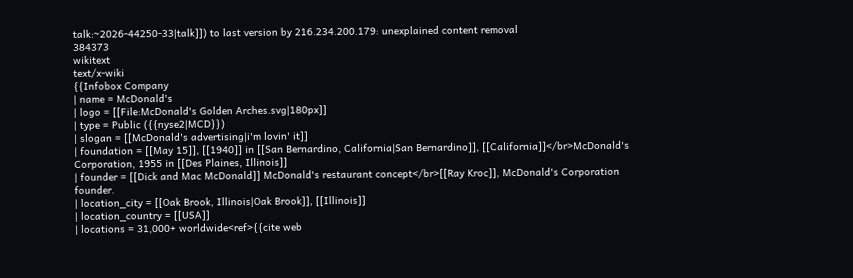talk:~2026-44250-33|talk]]) to last version by 216.234.200.179: unexplained content removal
384373
wikitext
text/x-wiki
{{Infobox Company
| name = McDonald's
| logo = [[File:McDonald's Golden Arches.svg|180px]]
| type = Public ({{nyse2|MCD}})
| slogan = [[McDonald's advertising|i'm lovin' it]]
| foundation = [[May 15]], [[1940]] in [[San Bernardino, California|San Bernardino]], [[California]]</br>McDonald's Corporation, 1955 in [[Des Plaines, Illinois]]
| founder = [[Dick and Mac McDonald]] McDonald's restaurant concept</br>[[Ray Kroc]], McDonald's Corporation founder.
| location_city = [[Oak Brook, Illinois|Oak Brook]], [[Illinois]]
| location_country = [[USA]]
| locations = 31,000+ worldwide<ref>{{cite web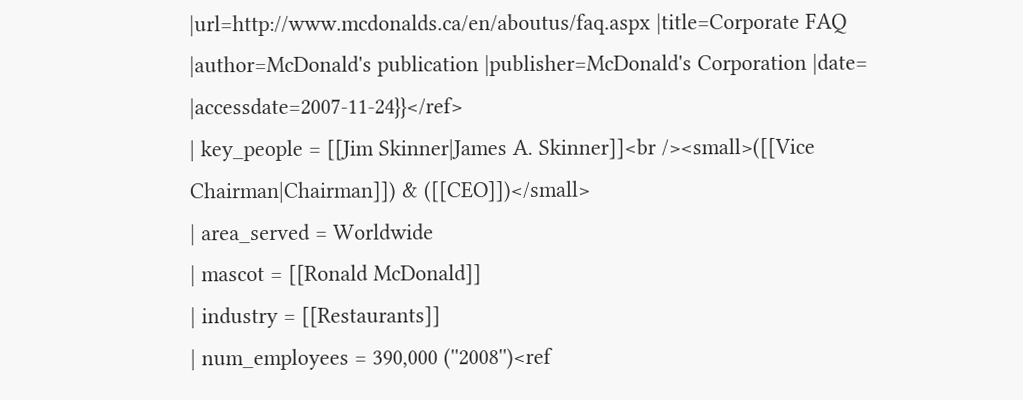|url=http://www.mcdonalds.ca/en/aboutus/faq.aspx |title=Corporate FAQ |author=McDonald's publication |publisher=McDonald's Corporation |date= |accessdate=2007-11-24}}</ref>
| key_people = [[Jim Skinner|James A. Skinner]]<br /><small>([[Vice Chairman|Chairman]]) & ([[CEO]])</small>
| area_served = Worldwide
| mascot = [[Ronald McDonald]]
| industry = [[Restaurants]]
| num_employees = 390,000 (''2008'')<ref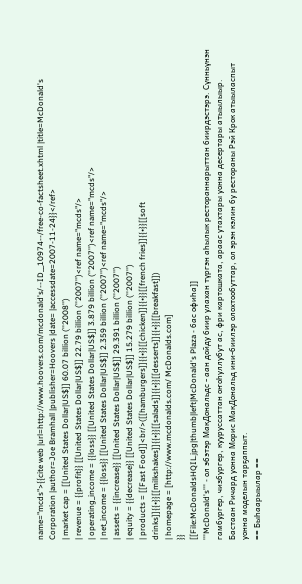name="mcds">{{cite web |url=http://www.hoovers.com/mcdonald's/--ID__10974--/free-co-factsheet.xhtml |title=McDonald's Corporation |author=Joe Bramhall |publisher=Hoovers |date= |accessdate=2007-11-24}}</ref>
| market cap = [[United States Dollar|US$]] 60.07 billion (''2008'')
| revenue = {{profit}} [[United States Dollar|US$]] 22.79 billion (''2007'')<ref name="mcds"/>
| operating_income = {{loss}} [[United States Dollar|US$]] 3.879 billion (''2007'')<ref name="mcds"/>
| net_income = {{loss}} [[United States Dollar|US$]] 2.359 billion (''2007'')<ref name="mcds"/>
| assets = {{increase}} [[United States Dollar|US$]] 29.391 billion (''2007'')
| equity = {{decrease}} [[United States Dollar|US$]] 15.279 billion (''2007'')
| products = [[Fast Food]]<br/>([[hamburgers]]{{•}}[[chicken]]{{•}}[[french fries]]{{•}}[[soft drinks]]{{•}}[[milkshakes]]{{•}}[[salads]]{{•}}[[desserts]]{{•}}[[breakfast]])
| homepage = [http://www.mcdonalds.com/ McDonalds.com]
}}
[[File:McDonaldsHQIL.jpg|thumb|left|McDonald's Plaza - бас офиһа]]
'''McDonald's''' - ол эбэтэр МакДональдс - аан дойду биир улахан түргэн аһылык рестораннарыттан биирдэстэрэ. Сүнньүнэн гамбургер, чизбургер, кууруссаттан оҥоһуллубут ас, фри картошката, араас утахтары уонна десертары атыылыыр.
Бастаан Ричард уонна Морис МакДональд ини-биилэр олохтообуттар, ол эрэн кэлин бу рестораны Рэй Крок атыыласпыт уонна моделын тарҕаппыт.
== Быһаарыылар ==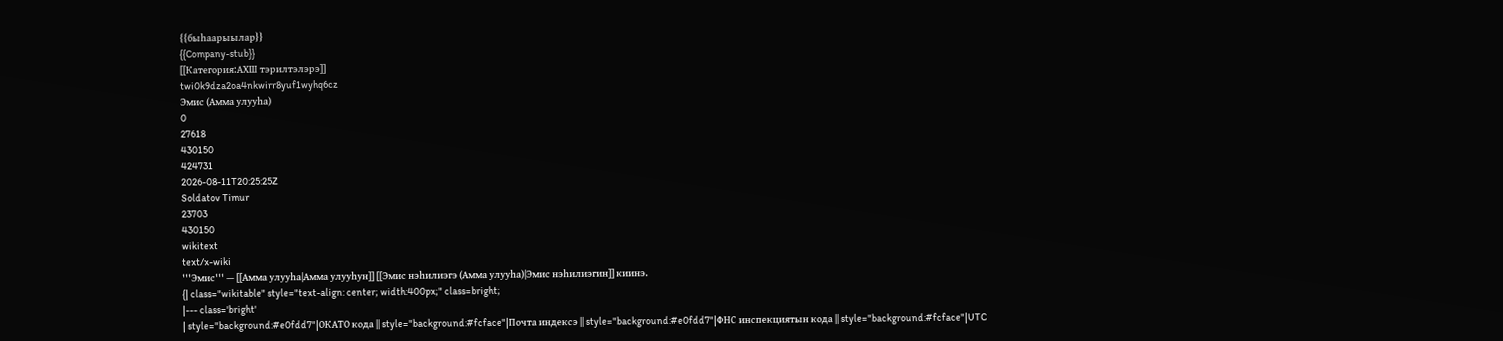{{быһаарыылар}}
{{Company-stub}}
[[Категория:АХШ тэрилтэлэрэ]]
twi0k9dza2oa4nkwirr8yuf1wyhq6cz
Эмис (Амма улууһа)
0
27618
430150
424731
2026-08-11T20:25:25Z
Soldatov Timur
23703
430150
wikitext
text/x-wiki
'''Эмис''' — [[Амма улууһа|Амма улууһун]] [[Эмис нэһилиэгэ (Амма улууһа)|Эмис нэһилиэгин]] киинэ.
{| class="wikitable" style="text-align: center; width:400px;" class=bright;
|--- class='bright'
| style="background:#e0fdd7"|ОКАТО кода || style="background:#fcface"|Почта индексэ || style="background:#e0fdd7"|ФНС инспекциятын кода || style="background:#fcface"|UTC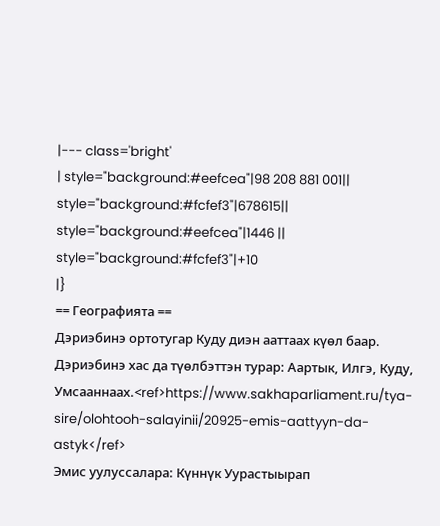|--- class='bright'
| style="background:#eefcea"|98 208 881 001|| style="background:#fcfef3"|678615|| style="background:#eefcea"|1446 || style="background:#fcfef3"|+10
|}
== Географията ==
Дэриэбинэ ортотугар Куду диэн ааттаах күөл баар.
Дэриэбинэ хас да түөлбэттэн турар: Аартык, Илгэ, Куду, Умсааннаах.<ref>https://www.sakhaparliament.ru/tya-sire/olohtooh-salayinii/20925-emis-aattyyn-da-astyk</ref>
Эмис уулуссалара: Күннүк Уурастыырап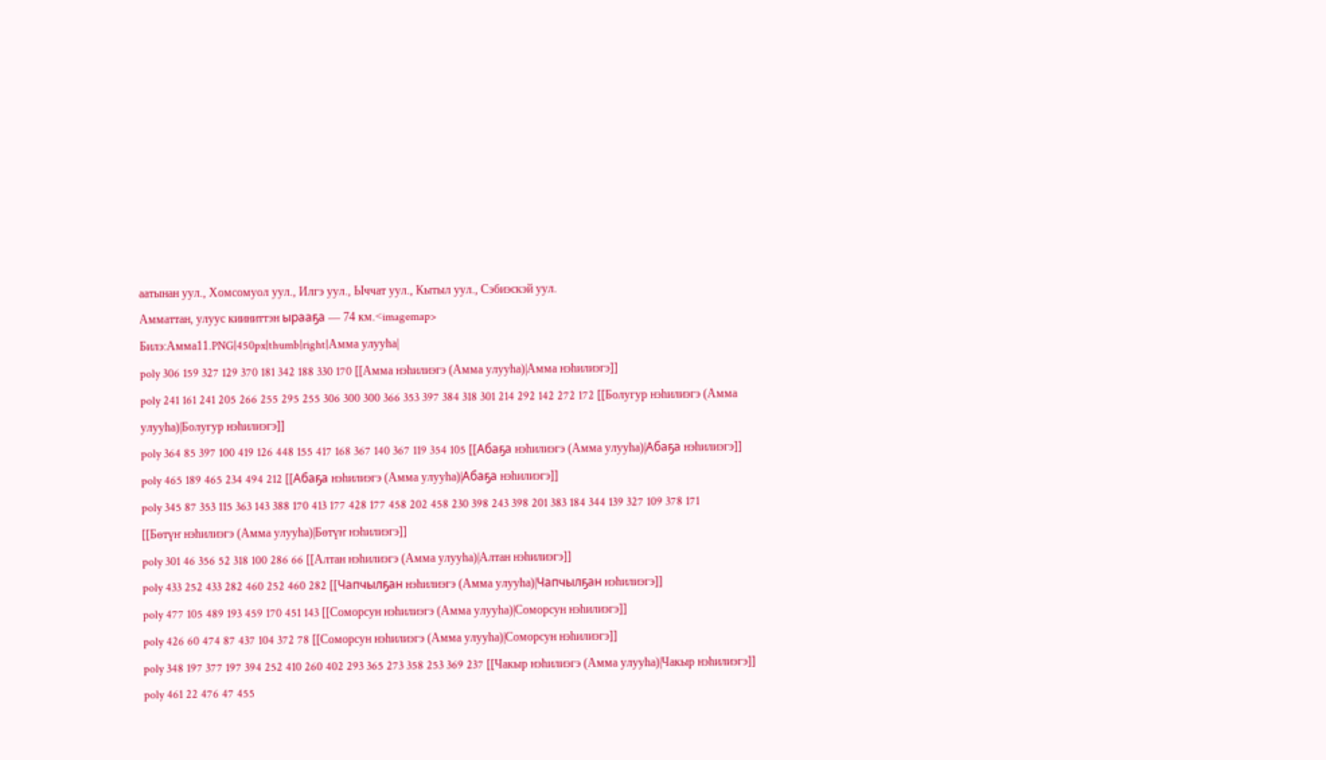аатынан уул., Хомсомуол уул., Илгэ уул., Ыччат уул., Кытыл уул., Сэбиэскэй уул.
Амматтан, улуус кииниттэн ырааҕа — 74 км.<imagemap>
Билэ:Амма11.PNG|450px|thumb|right|Амма улууһа|
poly 306 159 327 129 370 181 342 188 330 170 [[Амма нэһилиэгэ (Амма улууһа)|Амма нэһилиэгэ]]
poly 241 161 241 205 266 255 295 255 306 300 300 366 353 397 384 318 301 214 292 142 272 172 [[Болугур нэһилиэгэ (Амма улууһа)|Болугур нэһилиэгэ]]
poly 364 85 397 100 419 126 448 155 417 168 367 140 367 119 354 105 [[Абаҕа нэһилиэгэ (Амма улууһа)|Абаҕа нэһилиэгэ]]
poly 465 189 465 234 494 212 [[Абаҕа нэһилиэгэ (Амма улууһа)|Абаҕа нэһилиэгэ]]
poly 345 87 353 115 363 143 388 170 413 177 428 177 458 202 458 230 398 243 398 201 383 184 344 139 327 109 378 171 [[Бөтүҥ нэһилиэгэ (Амма улууһа)|Бөтүҥ нэһилиэгэ]]
poly 301 46 356 52 318 100 286 66 [[Алтан нэһилиэгэ (Амма улууһа)|Алтан нэһилиэгэ]]
poly 433 252 433 282 460 252 460 282 [[Чапчылҕан нэһилиэгэ (Амма улууһа)|Чапчылҕан нэһилиэгэ]]
poly 477 105 489 193 459 170 451 143 [[Соморсун нэһилиэгэ (Амма улууһа)|Соморсун нэһилиэгэ]]
poly 426 60 474 87 437 104 372 78 [[Соморсун нэһилиэгэ (Амма улууһа)|Соморсун нэһилиэгэ]]
poly 348 197 377 197 394 252 410 260 402 293 365 273 358 253 369 237 [[Чакыр нэһилиэгэ (Амма улууһа)|Чакыр нэһилиэгэ]]
poly 461 22 476 47 455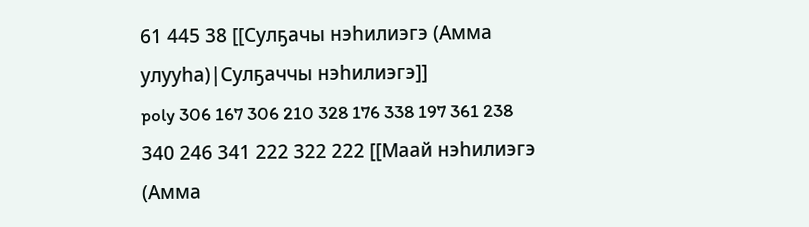61 445 38 [[Сулҕачы нэһилиэгэ (Амма улууһа)|Сулҕаччы нэһилиэгэ]]
poly 306 167 306 210 328 176 338 197 361 238 340 246 341 222 322 222 [[Маай нэһилиэгэ (Амма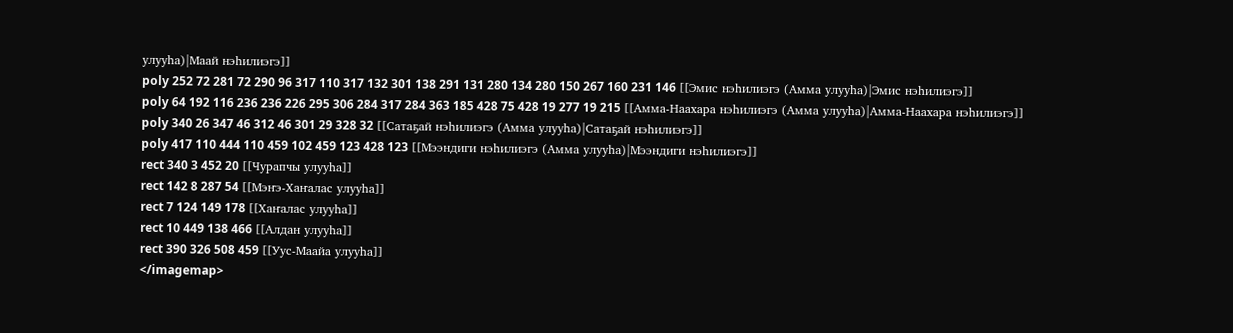улууһа)|Маай нэһилиэгэ]]
poly 252 72 281 72 290 96 317 110 317 132 301 138 291 131 280 134 280 150 267 160 231 146 [[Эмис нэһилиэгэ (Амма улууһа)|Эмис нэһилиэгэ]]
poly 64 192 116 236 236 226 295 306 284 317 284 363 185 428 75 428 19 277 19 215 [[Амма-Наахара нэһилиэгэ (Амма улууһа)|Амма-Наахара нэһилиэгэ]]
poly 340 26 347 46 312 46 301 29 328 32 [[Сатаҕай нэһилиэгэ (Амма улууһа)|Сатаҕай нэһилиэгэ]]
poly 417 110 444 110 459 102 459 123 428 123 [[Мээндиги нэһилиэгэ (Амма улууһа)|Мээндиги нэһилиэгэ]]
rect 340 3 452 20 [[Чурапчы улууһа]]
rect 142 8 287 54 [[Мэҥэ-Хаҥалас улууһа]]
rect 7 124 149 178 [[Хаҥалас улууһа]]
rect 10 449 138 466 [[Алдан улууһа]]
rect 390 326 508 459 [[Уус-Маайа улууһа]]
</imagemap>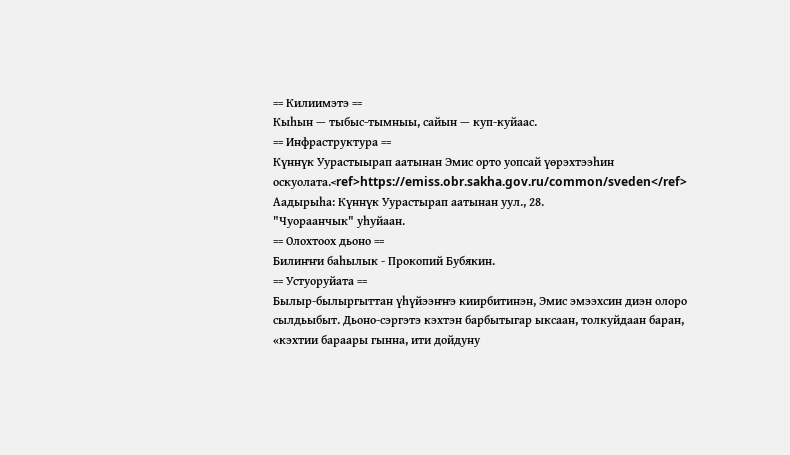== Килиимэтэ ==
Кыһын — тыбыс-тымныы, сайын — куп-куйаас.
== Инфраструктура ==
Күннүк Уурастыырап аатынан Эмис орто уопсай үөрэхтээһин оскуолата.<ref>https://emiss.obr.sakha.gov.ru/common/sveden</ref> Аадырыһа: Күннүк Уурастырап аатынан уул., 28.
"Чуораанчык" уһуйаан.
== Олохтоох дьоно ==
Билиҥҥи баһылык - Прокопий Бубякин.
== Устуоруйата ==
Былыр-былыргыттан үһүйээҥҥэ киирбитинэн, Эмис эмээхсин диэн олоро сылдьыбыт. Дьоно-сэргэтэ кэхтэн барбытыгар ыксаан, толкуйдаан баран, «кэхтии бараары гынна, ити дойдуну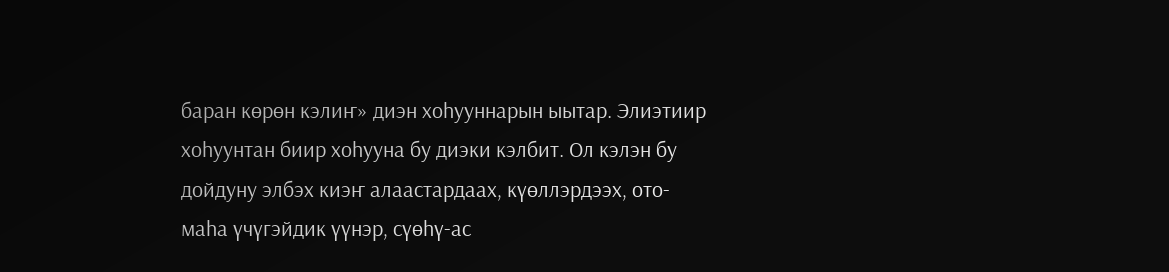баран көрөн кэлиҥ» диэн хоһууннарын ыытар. Элиэтиир хоһуунтан биир хоһууна бу диэки кэлбит. Ол кэлэн бу дойдуну элбэх киэҥ алаастардаах, күөллэрдээх, ото-маһа үчүгэйдик үүнэр, сүөһү-ас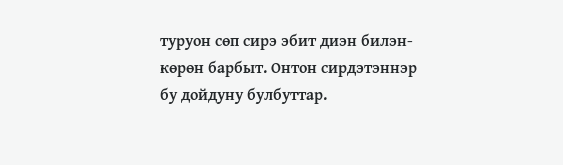туруон сөп сирэ эбит диэн билэн-көрөн барбыт. Онтон сирдэтэннэр бу дойдуну булбуттар.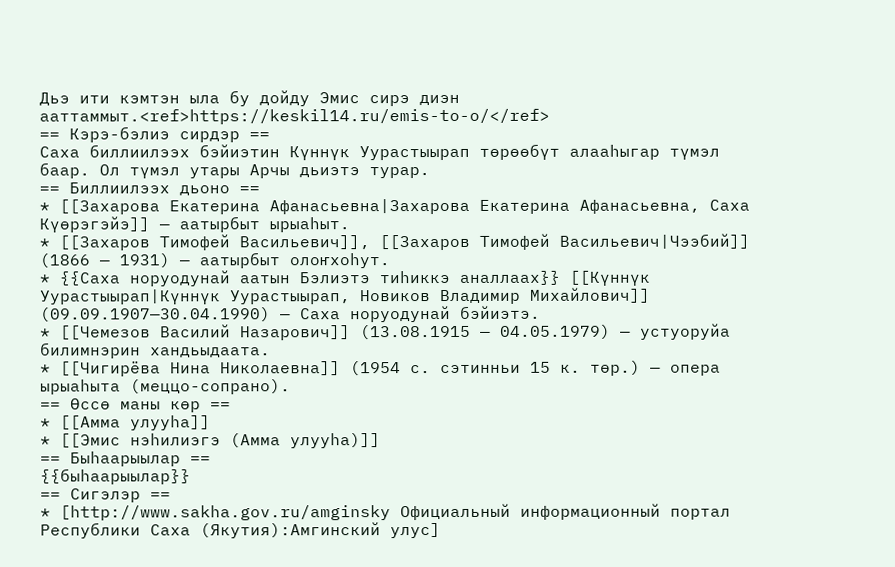Дьэ ити кэмтэн ыла бу дойду Эмис сирэ диэн ааттаммыт.<ref>https://keskil14.ru/emis-to-o/</ref>
== Кэрэ-бэлиэ сирдэр ==
Саха биллиилээх бэйиэтин Күннүк Уурастыырап төрөөбүт алааһыгар түмэл баар. Ол түмэл утары Арчы дьиэтэ турар.
== Биллиилээх дьоно ==
* [[Захарова Екатерина Афанасьевна|Захарова Екатерина Афанасьевна, Саха Күөрэгэйэ]] — аатырбыт ырыаһыт.
* [[Захаров Тимофей Васильевич]], [[Захаров Тимофей Васильевич|Чээбий]] (1866 — 1931) — аатырбыт олоҥхоһут.
* {{Саха норуодунай аатын Бэлиэтэ тиһиккэ аналлаах}} [[Күннүк Уурастыырап|Күннүк Уурастыырап, Новиков Владимир Михайлович]] (09.09.1907—30.04.1990) — Саха норуодунай бэйиэтэ.
* [[Чемезов Василий Назарович]] (13.08.1915 — 04.05.1979) — устуоруйа билимнэрин хандьыдаата.
* [[Чигирёва Нина Николаевна]] (1954 с. сэтинньи 15 к. төр.) — опера ырыаһыта (меццо-сопрано).
== Өссө маны көр ==
* [[Амма улууһа]]
* [[Эмис нэһилиэгэ (Амма улууһа)]]
== Быһаарыылар ==
{{быһаарыылар}}
== Сигэлэр ==
* [http://www.sakha.gov.ru/amginsky Официальный информационный портал Республики Саха (Якутия):Амгинский улус]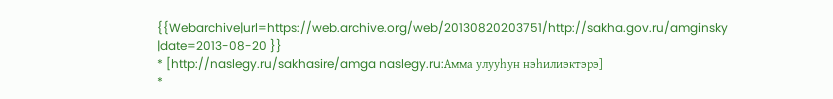{{Webarchive|url=https://web.archive.org/web/20130820203751/http://sakha.gov.ru/amginsky |date=2013-08-20 }}
* [http://naslegy.ru/sakhasire/amga naslegy.ru:Амма улууһун нэһилиэктэрэ]
*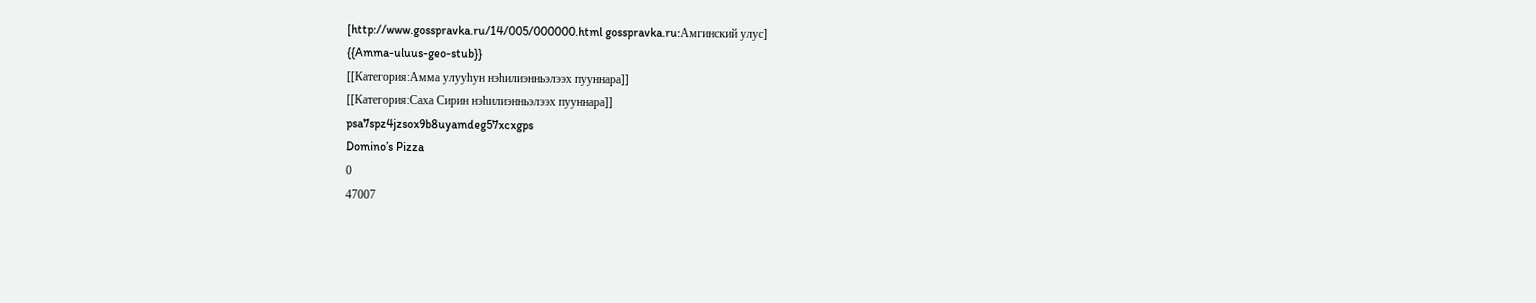[http://www.gosspravka.ru/14/005/000000.html gosspravka.ru:Амгинский улус]
{{Amma-uluus-geo-stub}}
[[Категория:Амма улууһун нэһилиэнньэлээх пууннара]]
[[Категория:Саха Сирин нэһилиэнньэлээх пууннара]]
psa7spz4jzsox9b8uyamdeg57xcxgps
Domino’s Pizza
0
47007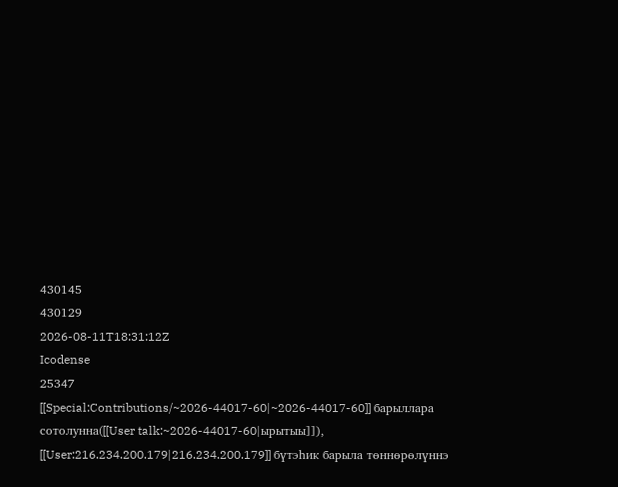430145
430129
2026-08-11T18:31:12Z
Icodense
25347
[[Special:Contributions/~2026-44017-60|~2026-44017-60]] барыллара сотолунна([[User talk:~2026-44017-60|ырытыы]]), [[User:216.234.200.179|216.234.200.179]] бүтэһик барыла төннөрөлүннэ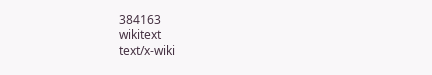384163
wikitext
text/x-wiki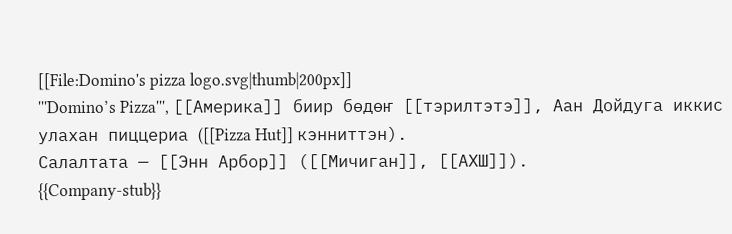[[File:Domino's pizza logo.svg|thumb|200px]]
'''Domino’s Pizza''', [[Америка]] биир бөдөҥ [[тэрилтэтэ]], Аан Дойдуга иккис улахан пиццериа ([[Pizza Hut]] кэнниттэн).
Салалтата — [[Энн Арбор]] ([[Мичиган]], [[АХШ]]).
{{Company-stub}}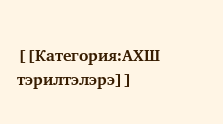[[Категория:АХШ тэрилтэлэрэ]]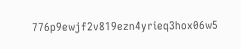776p9ewjf2v819ezn4yrieq3hox06w5